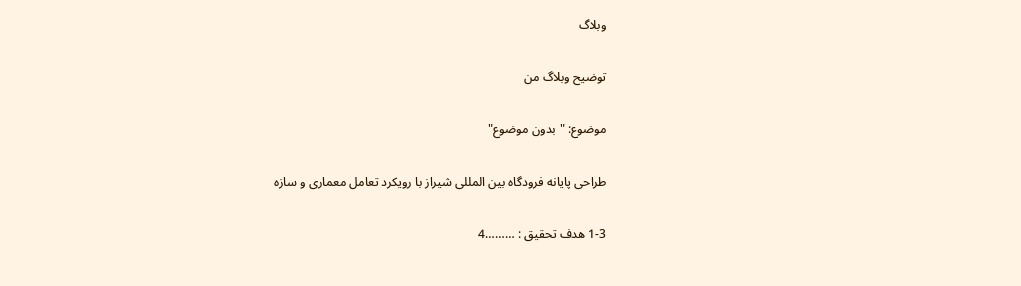وبلاگ

توضیح وبلاگ من

موضوع: "بدون موضوع"

طراحی پایانه فرودگاه بین المللی شیراز با رویکرد تعامل معماری و سازه

1-3 هدف تحقیق : ………4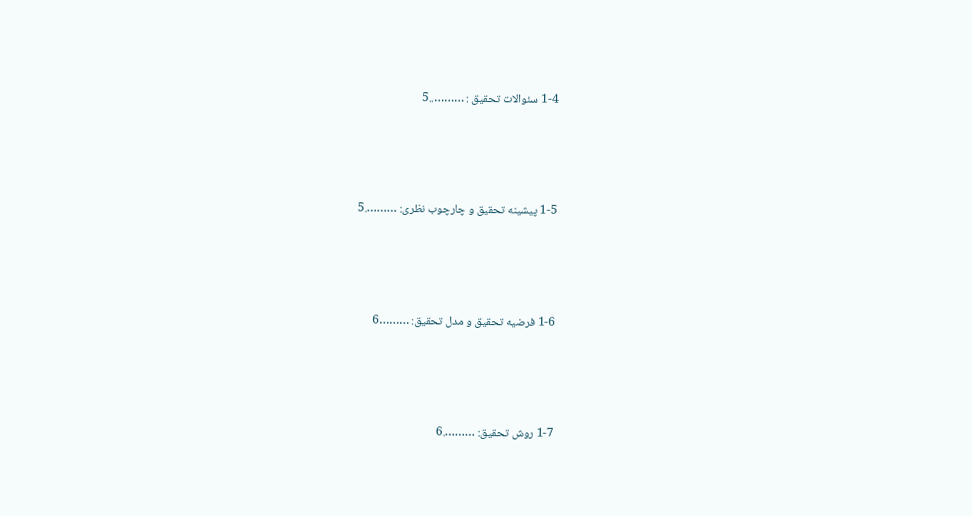1-4 سئوالات تحقیق : ………..5





1-5 پیشینه تحقیق و چارچوب نظری: ……….5





1-6 فرضیه تحقیق و مدل تحقیق: ………6





1-7 روش تحقیق: ……….6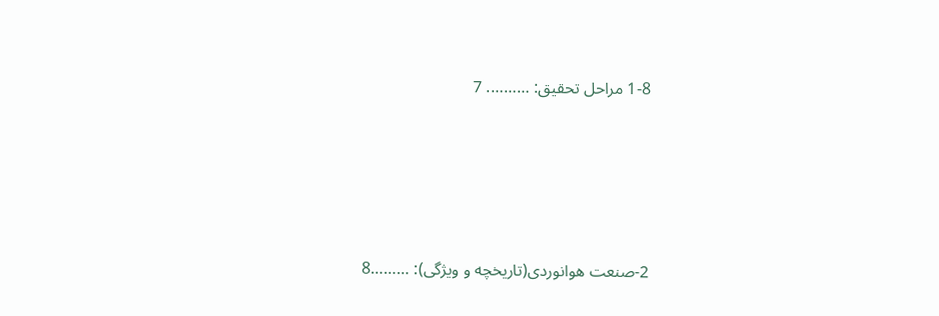1-8 مراحل تحقیق: ………. 7





2-صنعت هوانوردی(تاریخچه و ویژگی): ………8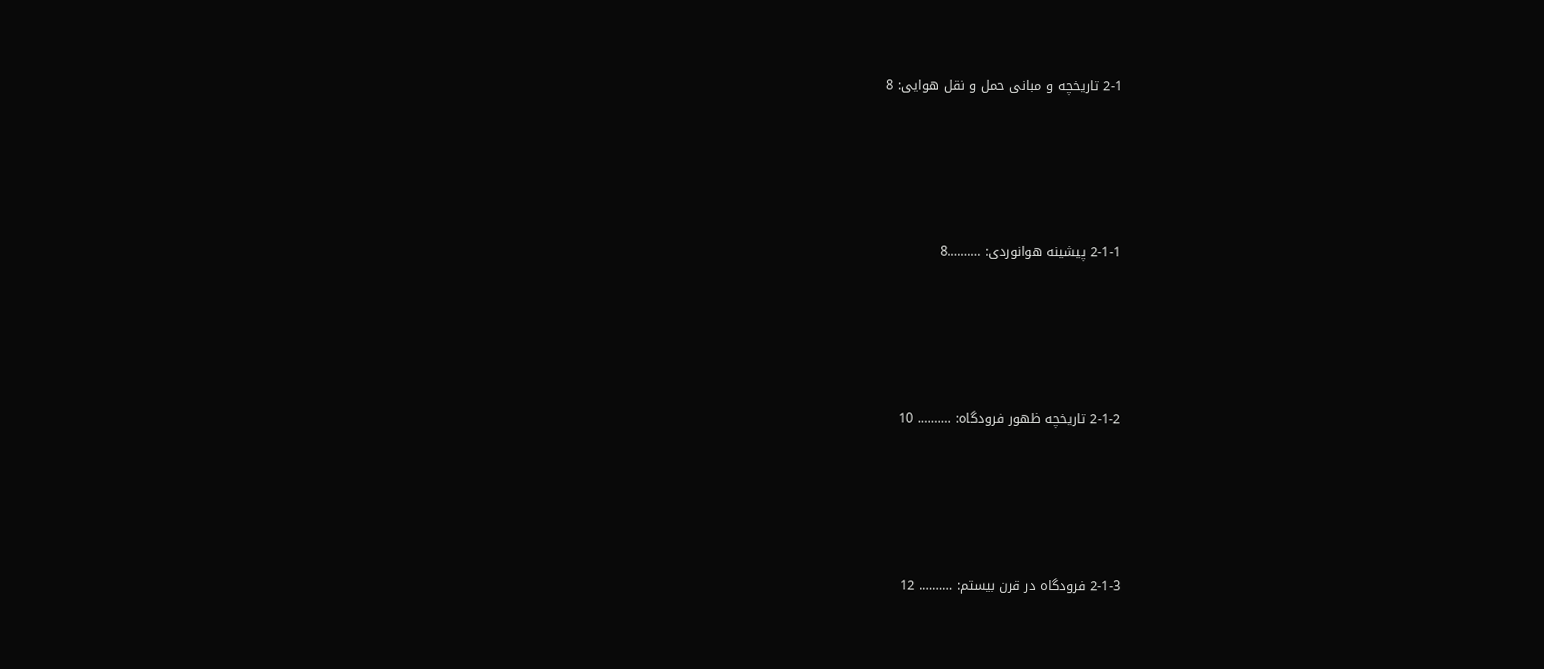2-1 تاریخچه و مبانی حمل و نقل هوایی: 8





2-1-1 پیشینه هوانوردی: ……….8





2-1-2 تاریخچه ظهور فرودگاه: ………. 10





2-1-3 فرودگاه در قرن بیستم: ………. 12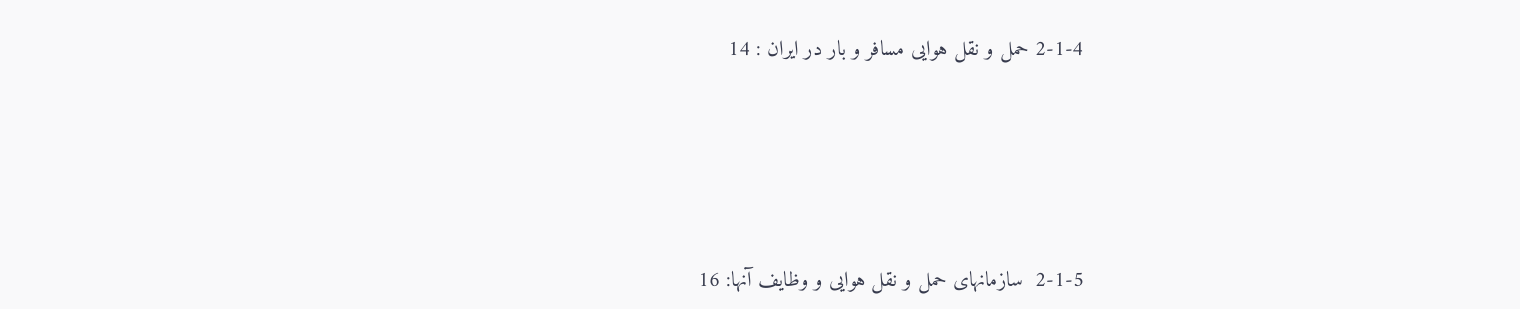2-1-4 حمل و نقل هوایی مسافر و بار در ایران : 14





2-1-5  سازمانهای حمل و نقل هوایی و وظایف آنها: 16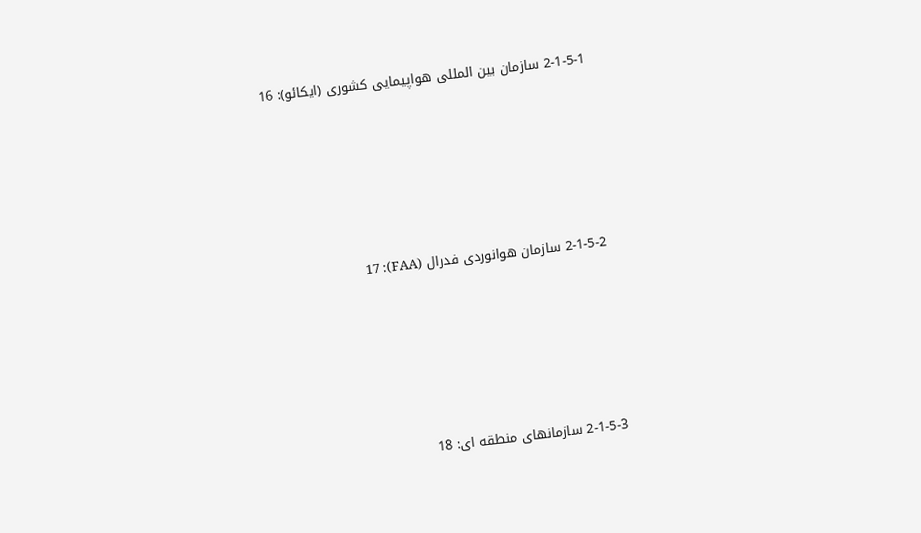2-1-5-1 سازمان بین المللی هواپیمایی کشوری (ایکائو): 16





2-1-5-2 سازمان هوانوردی فدرال (FAA): 17





2-1-5-3 سازمانهای منطقه ای: 18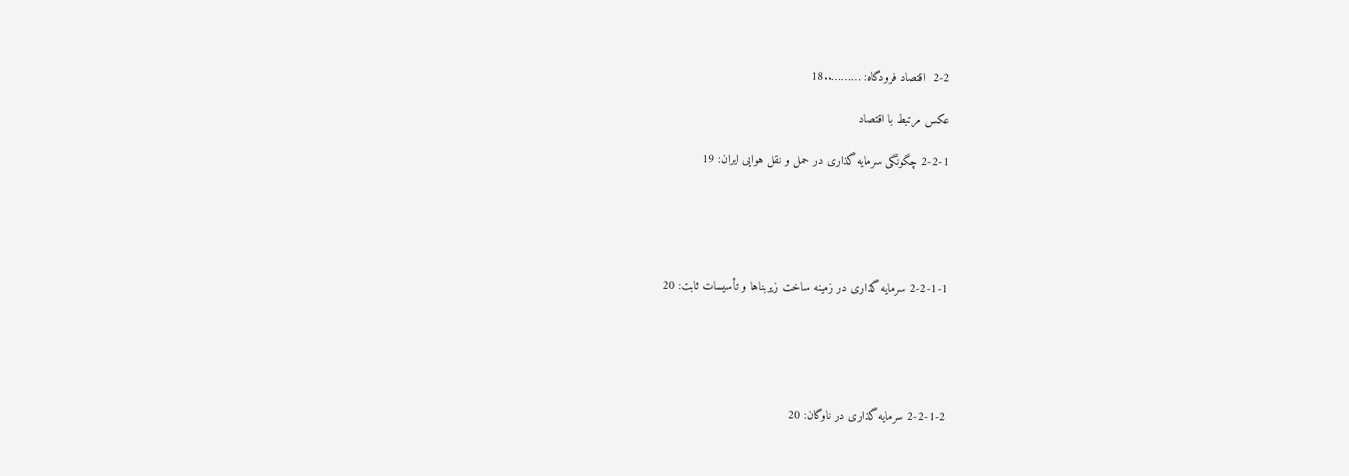2-2  اقتصاد فرودگاه: ………..18

عکس مرتبط با اقتصاد

2-2-1 چگونگی سرمایه گذاری در حمل و نقل هوایی ایران: 19





2-2-1-1 سرمایه گذاری در زمینه ساخت زیربناها و تأسیسات ثابت: 20





2-2-1-2 سرمایه گذاری در ناوگان: 20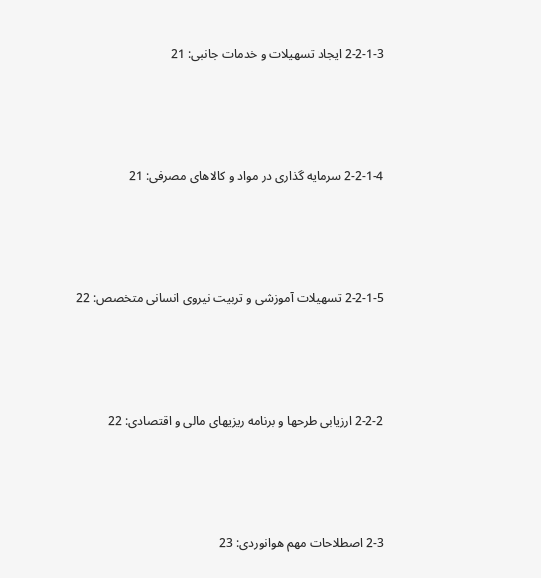2-2-1-3 ایجاد تسهیلات و خدمات جانبی: 21





2-2-1-4 سرمایه گذاری در مواد و کالاهای مصرفی: 21





2-2-1-5 تسهیلات آموزشی و تربیت نیروی انسانی متخصص: 22





2-2-2 ارزیابی طرحها و برنامه ریزیهای مالی و اقتصادی: 22





2-3 اصطلاحات مهم هوانوردی: 23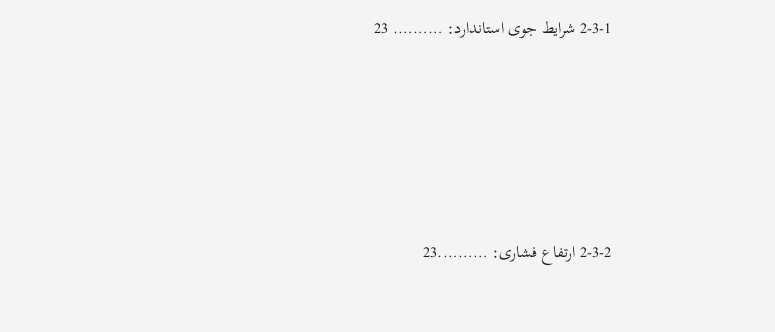2-3-1 شرایط جوی استاندارد: ………. 23





2-3-2 ارتفاع فشاری: ……….23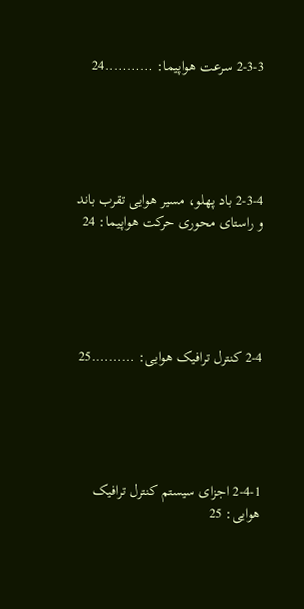2-3-3 سرعت هواپیما: ………..24





2-3-4 باد پهلو، مسیر هوایی تقرب باند و راستای محوری حرکت هواپیما: 24





2-4 کنترل ترافیک هوایی: ……….25





2-4-1 اجزای سیستم کنترل ترافیک هوایی: 25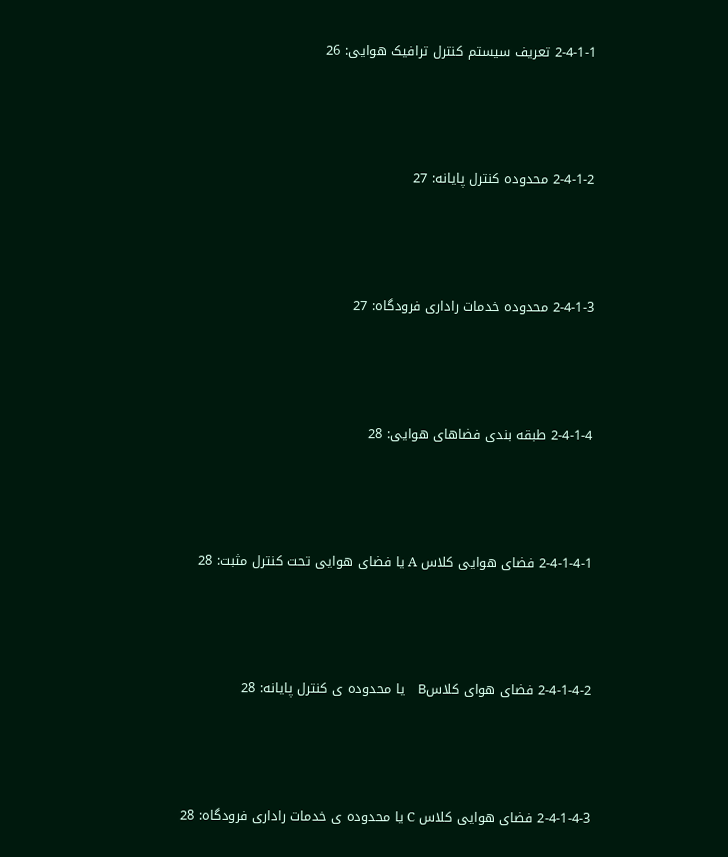2-4-1-1 تعریف سیستم کنترل ترافیک هوایی: 26





2-4-1-2 محدوده کنترل پایانه: 27





2-4-1-3 محدوده خدمات راداری فرودگاه: 27





2-4-1-4 طبقه بندی فضاهای هوایی: 28





2-4-1-4-1 فضای هوایی کلاس A یا فضای هوایی تحت کنترل مثبت: 28





2-4-1-4-2 فضای هوای کلاسB   یا محدوده ی کنترل پایانه: 28





2-4-1-4-3 فضای هوایی کلاس C یا محدوده ی خدمات راداری فرودگاه: 28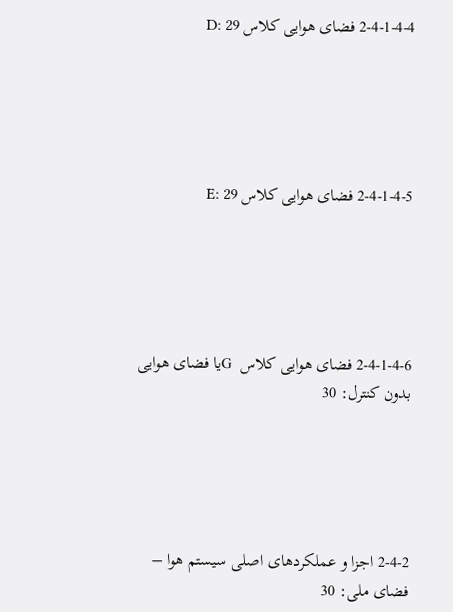2-4-1-4-4 فضای هوایی کلاس D: 29





2-4-1-4-5 فضای هوایی کلاس E: 29





2-4-1-4-6 فضای هوایی کلاس  Gیا فضای هوایی بدون کنترل: 30





2-4-2 اجزا و عملکردهای اصلی سیستم هوا – فضای ملی: 30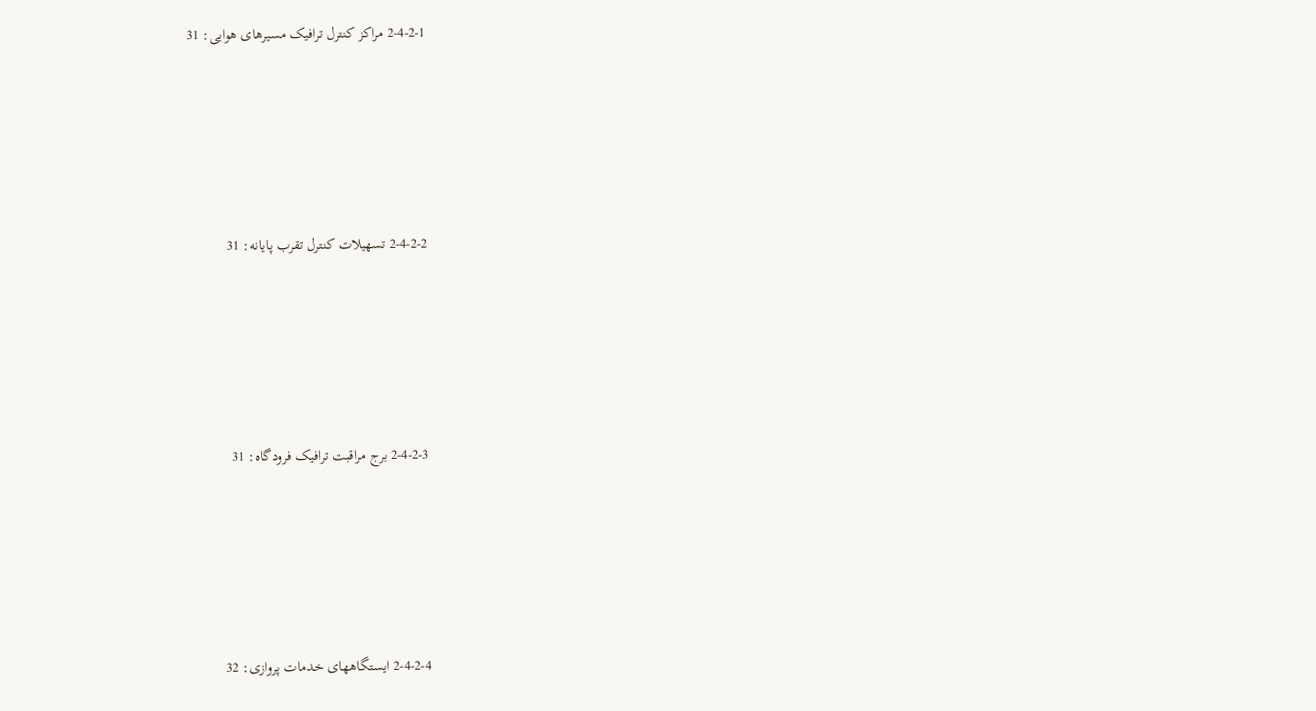2-4-2-1 مراکز کنترل ترافیک مسیرهای هوایی: 31





2-4-2-2 تسهیلات کنترل تقرب پایانه: 31





2-4-2-3 برج مراقبت ترافیک فرودگاه: 31





2-4-2-4 ایستگاههای خدمات پروازی: 32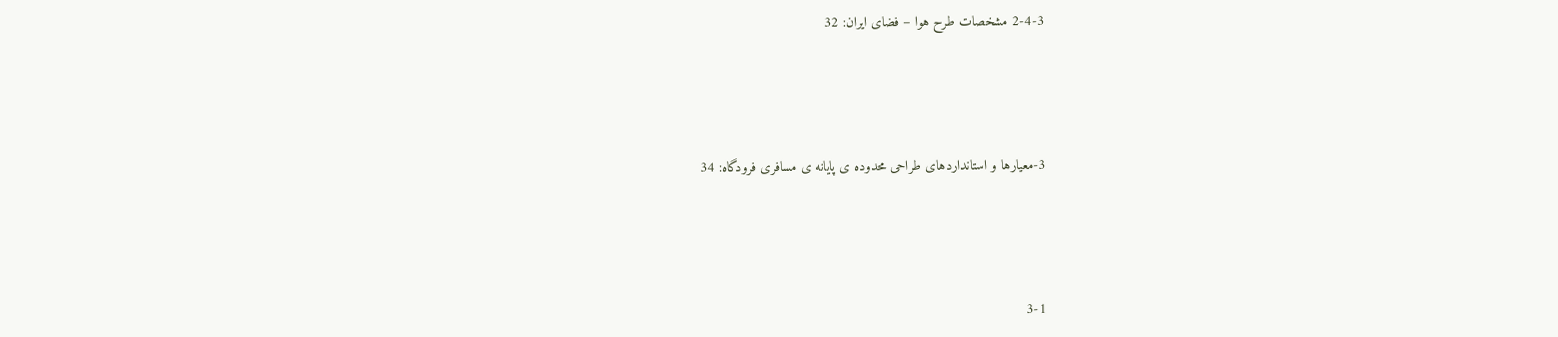2-4-3 مشخصات طرح هوا – فضای ایران: 32





3-معیارها و استانداردهای طراحی محدوده ی پایانه ی مسافری فرودگاه: 34





3-1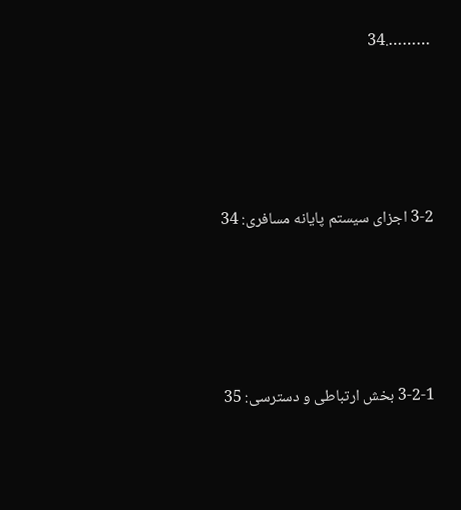……….34





3-2 اجزای سیستم پایانه مسافری: 34





3-2-1 بخش ارتباطی و دسترسی: 35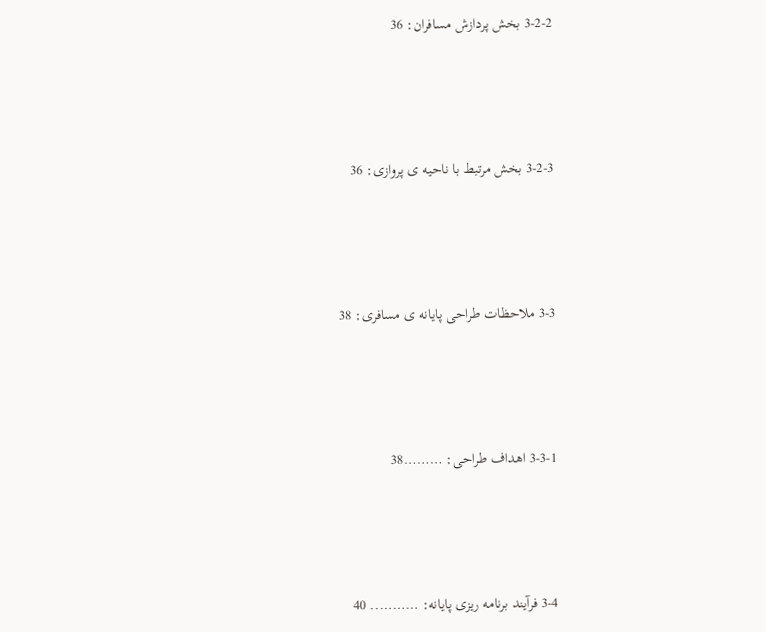3-2-2 بخش پردازش مسافران: 36





3-2-3 بخش مرتبط با ناحیه ی پروازی: 36





3-3 ملاحظات طراحی پایانه ی مسافری: 38





3-3-1 اهداف طراحی: ………38





3-4 فرآیند برنامه ریزی پایانه: ……….. 40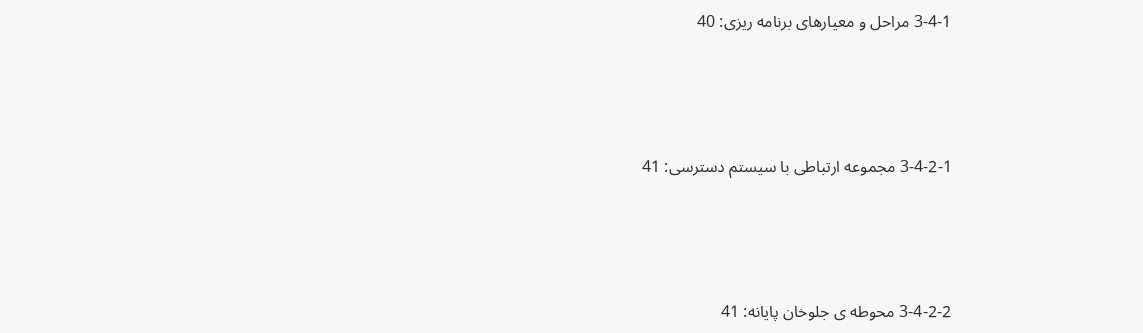3-4-1 مراحل و معیارهای برنامه ریزی: 40





3-4-2-1 مجموعه ارتباطی با سیستم دسترسی: 41





3-4-2-2 محوطه ی جلوخان پایانه: 41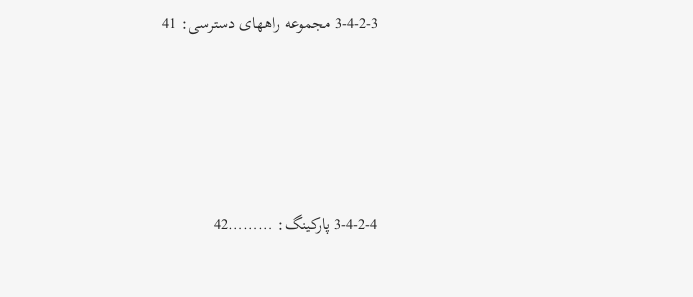3-4-2-3 مجموعه راههای دسترسی: 41





3-4-2-4 پارکینگ: ………42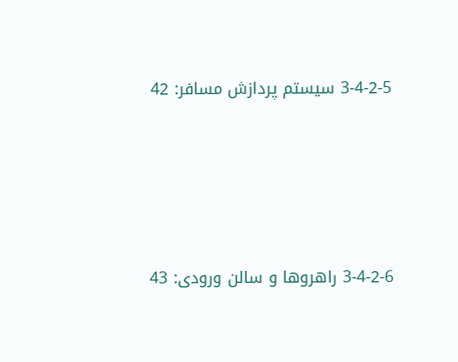3-4-2-5 سیستم پردازش مسافر: 42





3-4-2-6 راهروها و سالن ورودی: 43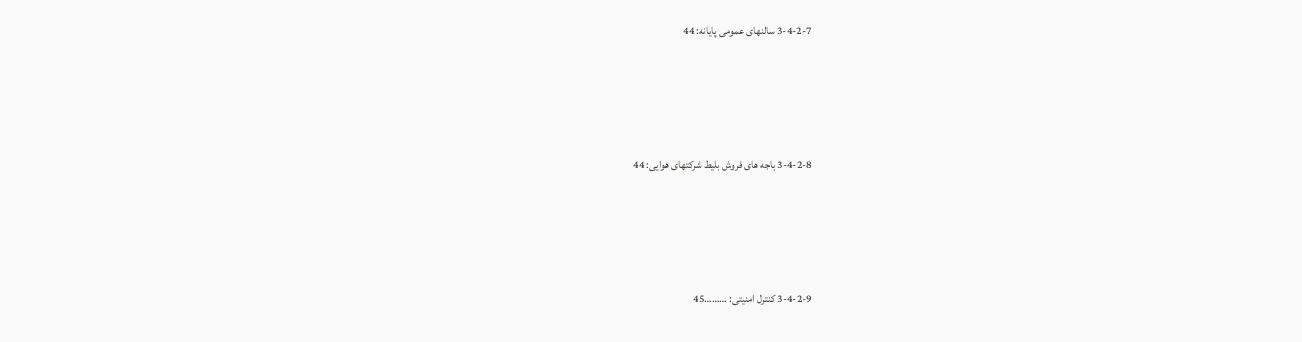3-4-2-7 سالنهای عمومی پایانه: 44





3-4-2-8 باجه های فروش بلیط شرکتهای هوایی: 44





3-4-2-9 کنترل امنیتی: ………45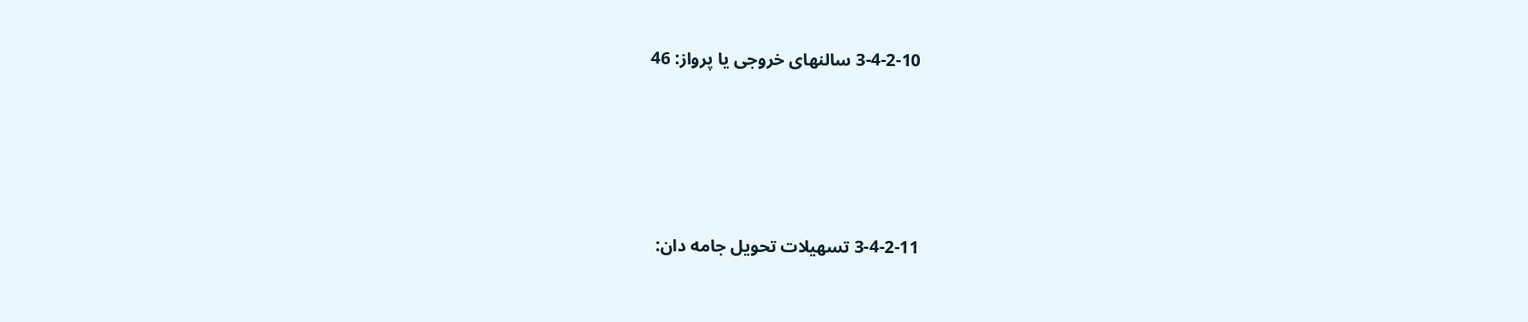3-4-2-10 سالنهای خروجی یا پرواز: 46





3-4-2-11 تسهیلات تحویل جامه دان: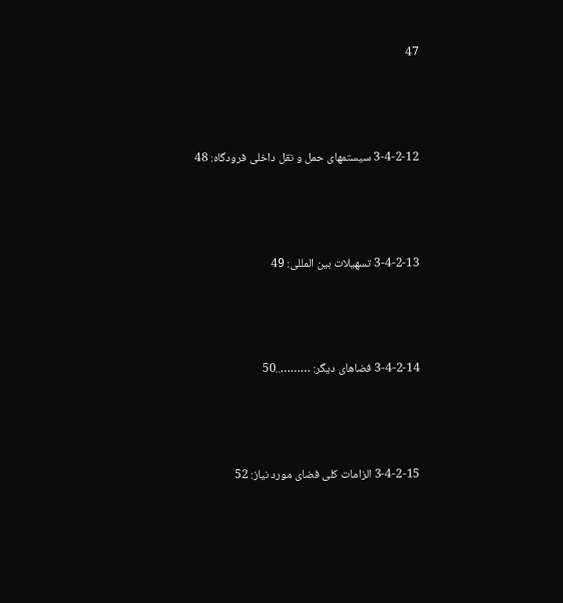47





3-4-2-12 سیستمهای حمل و نقل داخلی فرودگاه: 48





3-4-2-13 تسهیلات بین المللی: 49





3-4-2-14 فضاهای دیگر: ………..50





3-4-2-15 الزامات کلی فضای مورد نیاز: 52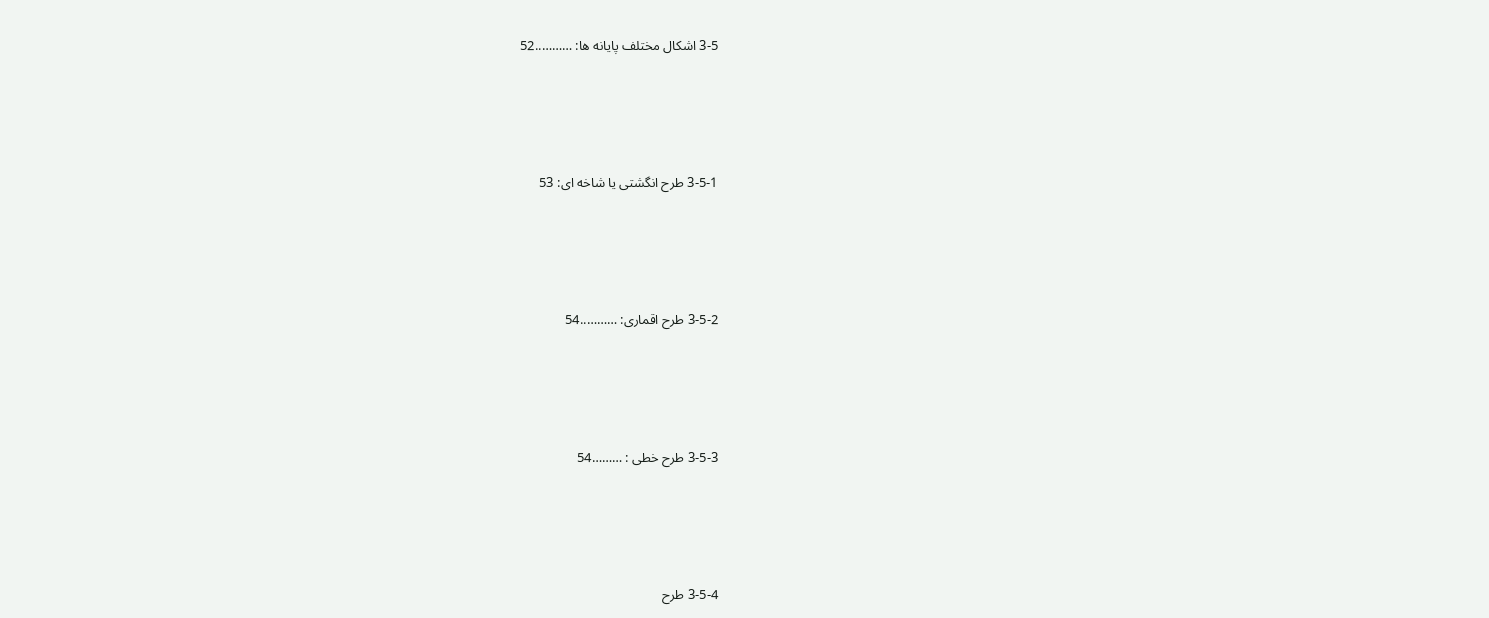3-5 اشکال مختلف پایانه ها: ………..52





3-5-1 طرح انگشتی یا شاخه ای: 53





3-5-2 طرح اقماری: ………..54





3-5-3 طرح خطی : ………54





3-5-4 طرح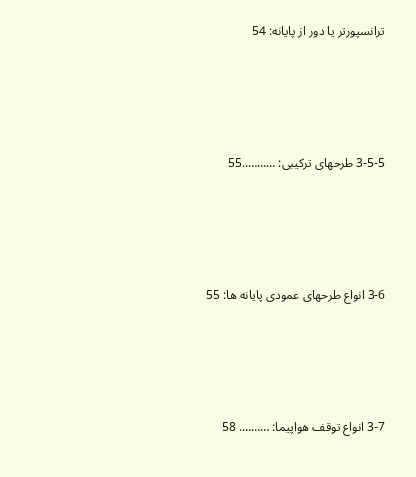ترانسپورتر یا دور از پایانه: 54





3-5-5 طرحهای ترکیبی: ………..55





3-6 انواع طرحهای عمودی پایانه ها: 55





3-7 انواع توقف هواپیما: ………. 58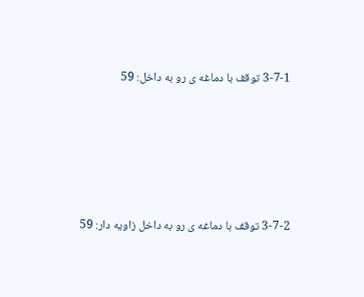3-7-1 توقف با دماغه ی رو به داخل: 59





3-7-2 توقف با دماغه ی رو به داخل زاویه دار: 59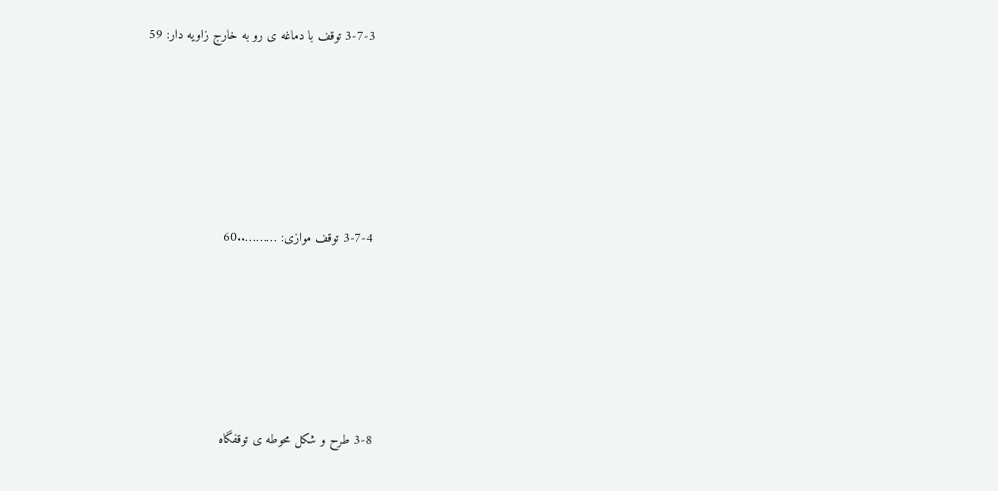3-7-3 توقف با دماغه ی رو به خارج زاویه دار: 59





3-7-4 توقف موازی: ………..60





3-8 طرح و شکل محوطه ی توقفگاه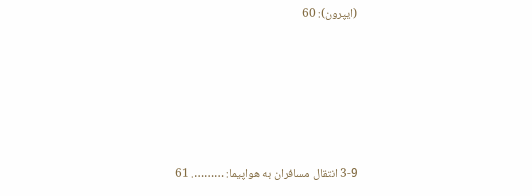(ایپرون): 60





3-9 انتقال مسافران به هواپیما: ………. 61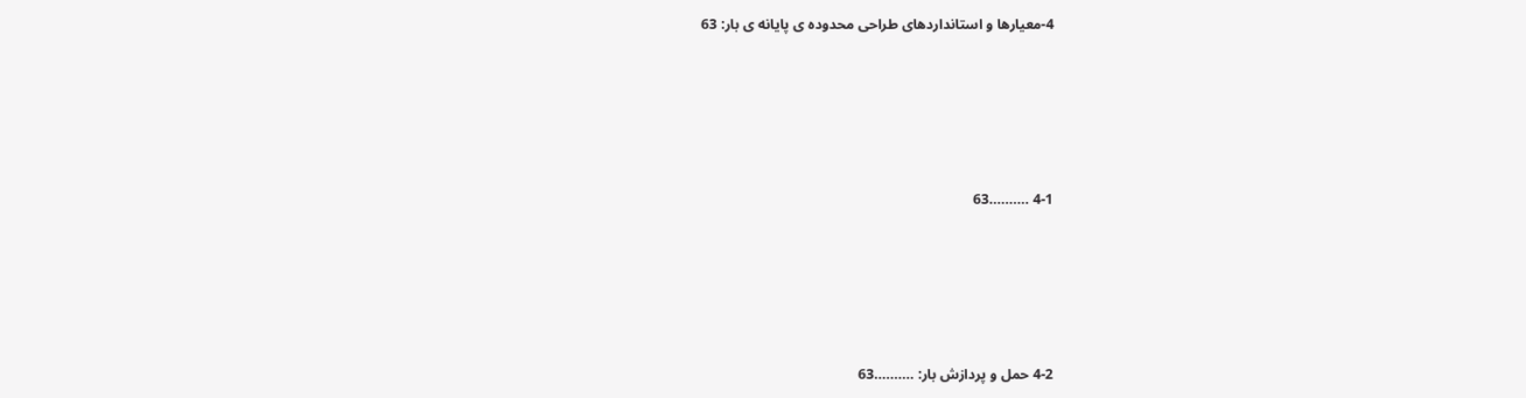4-معیارها و استانداردهای طراحی محدوده ی پایانه ی بار: 63





4-1 ……….63





4-2 حمل و پردازش بار: ……….63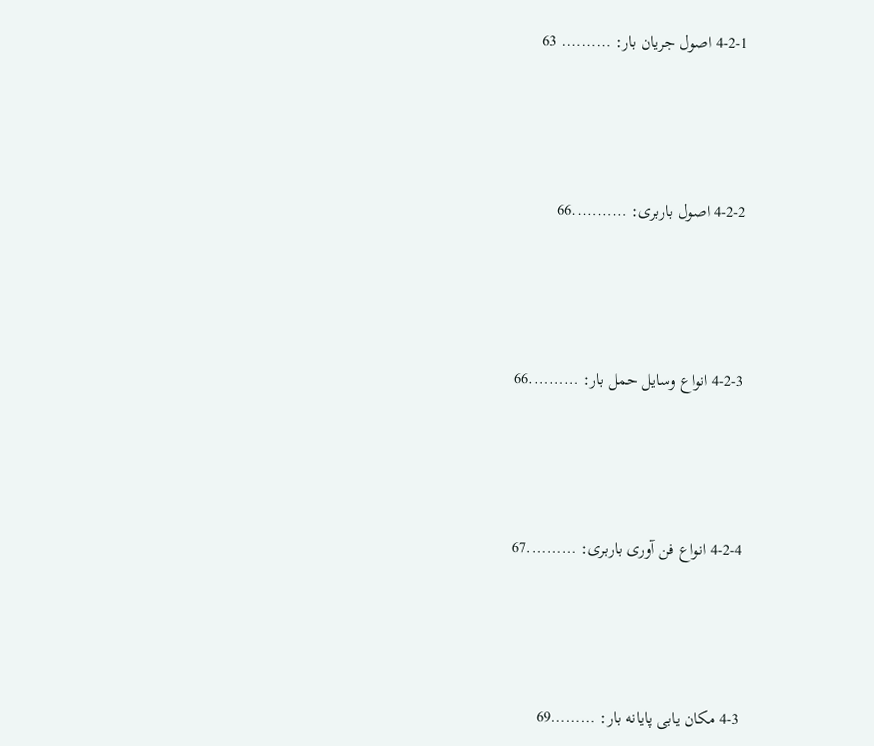4-2-1 اصول جریان بار: ………. 63





4-2-2 اصول باربری: ………..66





4-2-3 انواع وسایل حمل بار: ……….66





4-2-4 انواع فن آوری باربری: ……….67





4-3 مکان یابی پایانه بار: ………69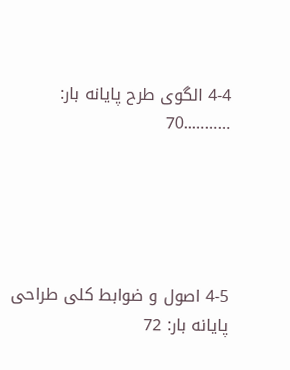4-4 الگوی طرح پایانه بار: ………..70





4-5 اصول و ضوابط کلی طراحی پایانه بار: 72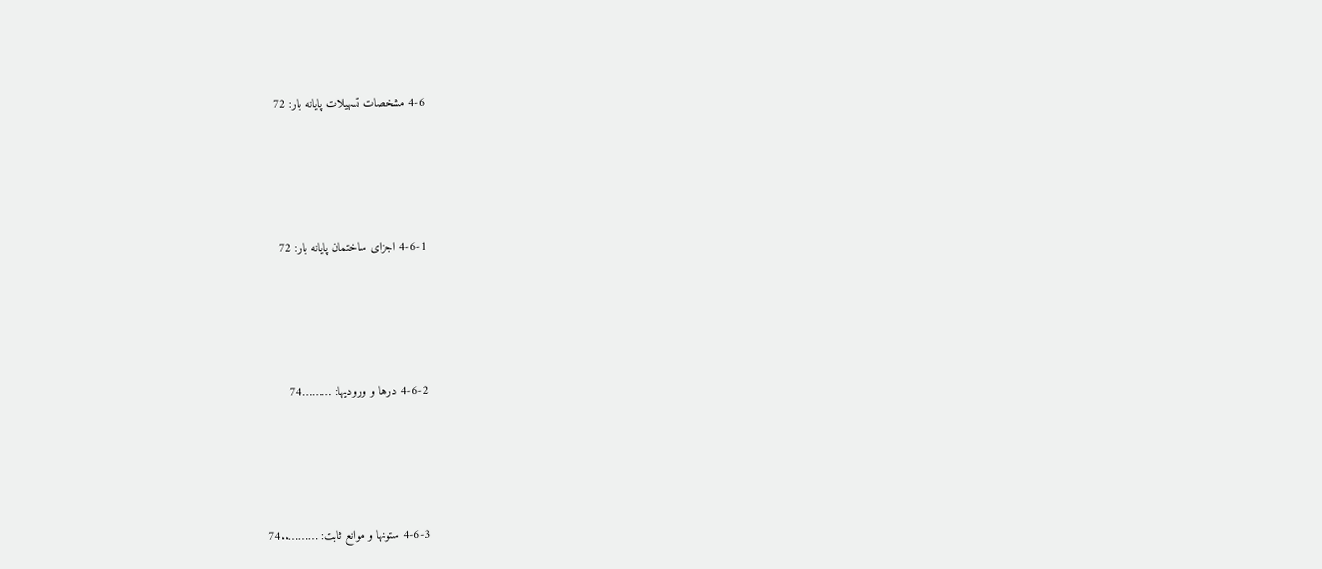4-6 مشخصات تسهیلات پایانه بار: 72





4-6-1 اجزای ساختمان پایانه بار: 72





4-6-2 درها و ورودیها: ………74





4-6-3 ستونها و موانع ثابت: ………..74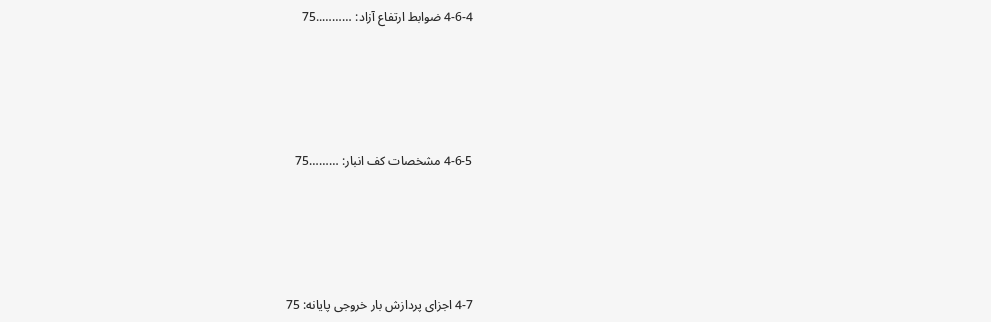4-6-4 ضوابط ارتفاع آزاد: ………..75





4-6-5 مشخصات کف انبار: ………75





4-7 اجزای پردازش بار خروجی پایانه: 75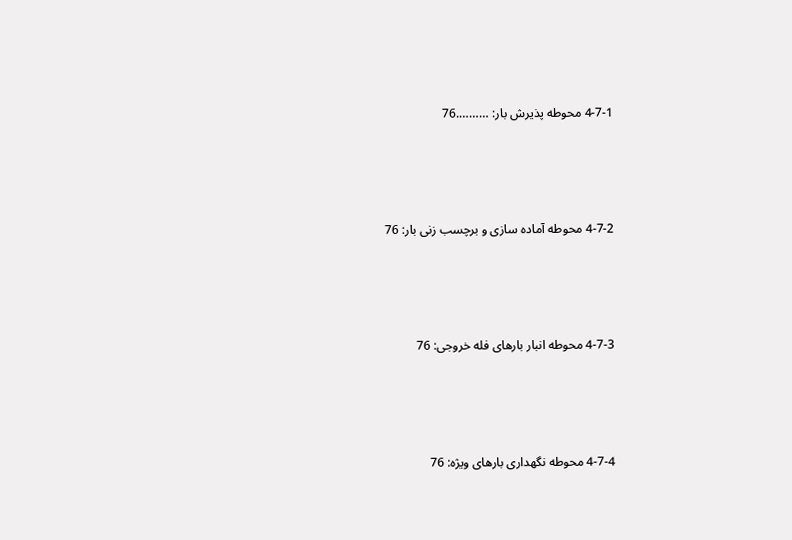4-7-1 محوطه پذیرش بار: ……….76





4-7-2 محوطه آماده سازی و برچسب زنی بار: 76





4-7-3 محوطه انبار بارهای فله خروجی: 76





4-7-4 محوطه نگهداری بارهای ویژه: 76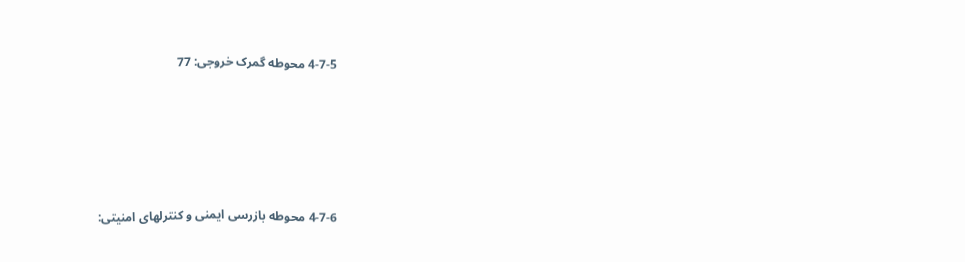4-7-5 محوطه گمرک خروجی: 77





4-7-6 محوطه بازرسی ایمنی و کنترلهای امنیتی: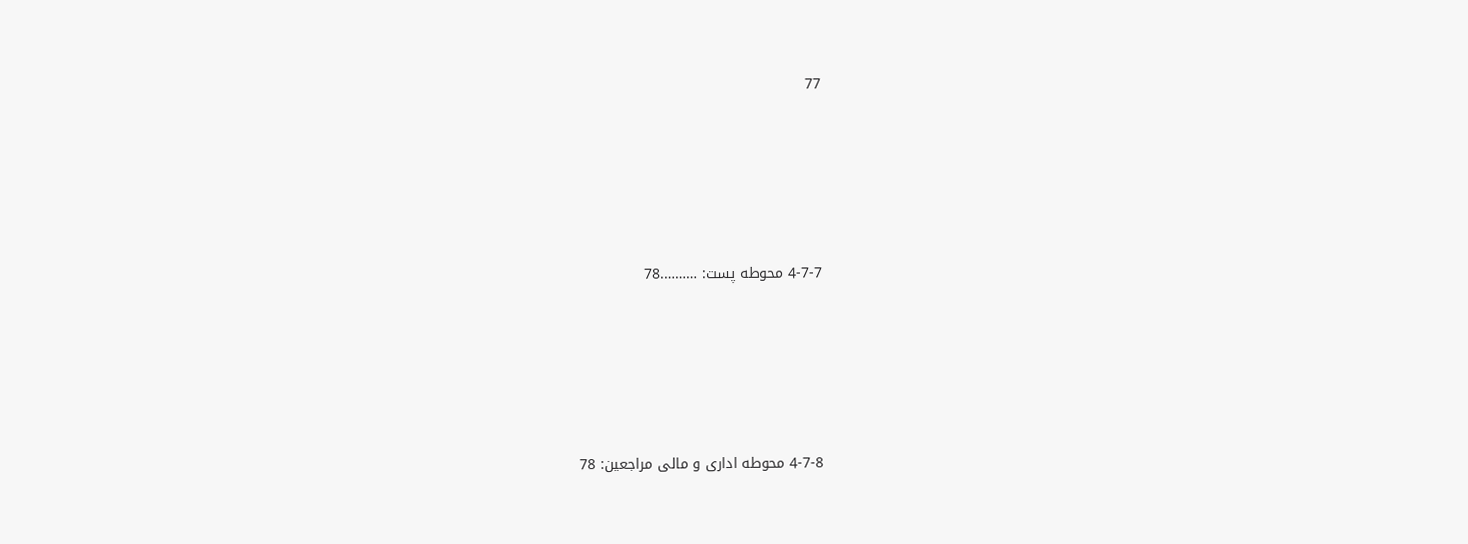77





4-7-7 محوطه پست: ……….78





4-7-8 محوطه اداری و مالی مراجعین: 78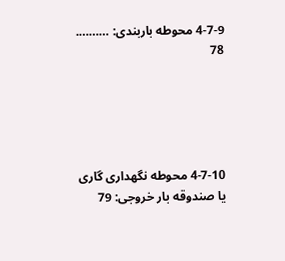4-7-9 محوطه باربندی: ………. 78





4-7-10 محوطه نگهداری گاری یا صندوقه بار خروجی: 79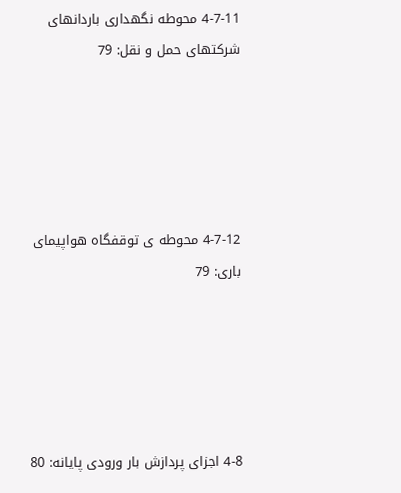4-7-11 محوطه نگهداری باردانهای شرکتهای حمل و نقل: 79





4-7-12 محوطه ی توقفگاه هواپیمای باری: 79





4-8 اجزای پردازش بار ورودی پایانه: 80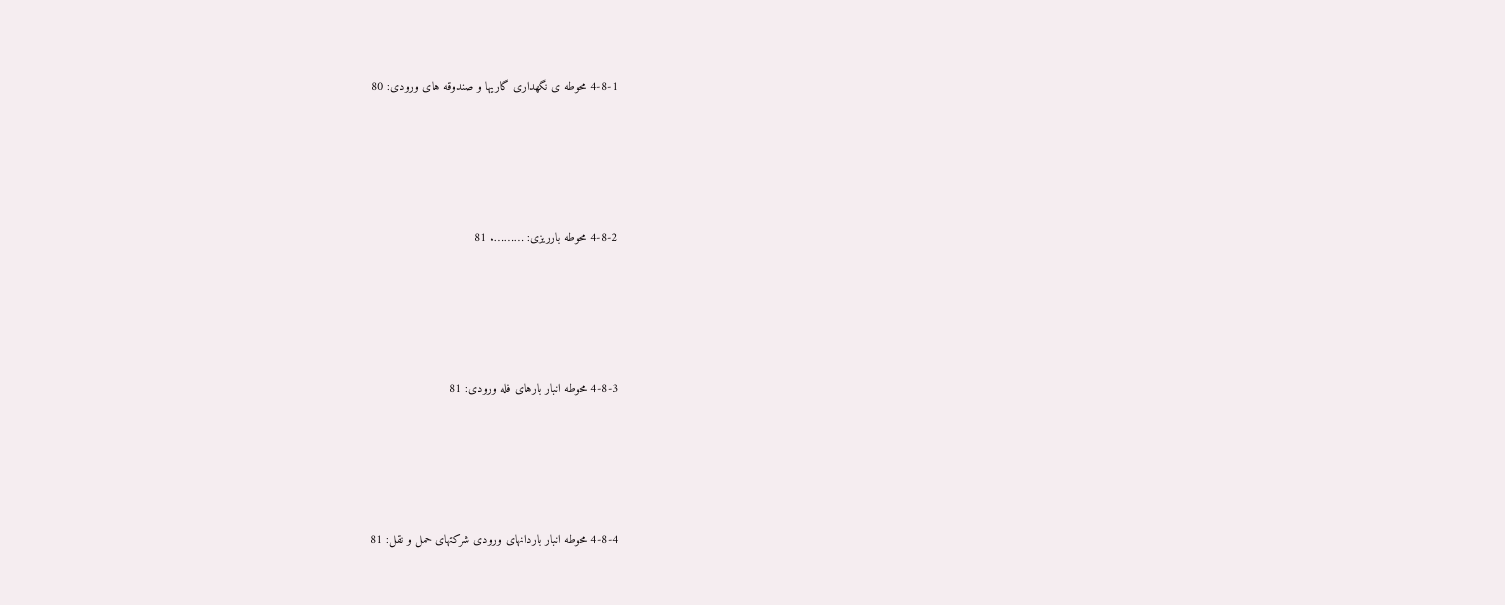4-8-1 محوطه ی نگهداری گاریها و صندوقه های ورودی: 80





4-8-2 محوطه بارریزی: ………. 81





4-8-3 محوطه انبار بارهای فله ورودی: 81





4-8-4 محوطه انبار باردانهای ورودی شرکتهای حمل و نقل: 81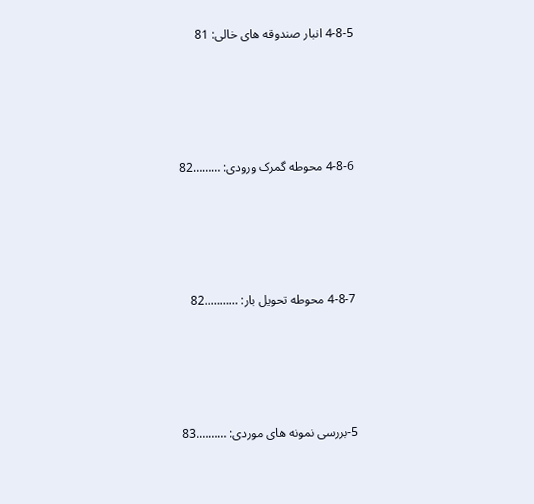4-8-5 انبار صندوقه های خالی: 81





4-8-6 محوطه گمرک ورودی: ………82





4-8-7 محوطه تحویل بار: ………..82





5-بررسی نمونه های موردی: ……….83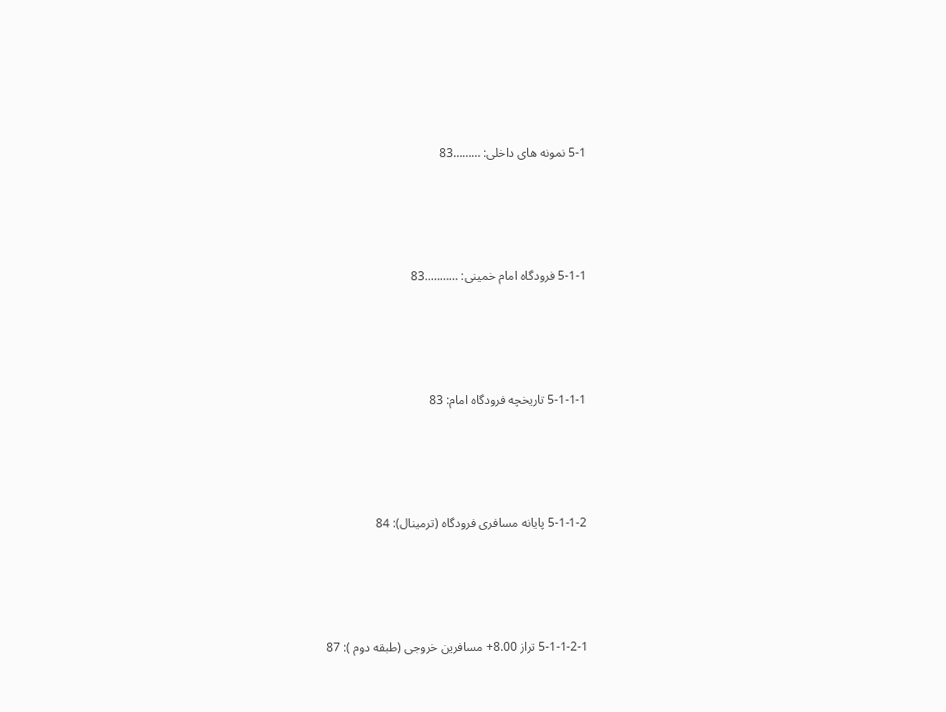5-1 نمونه های داخلی: ………83





5-1-1 فرودگاه امام خمینی: ………..83





5-1-1-1 تاریخچه فرودگاه امام: 83





5-1-1-2 پایانه مسافری فرودگاه (ترمینال): 84





5-1-1-2-1 تراز 8.00+ مسافرین خروجی (طبقه دوم ): 87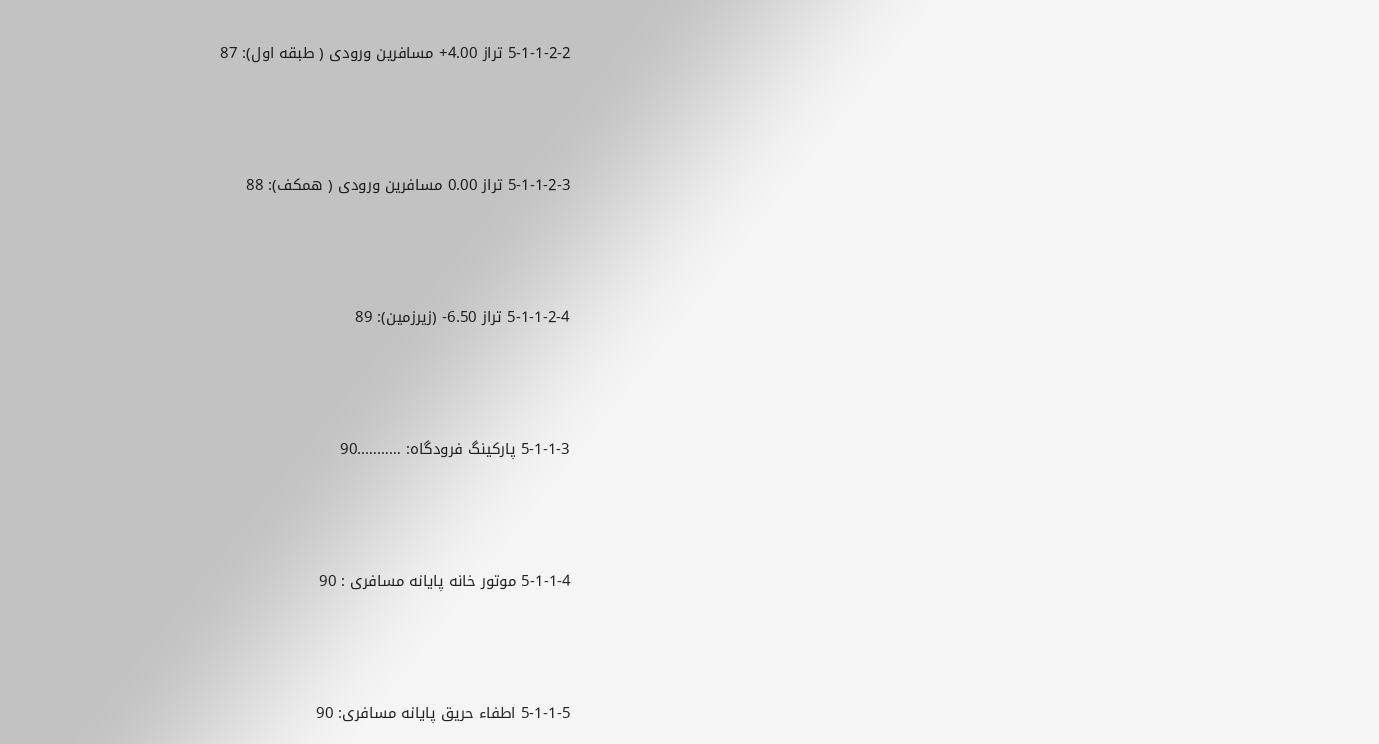5-1-1-2-2 تراز 4.00+ مسافرین ورودی ( طبقه اول): 87





5-1-1-2-3 تراز 0.00 مسافرین ورودی ( همكف): 88





5-1-1-2-4 تراز 6.50- (زیرزمین): 89





5-1-1-3 پاركینگ فرودگاه: ………..90





5-1-1-4 موتور خانه پایانه مسافری : 90





5-1-1-5 اطفاء حریق پایانه مسافری: 90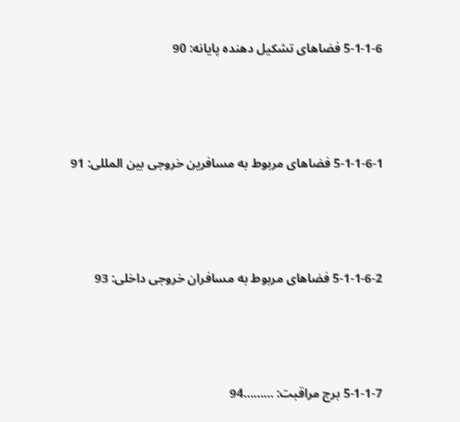5-1-1-6 فضاهای تشكیل دهنده پایانه: 90





5-1-1-6-1 فضاهای مربوط به مسافرین خروجی بین المللی: 91





5-1-1-6-2 فضاهای مربوط به مسافران خروجی داخلی: 93





5-1-1-7 برج مراقبت: ………94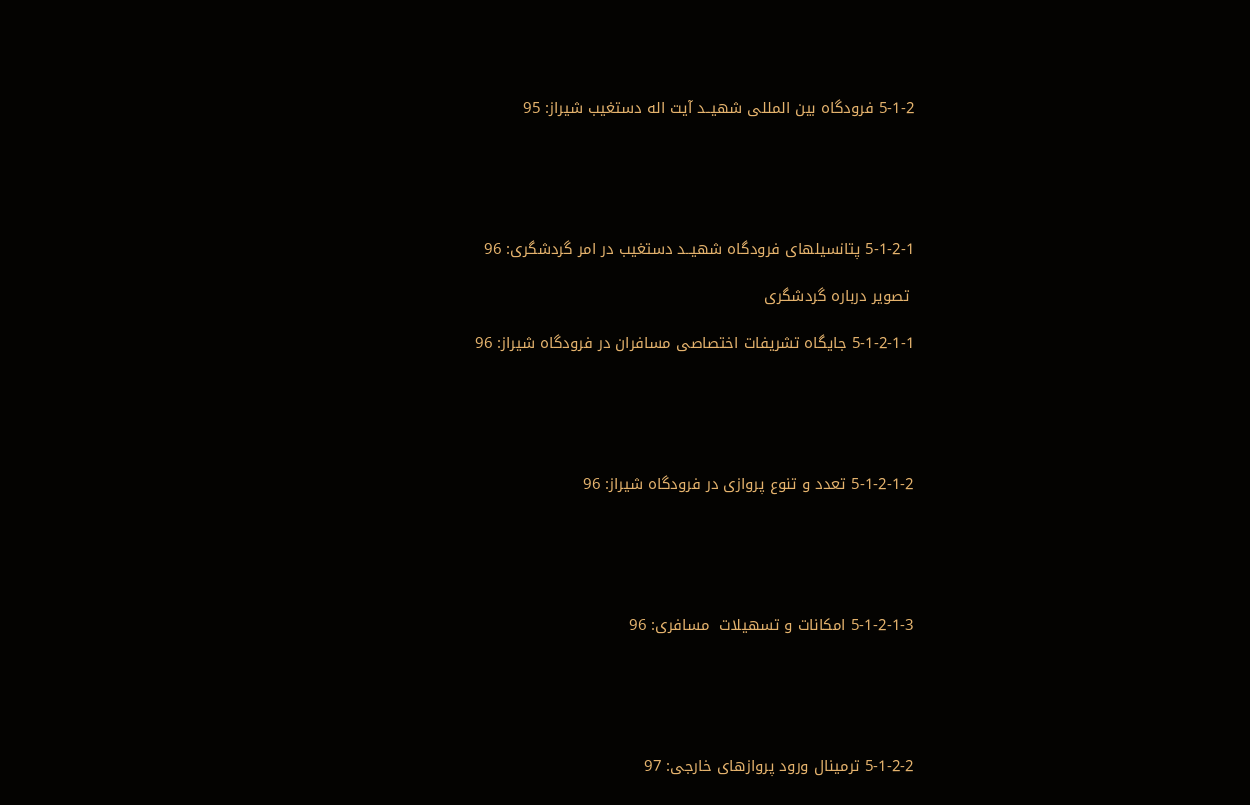5-1-2 فرودگاه بین المللی شهیــد آیت اله دستغیب شیراز: 95





5-1-2-1 پتانسیلهای فرودگاه شهیــد دستغیب در امر گردشگری: 96

 تصویر درباره گردشگری

5-1-2-1-1 جایگاه تشریفات اختصاصی مسافران در فرودگاه شیراز: 96





5-1-2-1-2 تعدد و تنوع پروازی در فرودگاه شیراز: 96





5-1-2-1-3 امكانات و تسهیلات  مسافری: 96





5-1-2-2 ترمینال ورود پروازهای خارجی: 97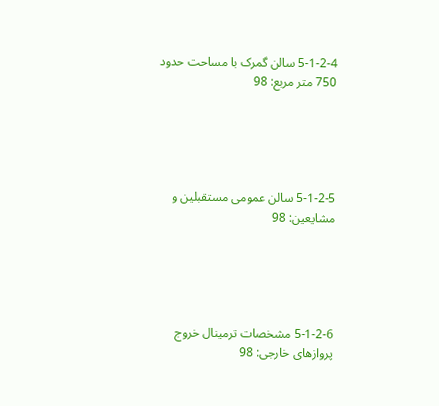5-1-2-4 سالن گمرک با مساحت حدود 750 متر مربع: 98





5-1-2-5 سالن عمومی مستقبلین و مشایعین: 98





5-1-2-6 مشخصات ترمینال خروج پروازهای خارجی: 98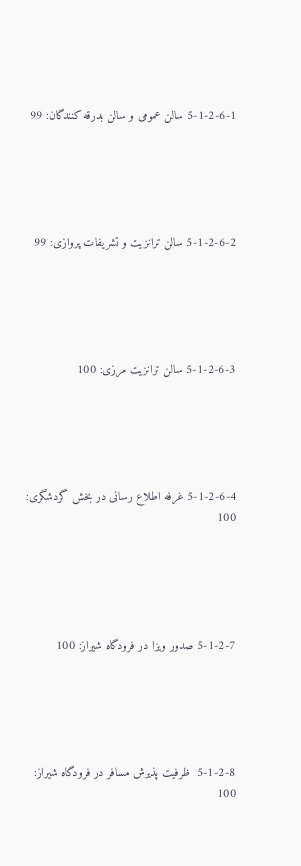5-1-2-6-1 سالن عمومی و سالن بدرقه کنندگان: 99





5-1-2-6-2 سالن ترانزیت و تشریفات پروازی: 99





5-1-2-6-3 سالن ترانزیت مرزی: 100





5-1-2-6-4 غرفه اطلاع رسانی در بخش گردشگری: 100





5-1-2-7 صدور ویزا در فرودگاه شیراز: 100





5-1-2-8  ظرفیت پذیرش مسافر در فرودگاه شیراز: 100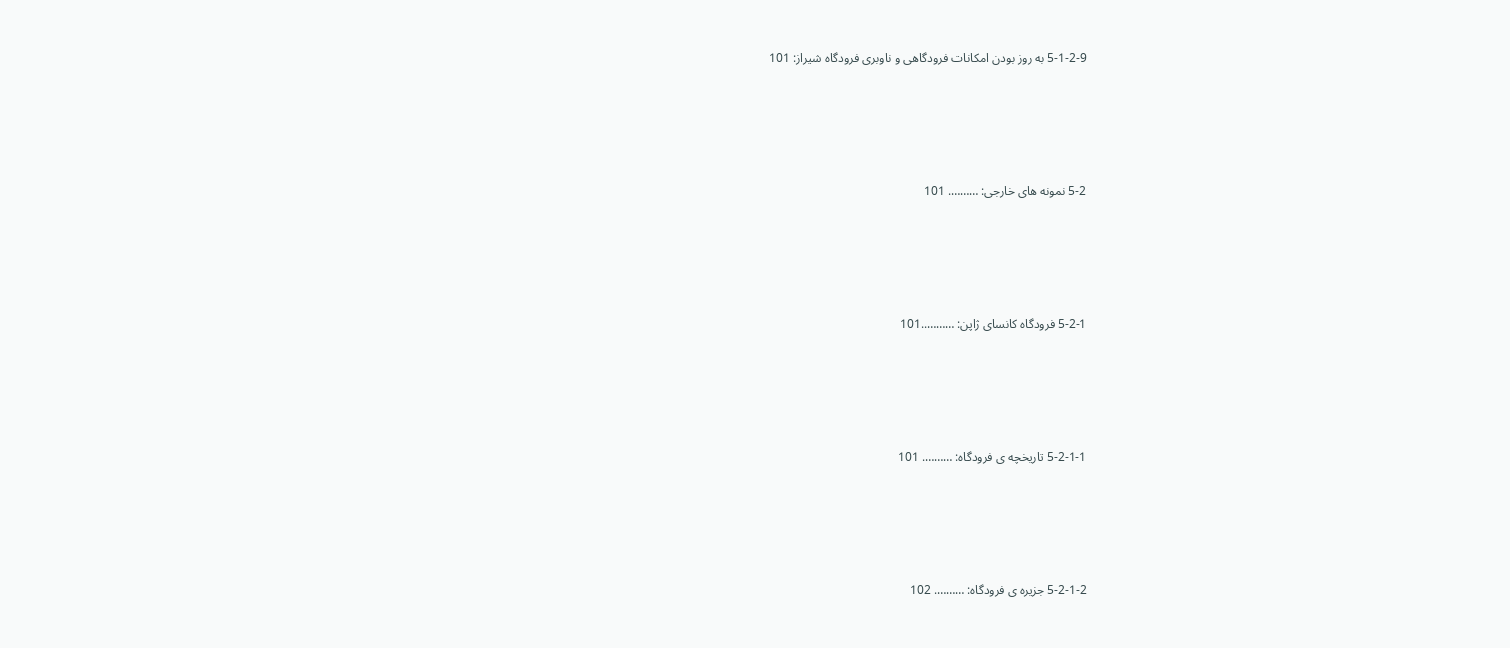5-1-2-9 به روز بودن امکانات فرودگاهی و ناوبری فرودگاه شیراز: 101





5-2 نمونه های خارجی: ………. 101





5-2-1 فرودگاه کانسای ژاپن: ………..101





5-2-1-1 تاریخچه ی فرودگاه: ………. 101





5-2-1-2 جزیره ی فرودگاه: ………. 102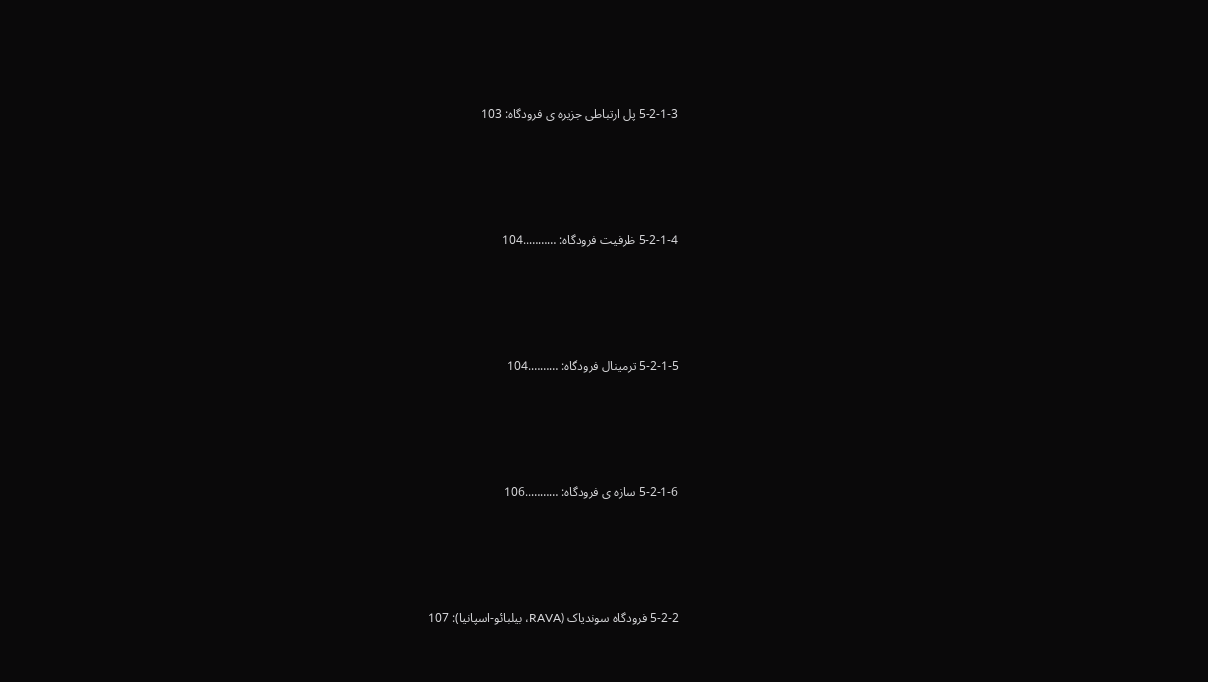5-2-1-3 پل ارتباطی جزیره ی فرودگاه: 103





5-2-1-4 ظرفیت فرودگاه: ………..104





5-2-1-5 ترمینال فرودگاه: ……….104





5-2-1-6 سازه ی فرودگاه: ………..106





5-2-2 فرودگاه سوندیاک (RAVA، بیلبائو-اسپانیا): 107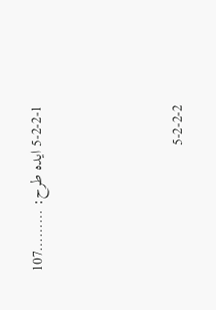5-2-2-1 ایده طرح: ………107





5-2-2-2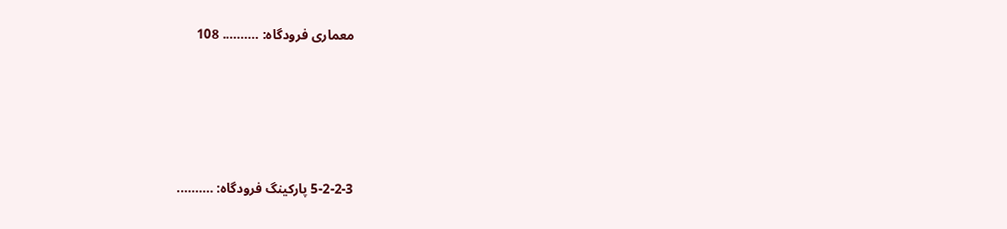معماری فرودگاه: ………. 108





5-2-2-3 پارکینگ فرودگاه: ……….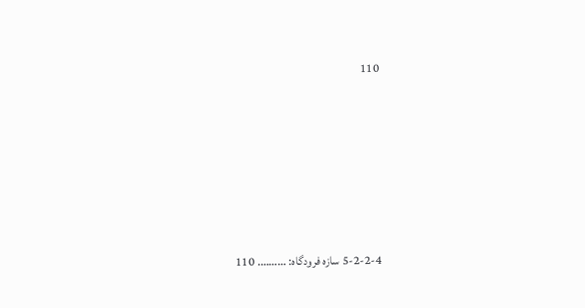110





5-2-2-4 سازه فرودگاه: ………. 110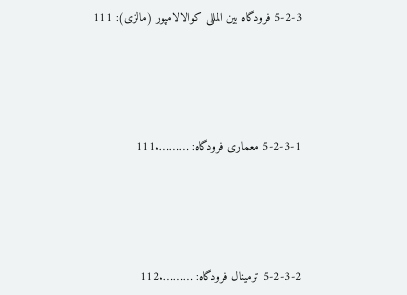5-2-3 فرودگاه بین المللی کوالالامپور (مالزی): 111





5-2-3-1 معماری فرودگاه: ……….111





5-2-3-2 ترمینال فرودگاه: ……….112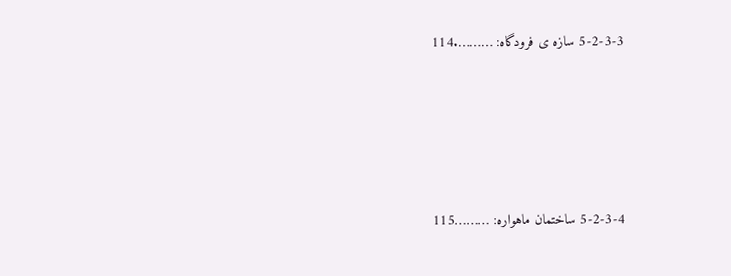5-2-3-3 سازه ی فرودگاه: ……….114





5-2-3-4 ساختمان ماهواره: ………115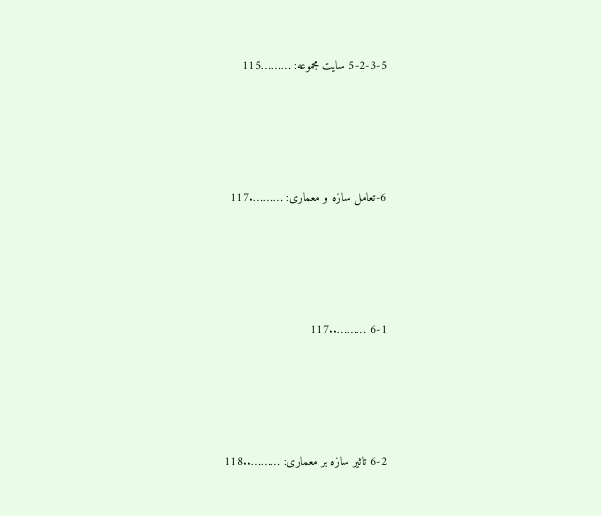5-2-3-5 سایت مجموعه: ………115





6-تعامل سازه و معماری: ……….117





6-1 ………..117





6-2 تاثیر سازه بر معماری: ………..118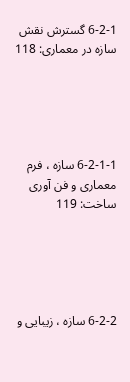6-2-1 گسترش نقش سازه در معماری: 118





6-2-1-1 سازه ، فرم معماری و فن آوری ساخت: 119





6-2-2 سازه ، زیبایی و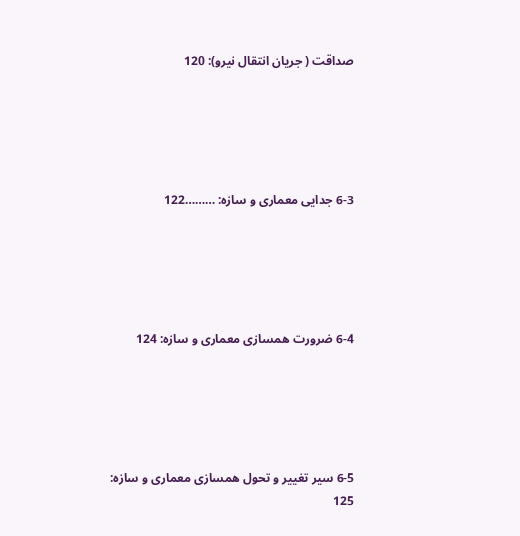صداقت ( جریان انتقال نیرو‌): 120





6-3 جدایی معماری و سازه: ………122





6-4 ضرورت همسازی معماری و سازه: 124





6-5 سیر تغییر و تحول همسازی معماری و سازه: 125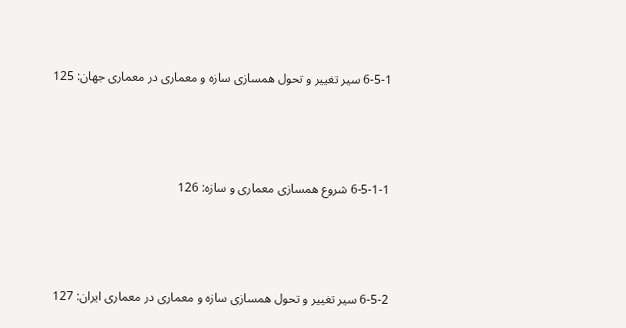6-5-1 سیر تغییر و تحول همسازی سازه و معماری در معماری جهان: 125





6-5-1-1 شروع همسازی معماری و سازه: 126





6-5-2 سیر تغییر و تحول همسازی سازه و معماری در معماری ایران: 127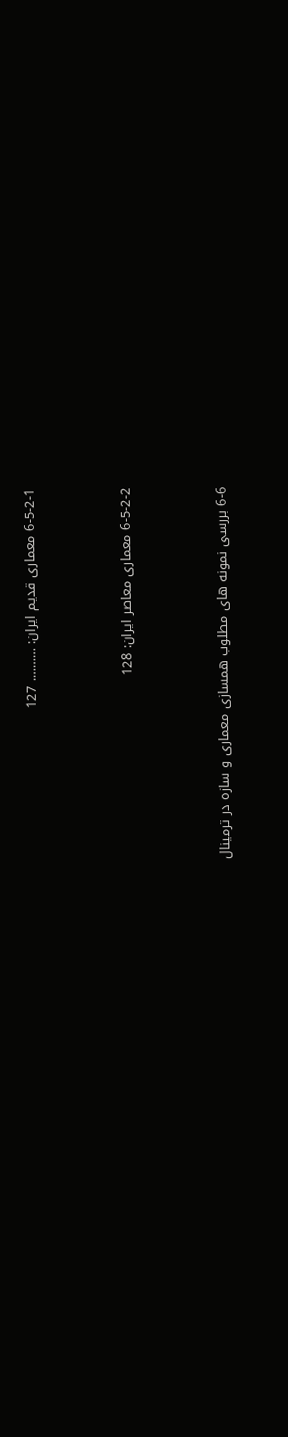6-5-2-1 معماری قدیم ایران: ………. 127





6-5-2-2 معماری معاصر ایران: 128





6-6 بررسی نمونه های مطلوب همسازی معماری و سازه در ترمینال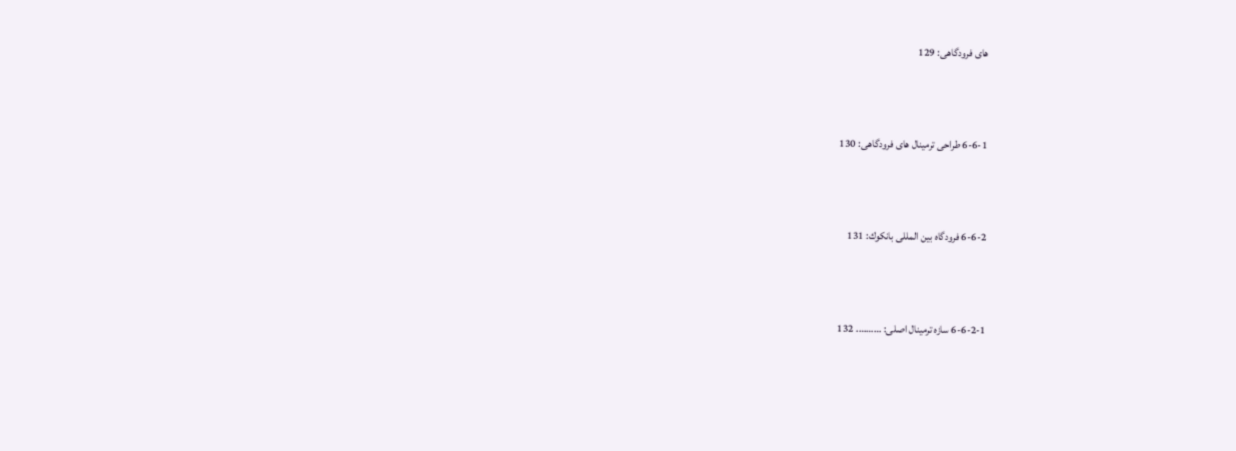های فرودگاهی: 129





6-6-1 طراحی ترمینال های فرودگاهی: 130





6-6-2 فرودگاه بین المللی بانكوك: 131





6-6-2-1 سازه ترمینال اصلی: ………. 132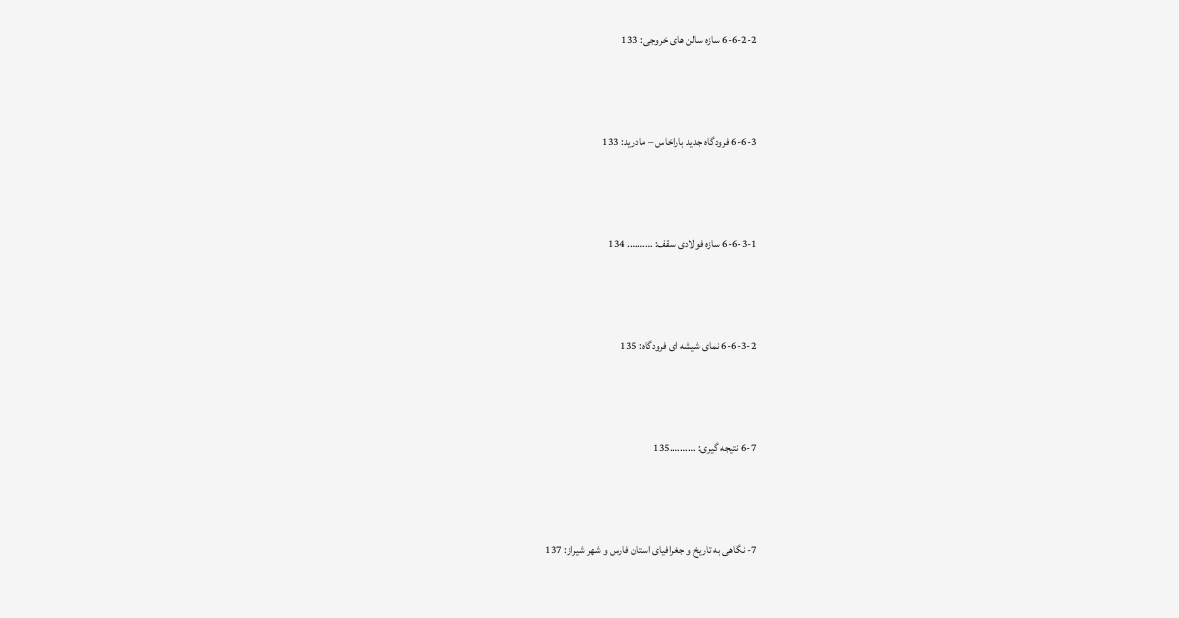6-6-2-2 سازه سالن های خروجی: 133





6-6-3 فرودگاه جدید باراخاس – مادرید: 133





6-6-3-1 سازه فولادی سقف: ………. 134





6-6-3-2 نمای شیشه ای فرودگاه: 135





6-7 نتیجه گیری: ……….135





7- نگاهی به تاریخ و جغرافیای استان فارس و شهر شیراز: 137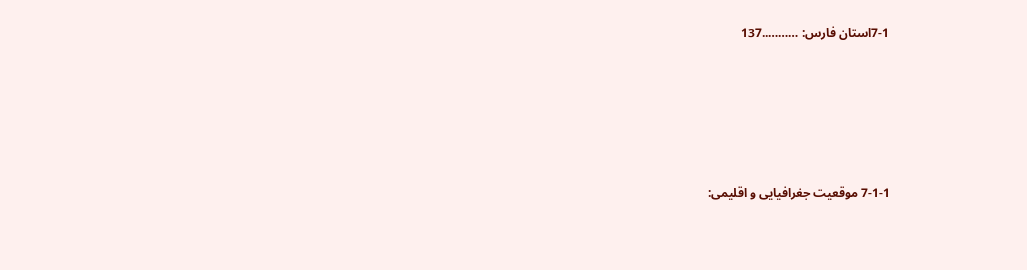7-1استان فارس: ………..137





7-1-1 موقعیت جغرافیایی و اقلیمی: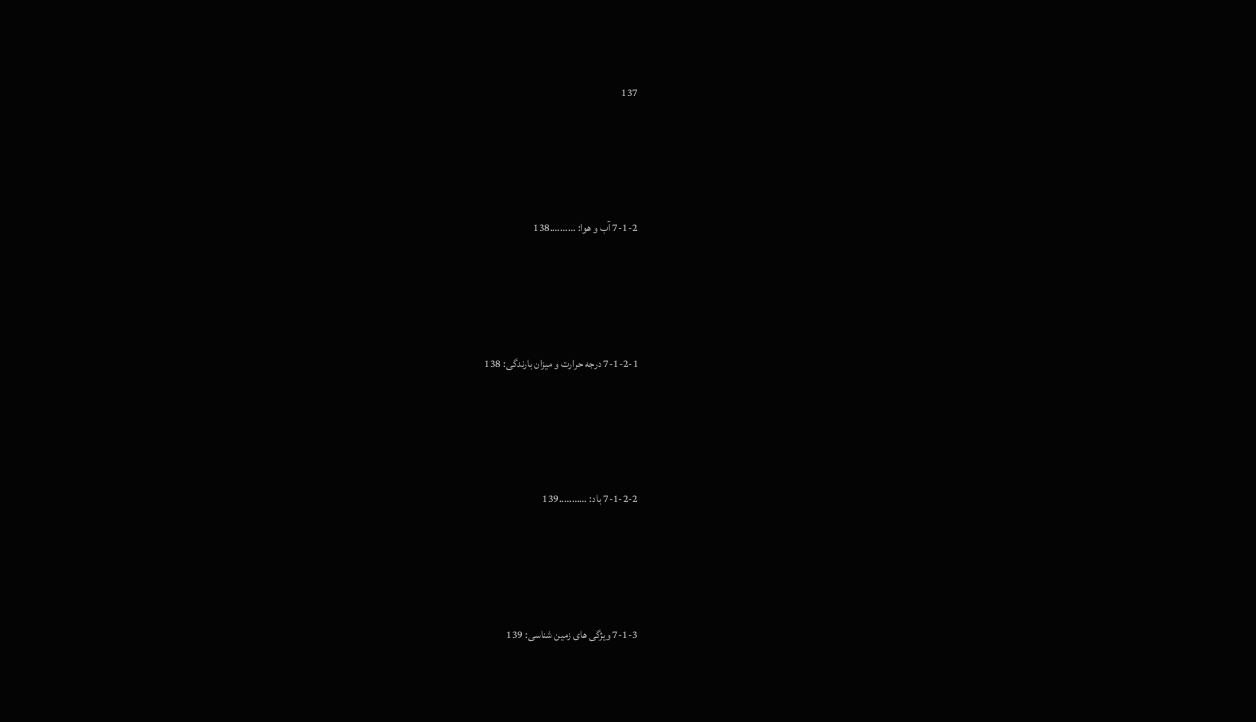137





7-1-2 آب و هوا: ……….138





7-1-2-1 درجه حرارت و میزان بارندگی: 138





7-1-2-2 باد: ………..139





7-1-3 ویژگی های زمین شناسی: 139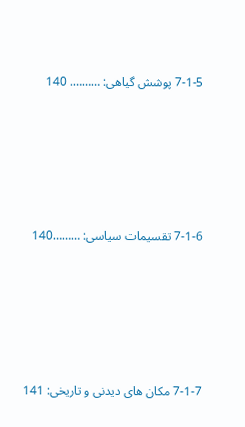7-1-5 پوشش گیاهی: ………. 140





7-1-6 تقسیمات سیاسی: ………140





7-1-7 مکان های دیدنی و تاریخی: 141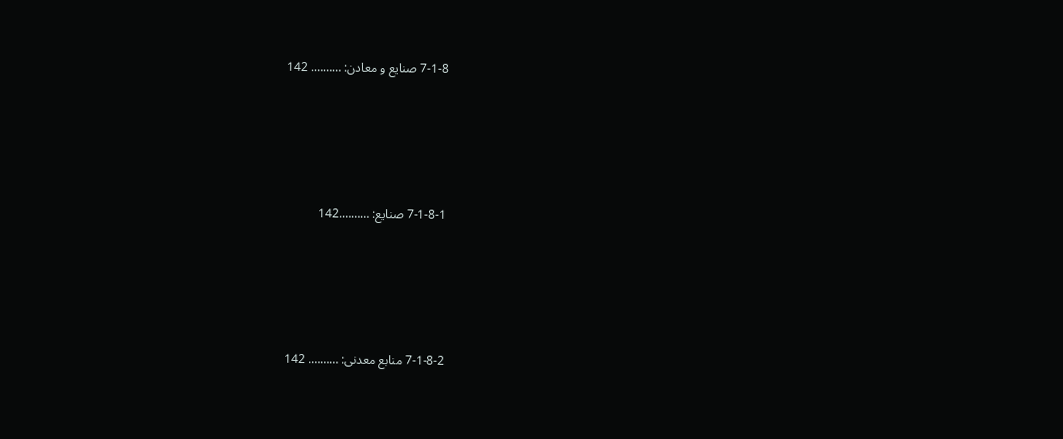7-1-8 صنایع و معادن: ………. 142





7-1-8-1 صنایع: ……….142





7-1-8-2 منابع معدنی: ………. 142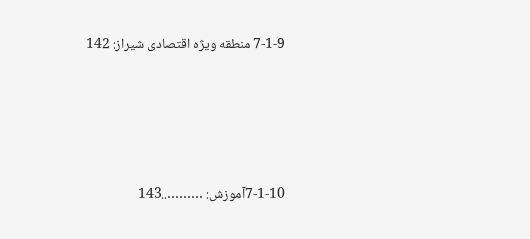7-1-9 منطقه ویژه اقتصادی شیراز: 142





7-1-10آموزش: ………..143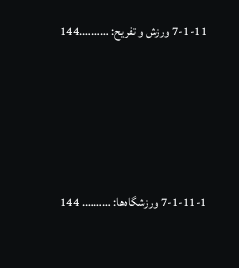7-1-11 ورزش و تفریح: ……….144





7-1-11-1 ورزشگاه‌ها: ………. 144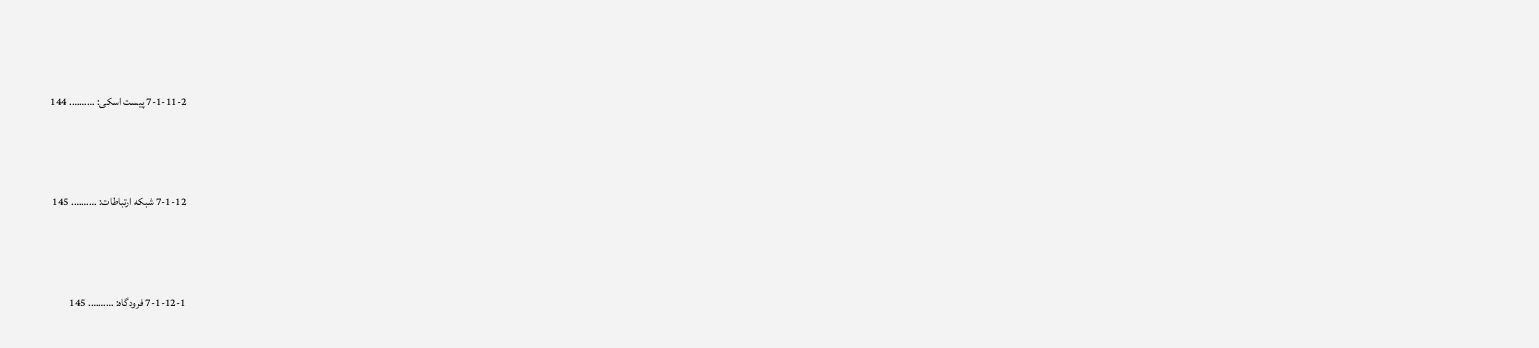7-1-11-2 پیست اسکی: ………. 144





7-1-12 شبکه ارتباطات: ………. 145





7-1-12-1 فرودگاه: ………. 145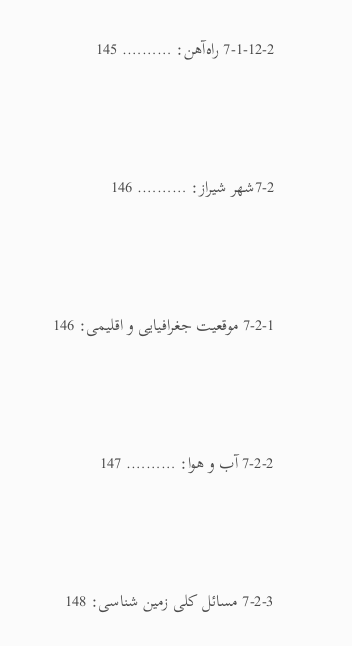7-1-12-2 راه‌آهن: ………. 145





7-2شهر شیراز: ………. 146





7-2-1 موقعیت جغرافیایی و اقلیمی: 146





7-2-2 آب و هوا: ………. 147





7-2-3 مسائل کلی زمین شناسی: 148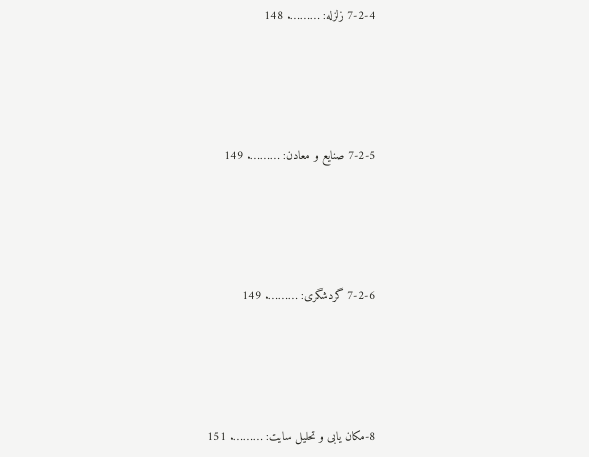7-2-4 زلزله: ………. 148





7-2-5 صنایع و معادن: ………. 149





7-2-6 گردشگری: ………. 149





8-مکان یابی و تحلیل سایت: ………. 151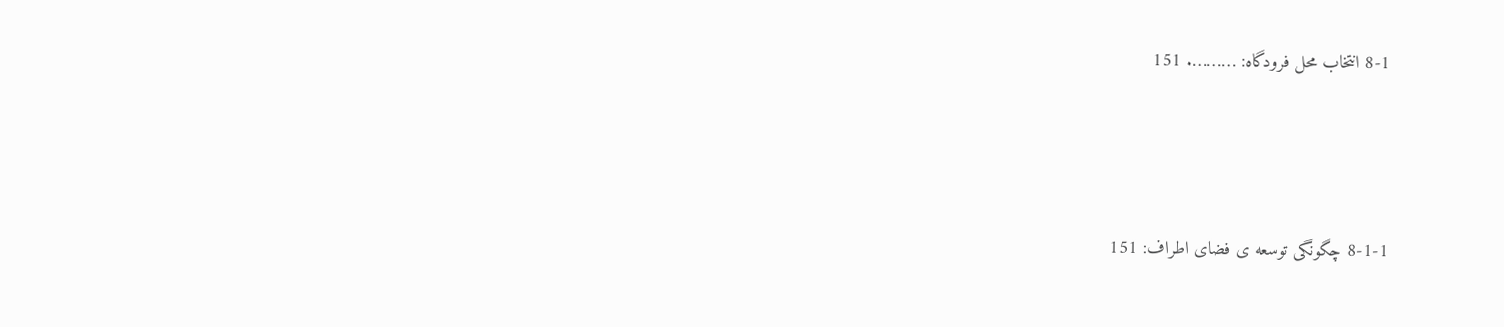8-1 انتخاب محل فرودگاه: ………. 151





8-1-1 چگونگی توسعه ی فضای اطراف: 151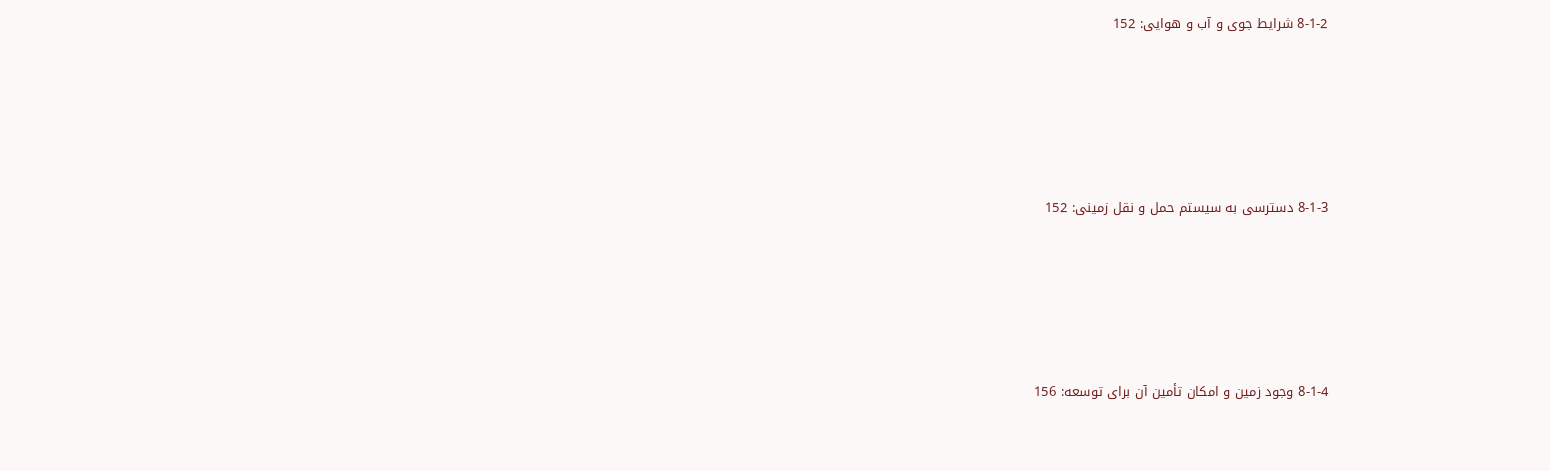8-1-2 شرایط جوی و آب و هوایی: 152





8-1-3 دسترسی به سیستم حمل و نقل زمینی: 152





8-1-4 وجود زمین و امکان تأمین آن برای توسعه: 156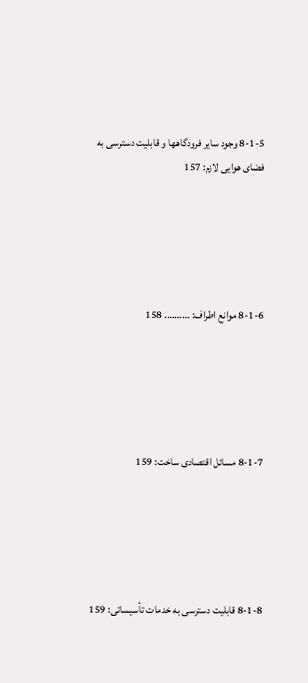8-1-5 وجود سایر فرودگاهها و قابلیت دسترسی به فضای هوایی لازم: 157





8-1-6 موانع اطراف: ………. 158





8-1-7 مسائل اقتصادی ساخت: 159





8-1-8 قابلیت دسترسی به خدمات تأسیساتی: 159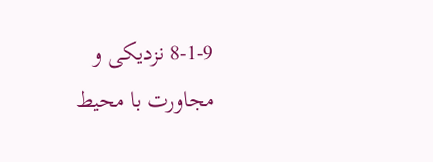8-1-9 نزدیکی و مجاورت با محیط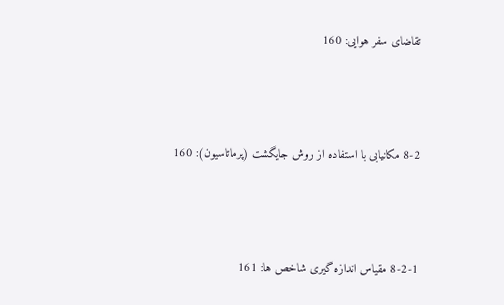تقاضای سفر هوایی: 160





8-2 مکانیابی با استفاده از روش جایگشت (پرماتاسیون): 160





8-2-1 مقیاس اندازه گیری شاخص ها: 161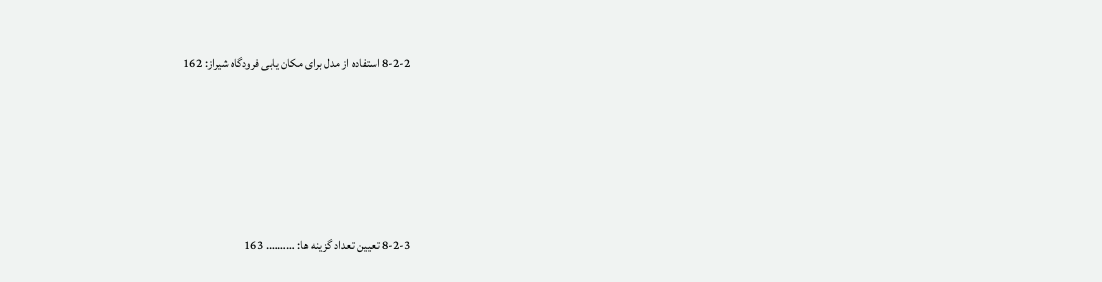8-2-2 استفاده از مدل برای مکان یابی فرودگاه شیراز: 162





8-2-3 تعیین تعداد گزینه ها: ………. 163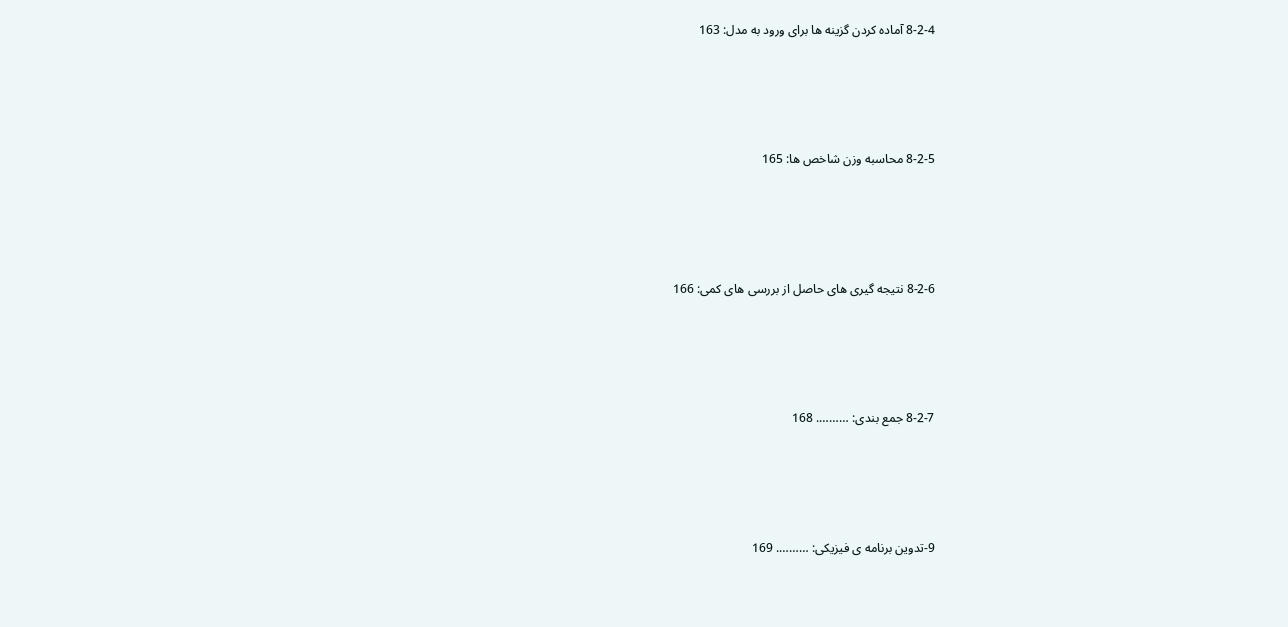8-2-4 آماده کردن گزینه ها برای ورود به مدل: 163





8-2-5 محاسبه وزن شاخص ها: 165





8-2-6 نتیجه گیری های حاصل از بررسی های کمی: 166





8-2-7 جمع بندی: ………. 168





9-تدوین برنامه ی فیزیکی: ………. 169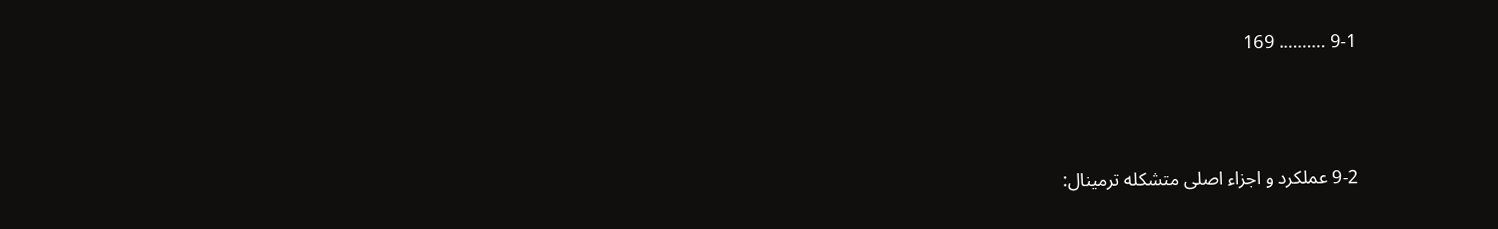9-1 ………. 169





9-2 عملکرد و اجزاء اصلی متشکله ترمینال: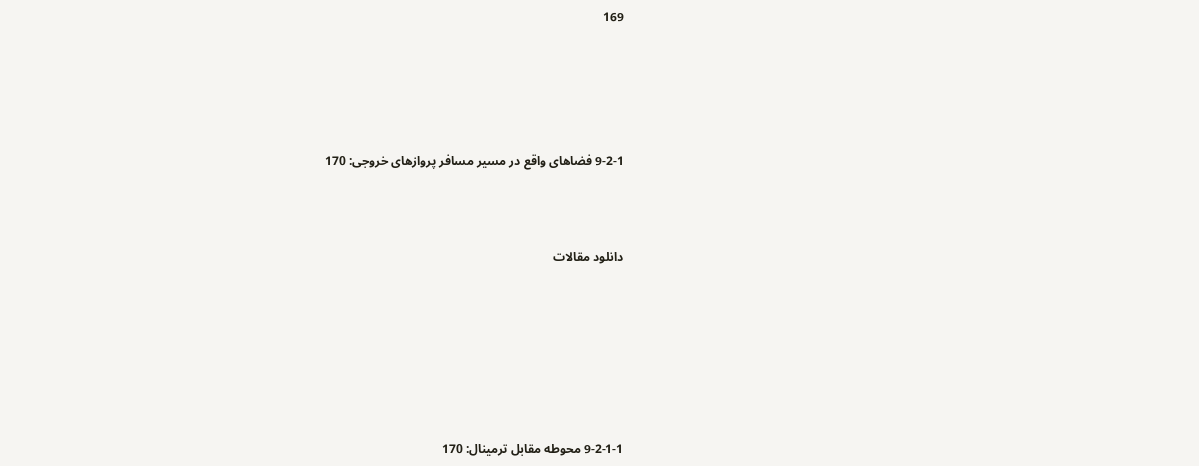169





9-2-1 فضاهای واقع در مسیر مسافر پروازهای خروجی: 170



دانلود مقالات







9-2-1-1 محوطه مقابل ترمینال: 170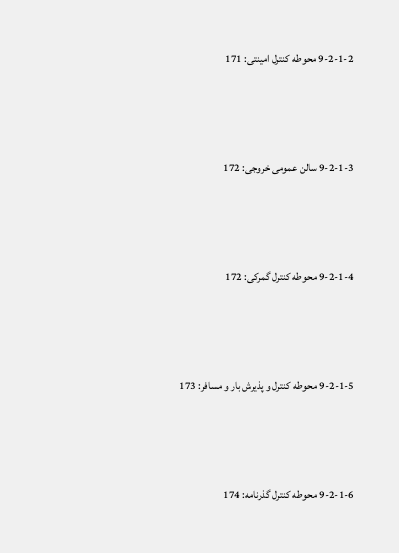9-2-1-2 محوطه کنترل امینتی: 171





9-2-1-3 سالن عمومی خروجی: 172





9-2-1-4 محوطه کنترل گمرکی: 172





9-2-1-5 محوطه کنترل و پذیرش بار و مسافر: 173





9-2-1-6 محوطه کنترل گذرنامه: 174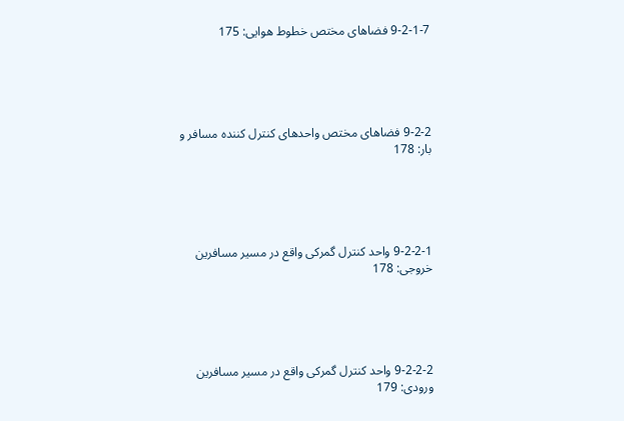9-2-1-7 فضاهای مختص خطوط هوایی: 175





9-2-2 فضاهای مختص واحدهای کنترل کننده مسافر و بار: 178





9-2-2-1 واحد کنترل گمرکی واقع در مسیر مسافرین خروجی: 178





9-2-2-2 واحد کنترل گمرکی واقع در مسیر مسافرین ورودی: 179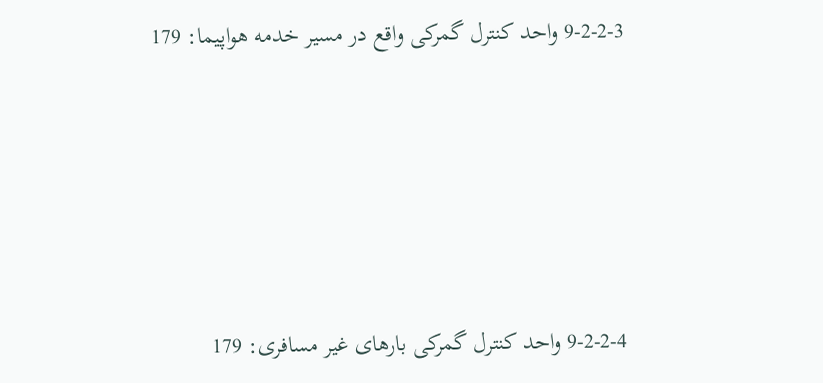9-2-2-3 واحد کنترل گمرکی واقع در مسیر خدمه هواپیما: 179





9-2-2-4 واحد کنترل گمرکی بارهای غیر مسافری: 179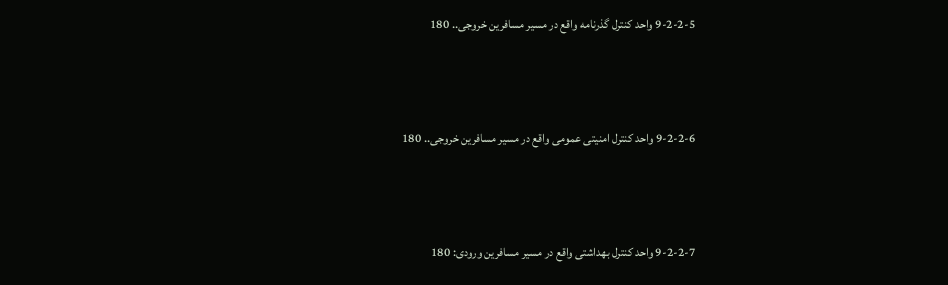9-2-2-5 واحد کنترل گذرنامه واقع در مسیر مسافرین خروجی.. 180





9-2-2-6 واحد کنترل امنیتی عمومی واقع در مسیر مسافرین خروجی.. 180





9-2-2-7 واحد کنترل بهداشتی واقع در مسیر مسافرین ورودی: 180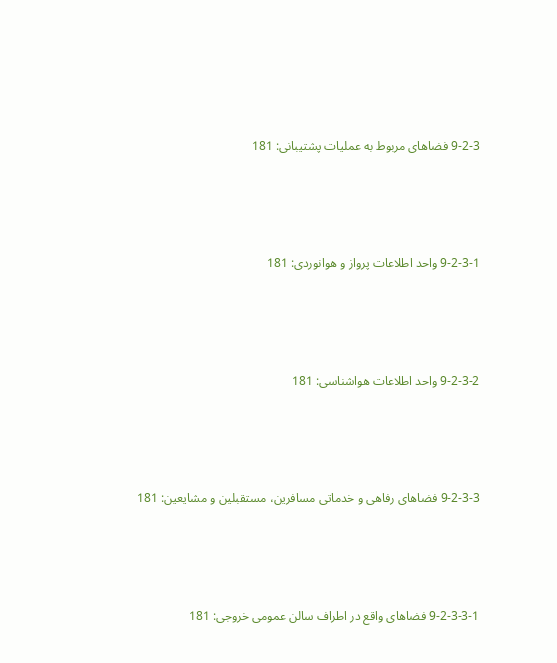9-2-3 فضاهای مربوط به عملیات پشتیبانی: 181





9-2-3-1 واحد اطلاعات پرواز و هوانوردی: 181





9-2-3-2 واحد اطلاعات هواشناسی: 181





9-2-3-3 فضاهای رفاهی و خدماتی مسافرین، مستقبلین و مشایعین: 181





9-2-3-3-1 فضاهای واقع در اطراف سالن عمومی خروجی: 181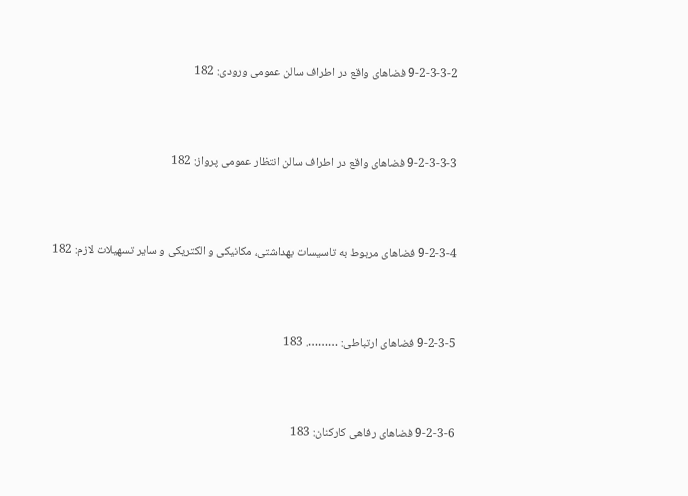9-2-3-3-2 فضاهای واقع در اطراف سالن عمومی ورودی: 182





9-2-3-3-3 فضاهای واقع در اطراف سالن انتظار عمومی پرواز: 182





9-2-3-4 فضاهای مربوط به تاسیسات بهداشتی، مکانیکی و الکتریکی و سایر تسهیلات لازم: 182





9-2-3-5 فضاهای ارتباطی: ………. 183





9-2-3-6 فضاهای رفاهی کارکنان: 183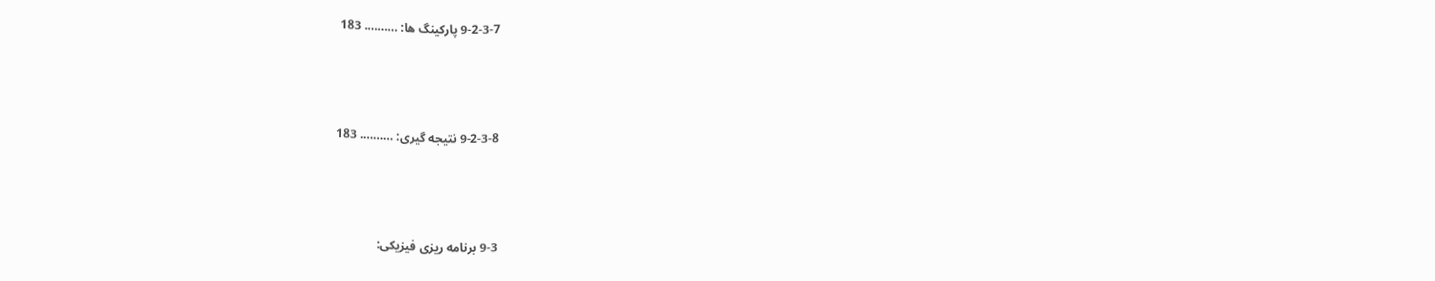9-2-3-7 پارکینگ ها: ………. 183





9-2-3-8 نتیجه گیری: ………. 183





9-3 برنامه ریزی فیزیکی: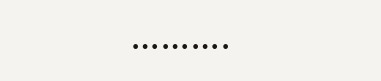……….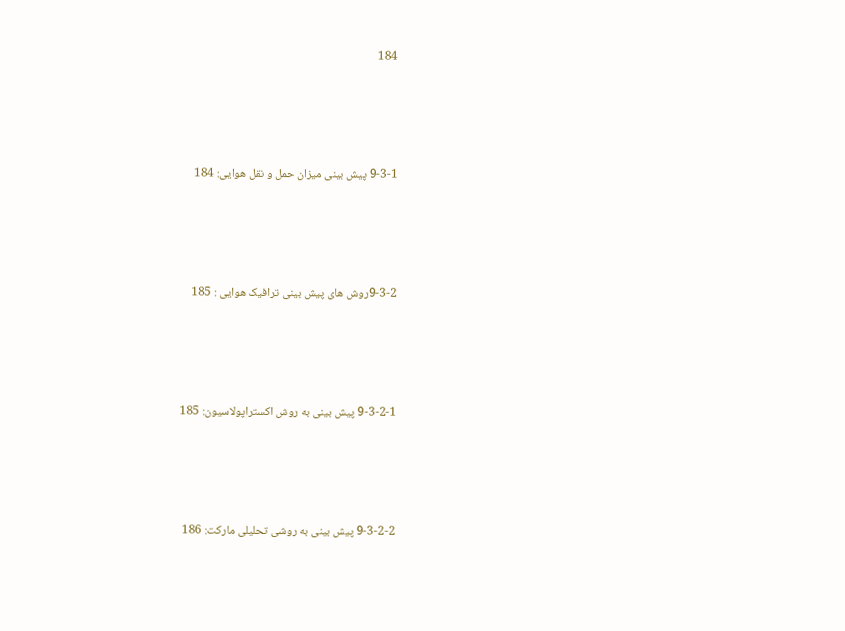184





9-3-1 پیش بینی میزان حمل و نقل هوایی: 184





9-3-2روش های پیش بینی ترافیک هوایی : 185





9-3-2-1 پیش بینی به روش اکستراپولاسیون: 185





9-3-2-2 پیش بینی به روشی تحلیلی مارکت: 186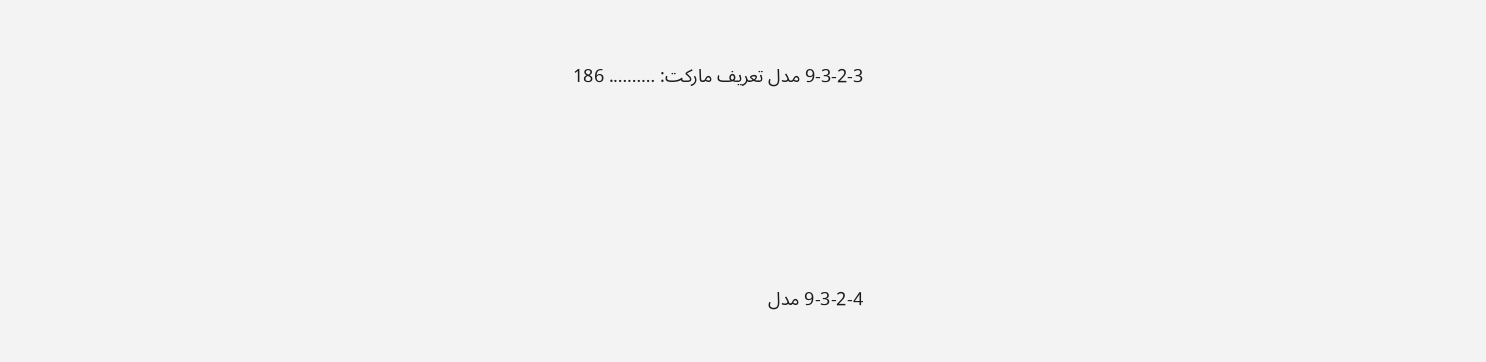9-3-2-3 مدل تعریف مارکت: ………. 186





9-3-2-4 مدل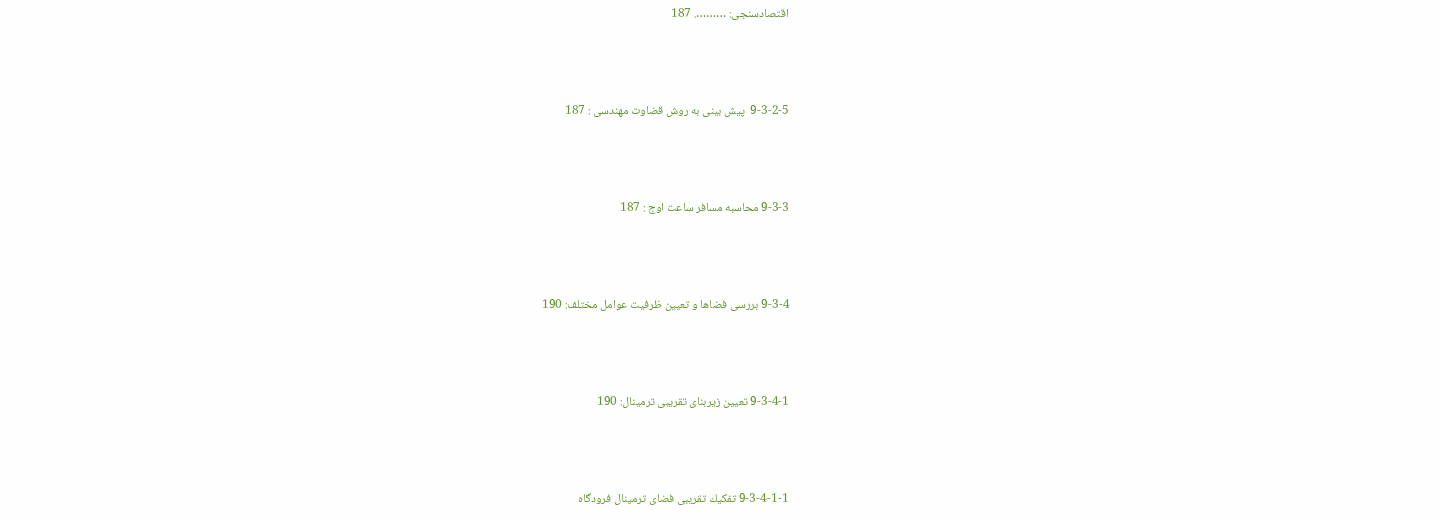اقتصادسنجی: ………. 187





9-3-2-5  پیش بینی به روش قضاوت مهندسی : 187





9-3-3 محاسبه مسافر ساعت اوج : 187





9-3-4 بررسی فضاها و تعیین ظرفیت عوامل مختلف: 190





9-3-4-1 تعیین زیربنای تقریبی ترمینال: 190





9-3-4-1-1 تفكیك تقریبی فضای ترمینال فرودگاه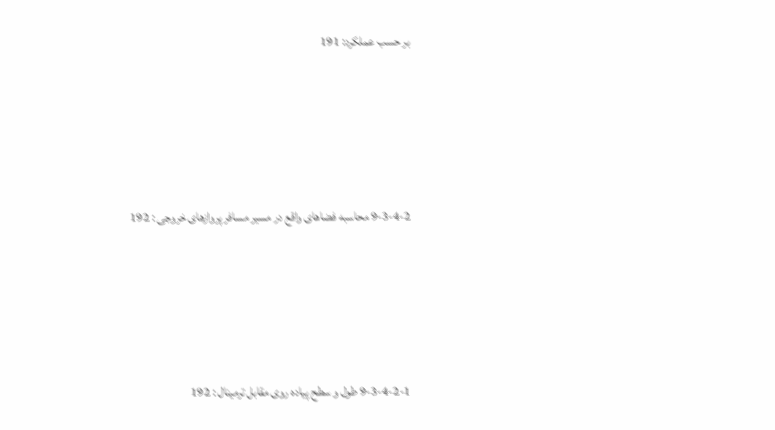بر حسب عملكرد: 191





9-3-4-2 محاسبه فضاهای واقع در مسیر مسافر پروازهای خروجی : 192





9-3-4-2-1 طول و سطح پیاده روی مقابل ترمینال : 192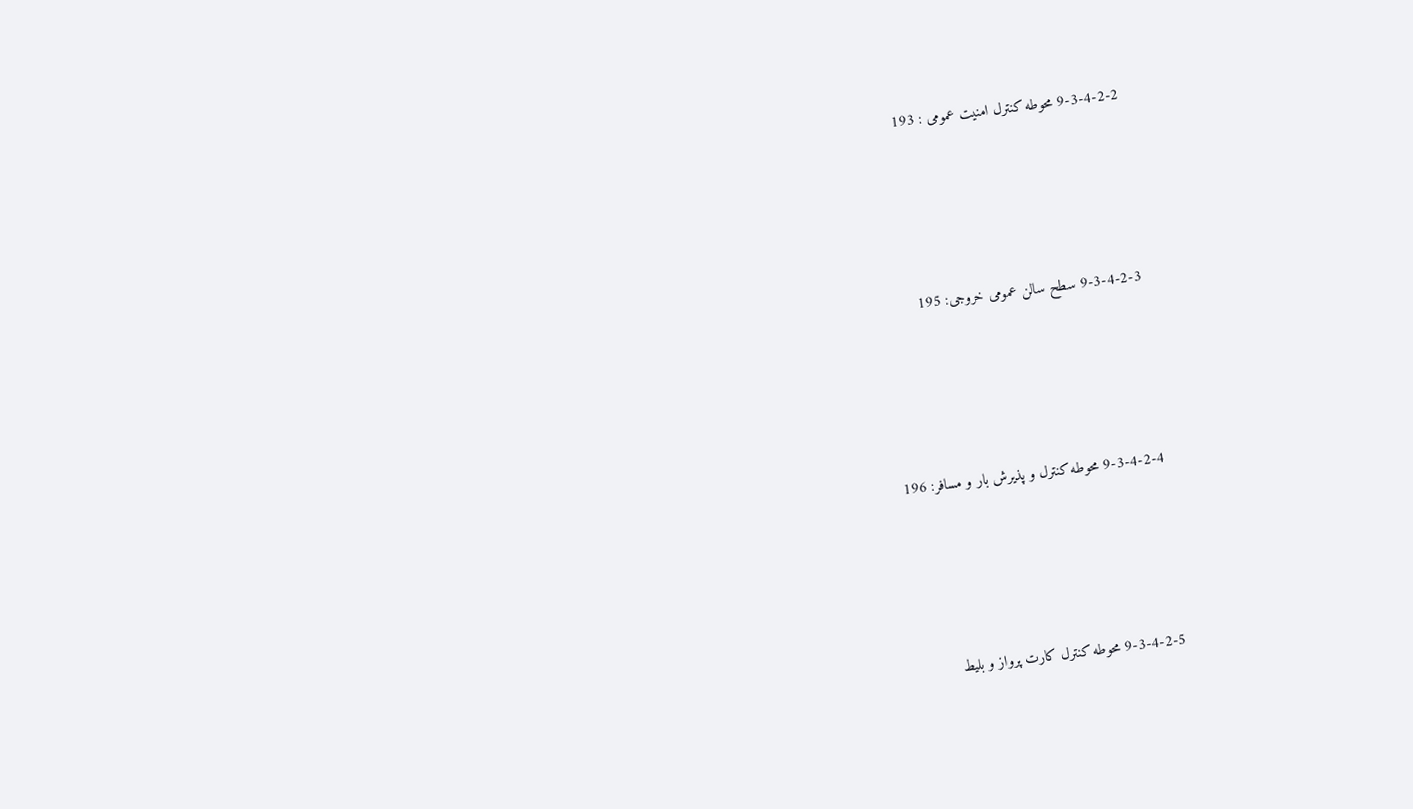9-3-4-2-2 محوطه كنترل امنیت عمومی : 193





9-3-4-2-3 سطح سالن عمومی خروجی: 195





9-3-4-2-4 محوطه كنترل و پذیرش بار و مسافر: 196





9-3-4-2-5 محوطه كنترل كارت پرواز و بلیط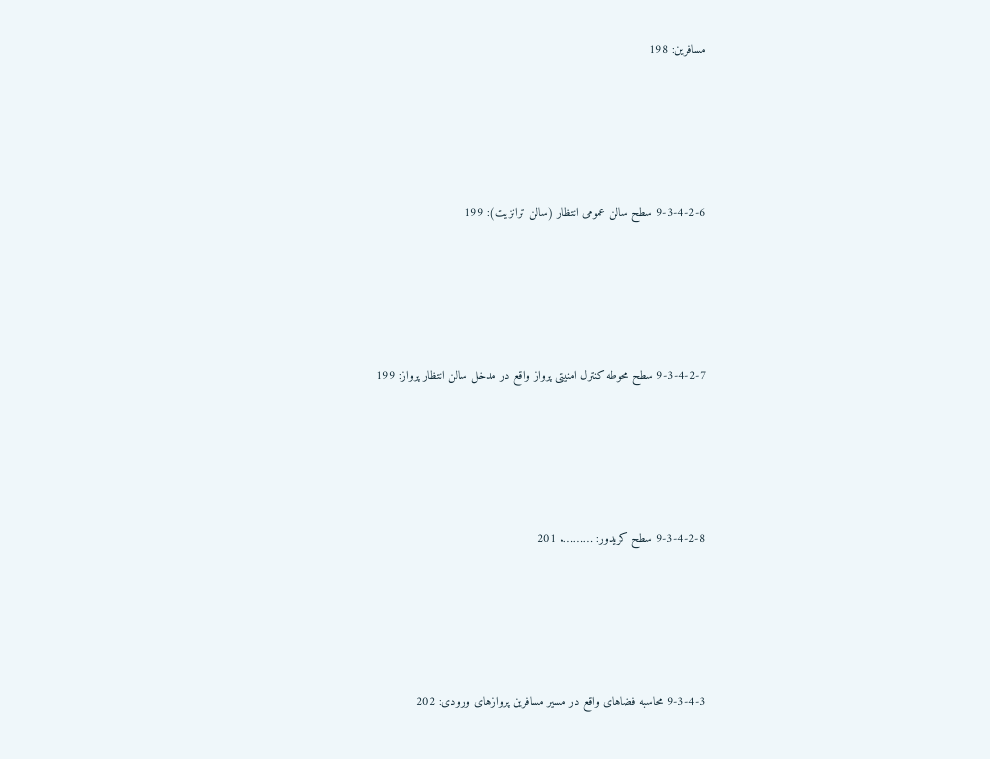مسافرین: 198





9-3-4-2-6 سطح سالن عمومی انتظار (سالن ترانزیت): 199





9-3-4-2-7 سطح محوطه كنترل امنیتی پرواز واقع در مدخل سالن انتظار پرواز: 199





9-3-4-2-8 سطح كریدور: ………. 201





9-3-4-3 محاسبه فضاهای واقع در مسیر مسافرین پروازهای ورودی: 202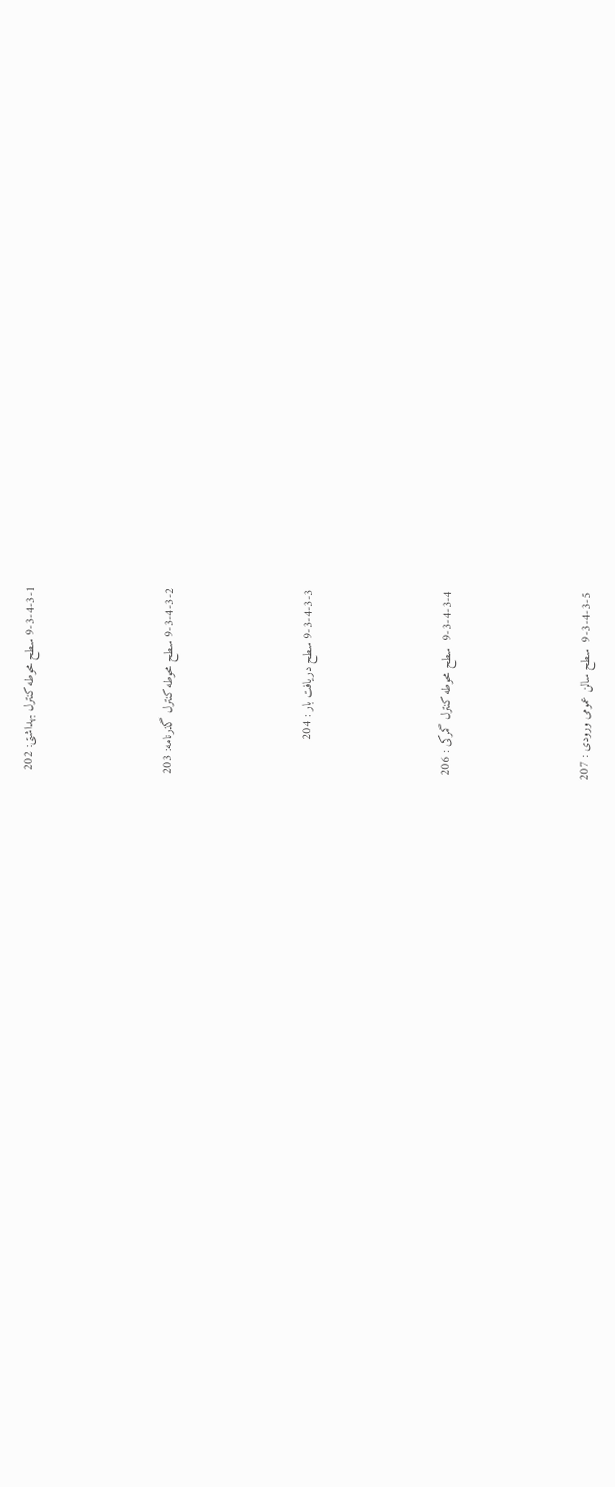9-3-4-3-1 سطح محوطه كنترل بهداشتی: 202





9-3-4-3-2 سطح محوطه كنترل گذرنامه: 203





9-3-4-3-3 سطح دریافت بار : 204





9-3-4-3-4  سطح محوطه كنترل گمركی : 206





9-3-4-3-5  سطح سالن عمومی ورودی : 207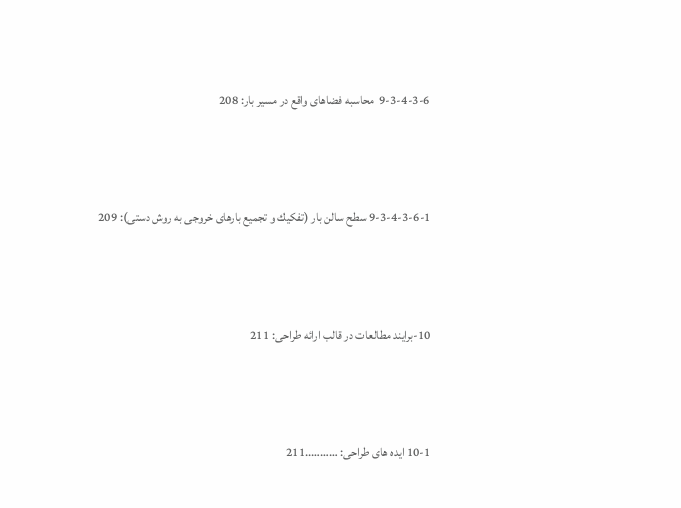9-3-4-3-6  محاسبه فضاهای واقع در مسیر بار: 208





9-3-4-3-6-1 سطح سالن بار (تفكیك و تجمیع بارهای خروجی به روش دستی): 209





10-برایند مطالعات در قالب ارائه طراحی: 211





10-1 ایده های طراحی: ………..211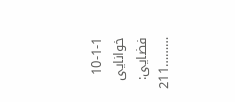10-1-1 خوانایی فضایی: ………211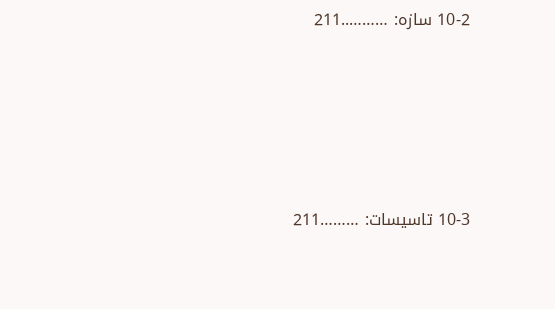10-2 سازه: ………..211





10-3 تاسیسات: ………211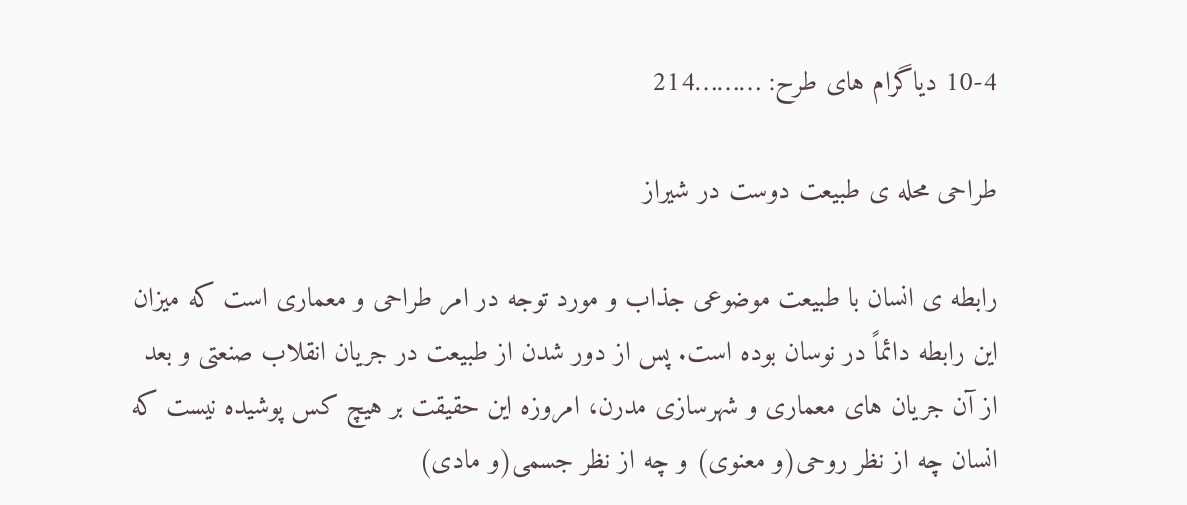10-4 دیاگرام های طرح: ………214

طراحی محله ی طبیعت دوست در شیراز

رابطه ی انسان با طبیعت موضوعی جذاب و مورد توجه در امر طراحی و معماری است که میزان این رابطه دائماً در نوسان بوده است. پس از دور شدن از طبیعت در جریان انقلاب صنعتی و بعد از آن جریان های معماری و شهرسازی مدرن، امروزه این حقیقت بر هیچ کس پوشیده نیست که انسان چه از نظر روحی(و معنوی) و چه از نظر جسمی(و مادی)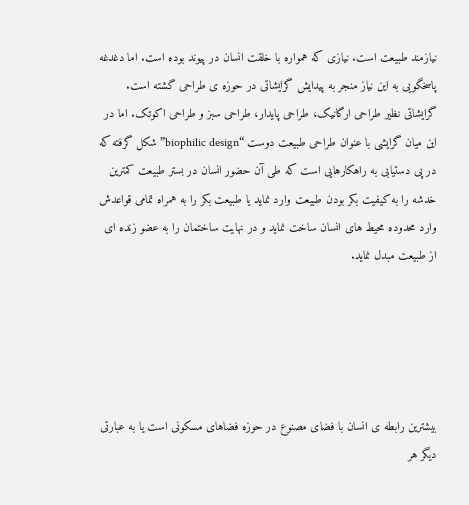نیازمند طبیعت است. نیازی که همواره با خلقت انسان در پیوند بوده است. اما دغدغه پاسخگویی به این نیاز منجر به پیدایش گرایشاتی در حوزه ی طراحی گشته است. گرایشاتی نظیر طراحی ارگانیک، طراحی پایدار، طراحی سبز و طراحی اکوتک. اما در این میان گرایشی با عنوان طراحی طبیعت دوست “biophilic design” شکل گرفته که در پی دستیابی به راهکارهایی است که طی آن حضور انسان در بستر طبیعت کمترین خدشه را به کیفیت بکر بودن طبیعت وارد نماید یا طبیعت بکر را به همراه تمامی قواعدش وارد محدوده محیط های انسان ساخت نماید و در نهایت ساختمان را به عضو زنده ای از طبیعت مبدل نماید.





بیشترین رابطه ی انسان با فضای مصنوع در حوزه فضاهای مسکونی است یا به عبارتی دیگر هر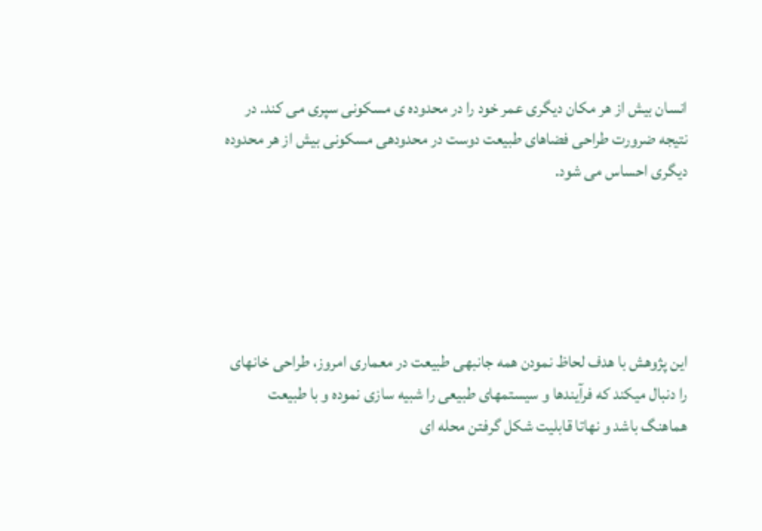انسان بیش از هر مکان دیگری عمر خود را در محدوده ی مسکونی سپری می کند. در نتیجه ضرورت طراحی فضاهای طبیعت دوست در محدودهی مسکونی بیش از هر محدوده دیگری احساس می شود.





این پژوهش با هدف لحاظ نمودن همه جانبهی طبیعت در معماری امروز، طراحی خانهای را دنبال میکند که فرآیندها و سیستمهای طبیعی را شبیه سازی نموده و با طبیعت هماهنگ باشد و نهاتا قابلیت شکل گرفتن محله ای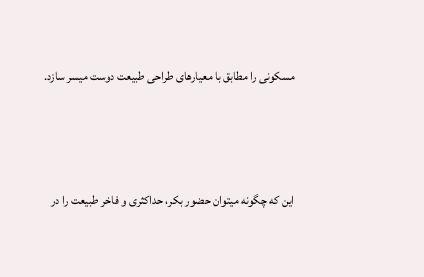مسکونی را مطابق با معیارهای طراحی طبیعت دوست میسر سازد.





این که چگونه میتوان حضور بکر، حداکثری و فاخر طبیعت را در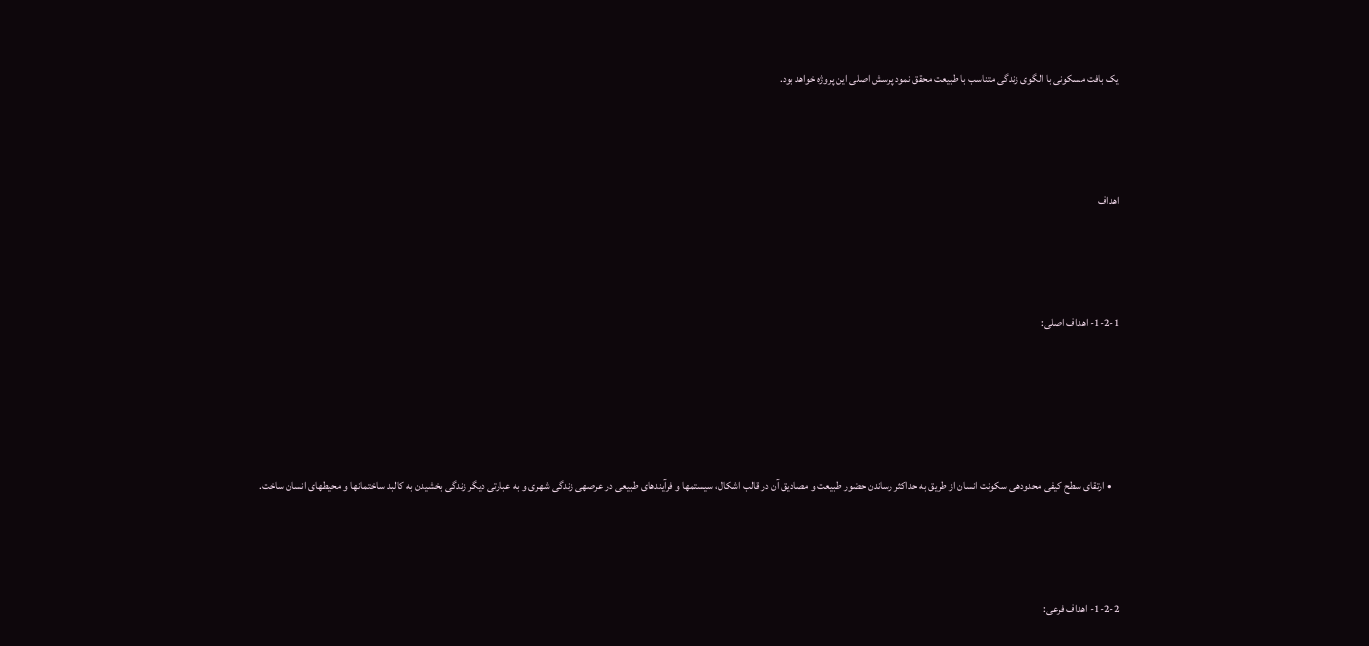یک بافت مسکونی با الگوی زندگی متناسب با طبیعت محقق نمود پرسش اصلی این پروژه خواهد بود.





اهداف





1-2-1- اهداف اصلی:







    • ارتقای سطح کیفی محدودهی سکونت انسان از طریق به حداکثر رساندن حضور طبیعت و مصادیق آن در قالب اشکال، سیستمها و فرآیندهای طبیعی در عرصهی زندگی شهری و به عبارتی دیگر زندگی بخشیدن به کالبد ساختمانها و محیطهای انسان ساخت.





1-2-2- اهداف فرعی: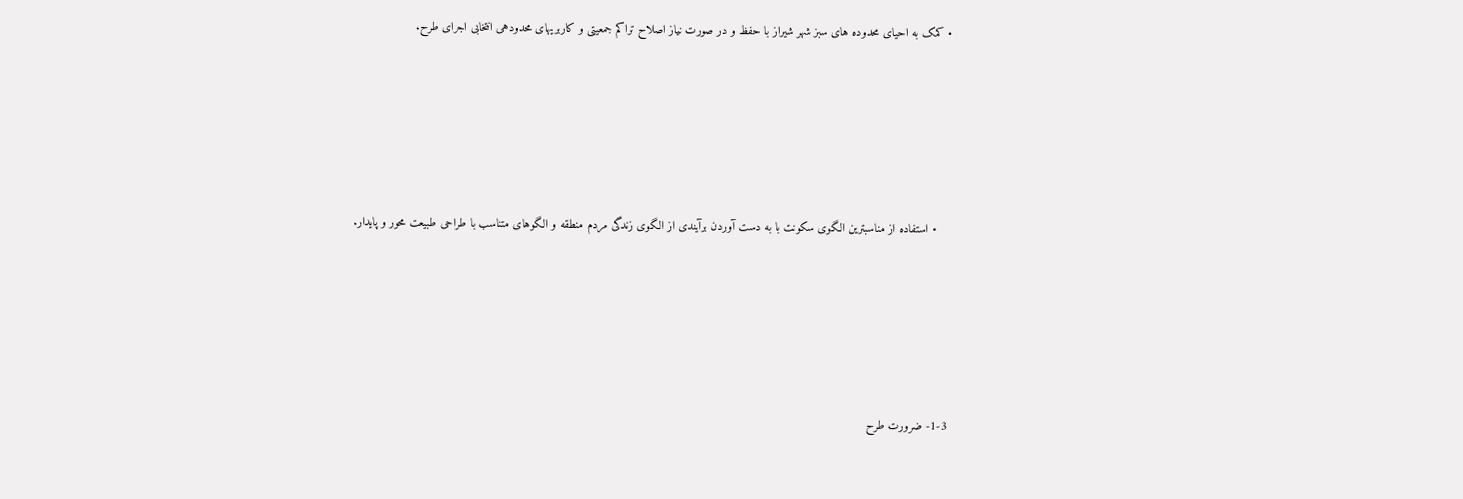• کمک به احیای محدوده های سبز شهر شیراز با حفظ و در صورت نیاز اصلاح تراکم جمعیتی و کاربریهای محدودهی انتخابی اجرای طرح.





    • استفاده از مناسبترین الگوی سکونت با به دست آوردن برآیندی از الگوی زندگی مردم منطقه و الگوهای متناسب با طراحی طبیعت محور و پایدار.





1-3- ضرورت طرح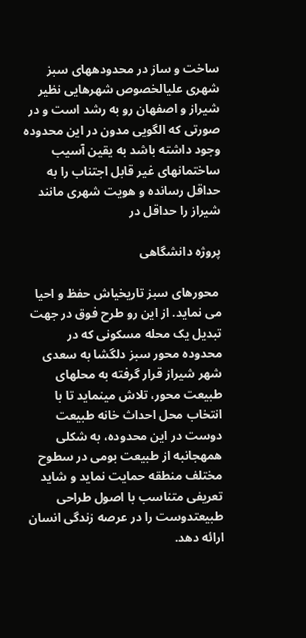ساخت و ساز در محدودههای سبز شهری علیالخصوص شهرهایی نظیر شیراز و اصفهان رو به رشد است و در صورتی که الگویی مدون در این محدوده وجود داشته باشد به یقین آسیب ساختمانهای غیر قابل اجتناب را به حداقل رسانده و هویت شهری مانند شیراز را حداقل در

پروژه دانشگاهی

 محورهای سبز تاریخیاش حفظ و احیا می نماید. از این رو طرح فوق در جهت تبدیل یک محله مسکونی که در محدوده محور سبز دلگشا به سعدی شهر شیراز قرار گرفته به محلهای طبیعت محور، تلاش مینماید تا با انتخاب محل احداث خانه طبیعت دوست در این محدوده، به شکلی همهجانبه از طبیعت بومی در سطوح مختلف منطقه حمایت نماید و شاید تعریفی متناسب با اصول طراحی طبیعتدوست را در عرصه زندگی انسان ارائه دهد.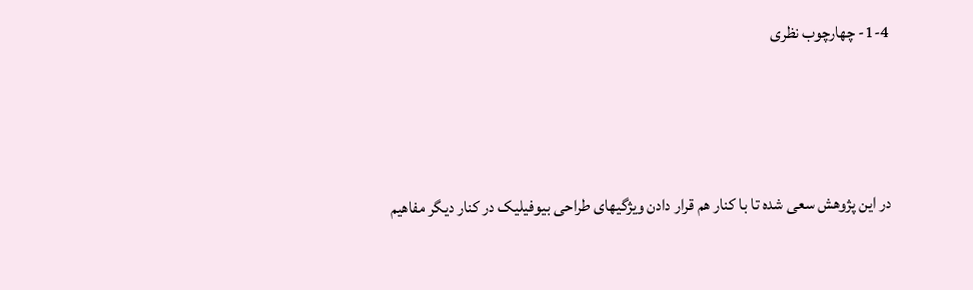1-4- چهارچوب نظری





در این پژوهش سعی شده تا با کنار هم قرار دادن ویژگیهای طراحی بیوفیلیک در کنار دیگر مفاهیم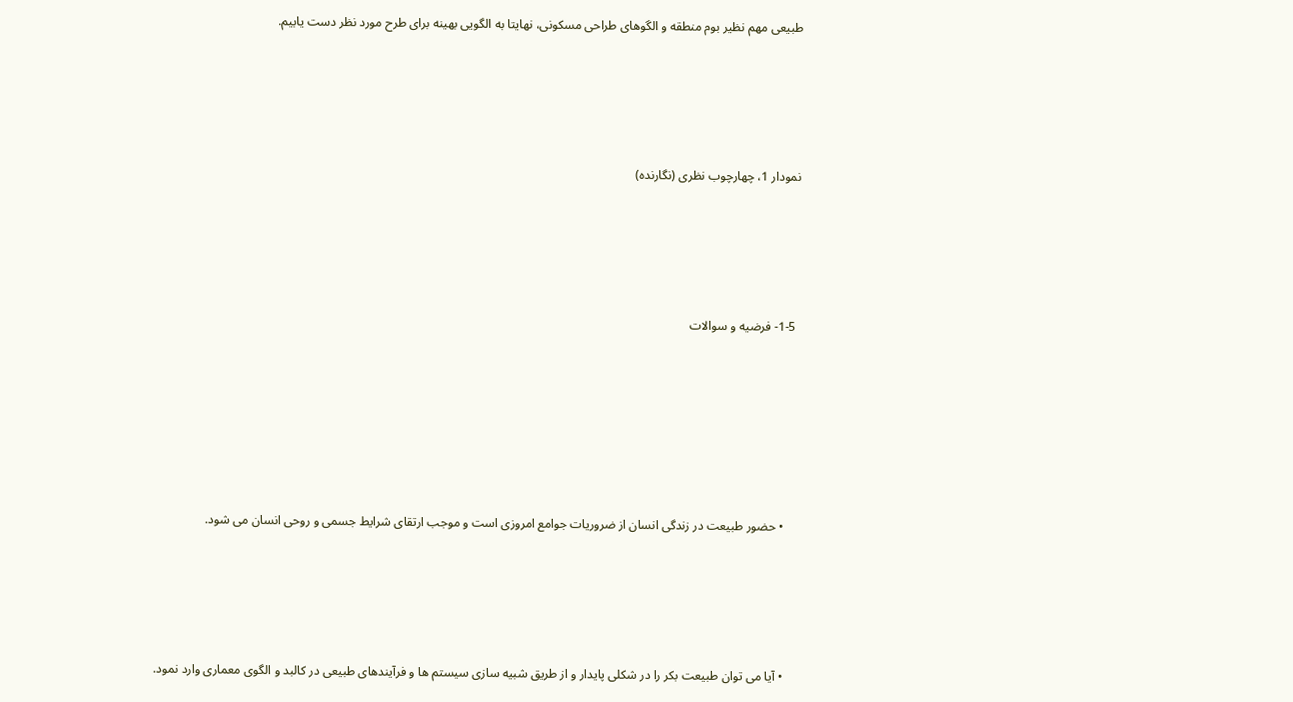طبیعی مهم نظیر بوم منطقه و الگوهای طراحی مسکونی، نهایتا به الگویی بهینه برای طرح مورد نظر دست یابیم.





نمودار 1، چهارچوب نظری (نگارنده)





 1-5- فرضیه و سوالات







    • حضور طبیعت در زندگی انسان از ضروریات جوامع امروزی است و موجب ارتقای شرایط جسمی و روحی انسان می شود.





    • آیا می توان طبیعت بکر را در شکلی پایدار و از طریق شبیه سازی سیستم ها و فرآیندهای طبیعی در کالبد و الگوی معماری وارد نمود.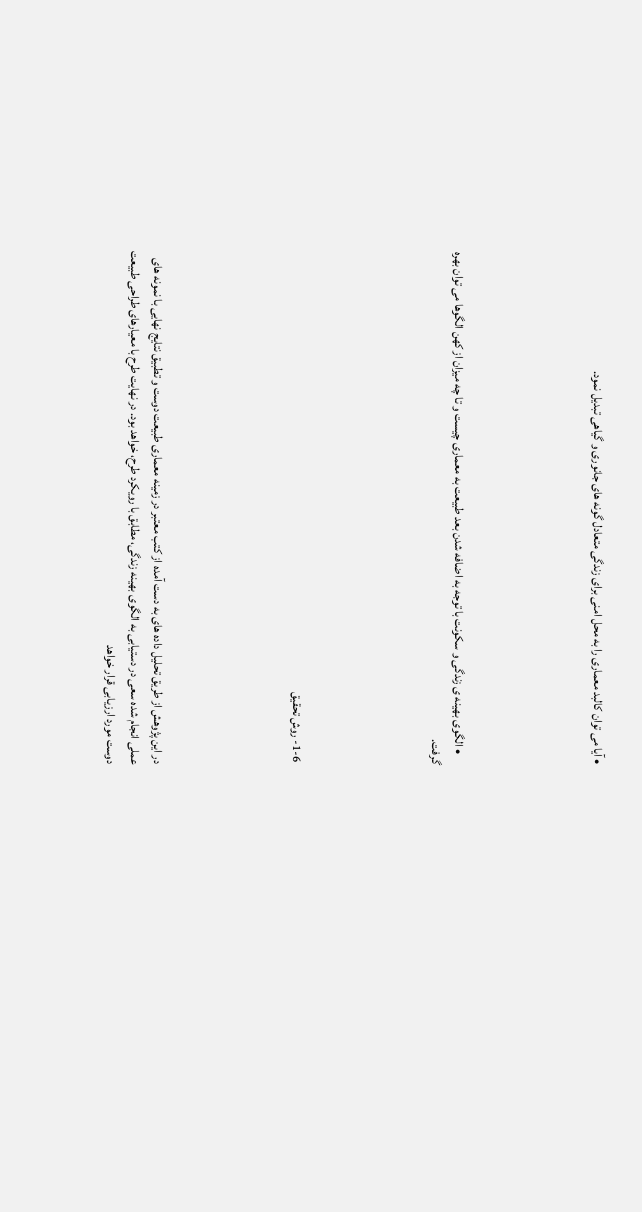• آیا می توان کالبد معماری را به محل امنی برای زندگی متعادل گونه های جانوری و گیاهی تبدیل نمود.





    • الگوی بهینه ی زندگی و سکونت با توجه به اضافه شدن بعد طبیعت به معماری چیست و تا چه میزان از کهن الگوها می توان بهره گرفت.





 1-6- روش تحقیق





در این پژوهش از طریق تحلیل داده های به دست آمده از کتب معتبر در زمینه معماری طبیعت دوست و تطبیق نتایج نهایی با نمونه های عملی انجام شده سعی در دستیابی به الگوی بهینه زندگی، مطابق با رویکرد طرح، خواهد بود. در نهایت طرح با معیارهای طراحی طبیعت دوست مورد ارزیابی قرار خواهد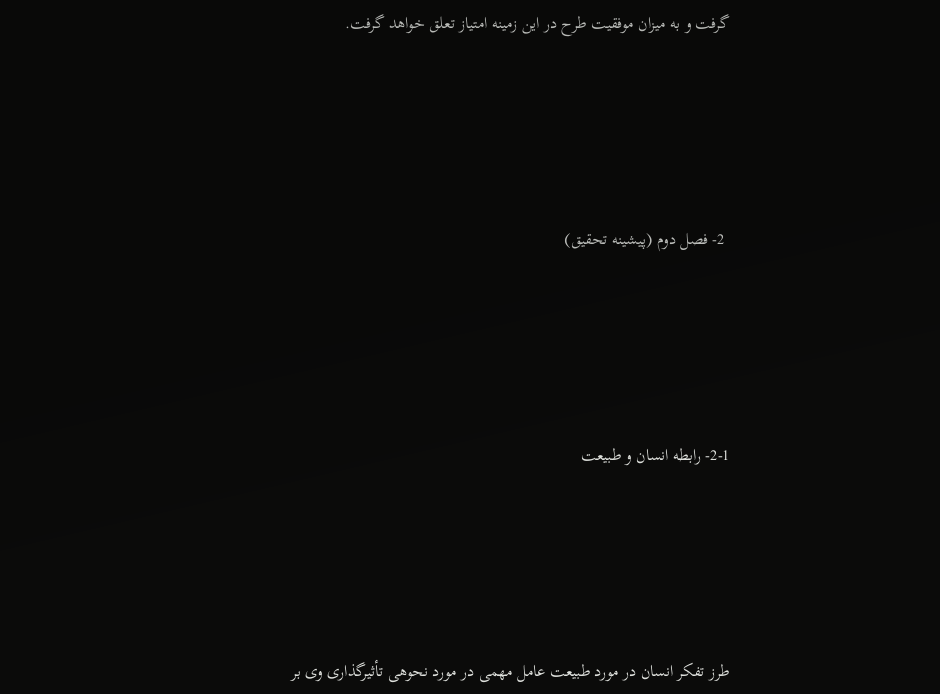گرفت و به میزان موفقیت طرح در این زمینه امتیاز تعلق خواهد گرفت.





 2- فصل دوم (پیشینه تحقیق)





2-1- رابطه انسان و طبیعت





طرز تفکر انسان در مورد طبیعت عامل مهمی در مورد نحوهی تأثیرگذاری وی بر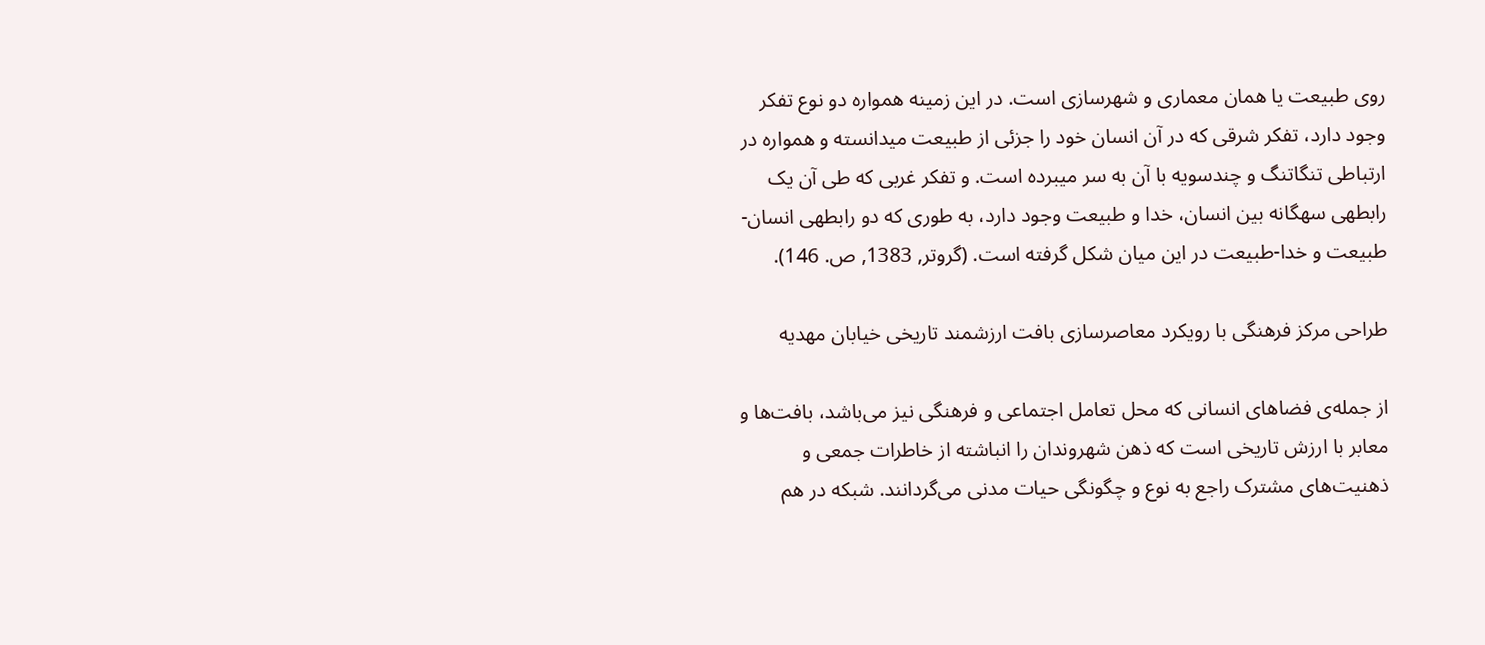روی طبیعت یا همان معماری و شهرسازی است. در این زمینه همواره دو نوع تفکر وجود دارد، تفکر شرقی که در آن انسان خود را جزئی از طبیعت میدانسته و همواره در ارتباطی تنگاتنگ و چندسویه با آن به سر میبرده است. و تفکر غربی که طی آن یک رابطهی سهگانه بین انسان، خدا و طبیعت وجود دارد، به طوری که دو رابطهی انسان- طبیعت و خدا-طبیعت در این میان شکل گرفته است. (گروتر, 1383, ص. 146).

طراحی مرکز فرهنگی با رویکرد معاصرسازی بافت ارزشمند تاریخی خیابان مهدیه‌

از جمله‌ی فضاهای انسانی که محل تعامل اجتماعی و فرهنگی نیز می‌باشد، بافت‌ها و معابر با ارزش تاریخی است که ذهن شهروندان را انباشته از خاطرات جمعی و ذهنیت‌های مشترک راجع به نوع و چگونگی حیات مدنی می‌گردانند. شبکه در هم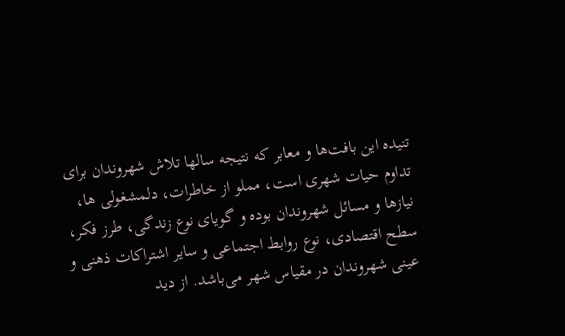تنیده این بافت‌ها و معابر که نتیجه سالها تلاش شهروندان برای تداوم حیات شهری است، مملو از خاطرات، دلمشغولی ها، نیازها و مسائل شهروندان بوده و گویای نوع زندگی، طرز فکر، سطح اقتصادی، نوع روابط اجتماعی و سایر اشتراکات ذهنی و عینی شهروندان در مقیاس شهر می‌باشد. از دید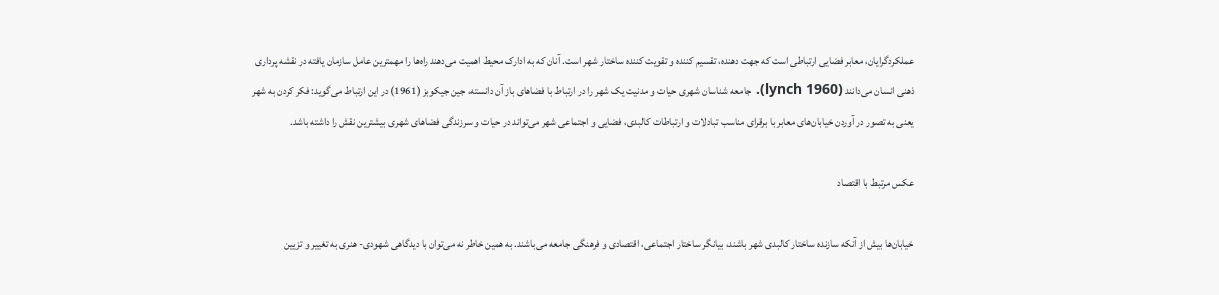عملکردگرایان، معابر فضایی ارتباطی است که جهت دهنده، تقسیم کننده و تقویت کننده ساختار شهر است. آنان که به ادارک محیط اهمیت می‌دهند راه‌ها را مهمترین عامل سازمان یافته در نقشه پرداری ذهنی انسان می‌دانند (lynch 1960). جامعه شناسان شهری حیات و مدنیت یک شهر را در ارتباط با فضاهای باز آن دانسته، جین جیکوبز (1961) در این ارتباط می‌گوید: فکر کردن به شهر یعنی به تصور در آوردن خیابان‌های معابر با برقرای مناسب تبادلات و ارتباطات کالبدی، فضایی و اجتماعی شهر می‌تواند در حیات و سرزندگی فضاهای شهری بیشترین نقش را داشته باشد.

عکس مرتبط با اقتصاد

خیابان‌ها بیش از آنکه سازنده ساختار کالبدی شهر باشند، بیانگر ساختار اجتماعی، اقتصادی و فرهنگی جامعه می‌باشند. به همین خاطر نه می‌توان با دیدگاهی شهودی- هنری به تغییر و تزیین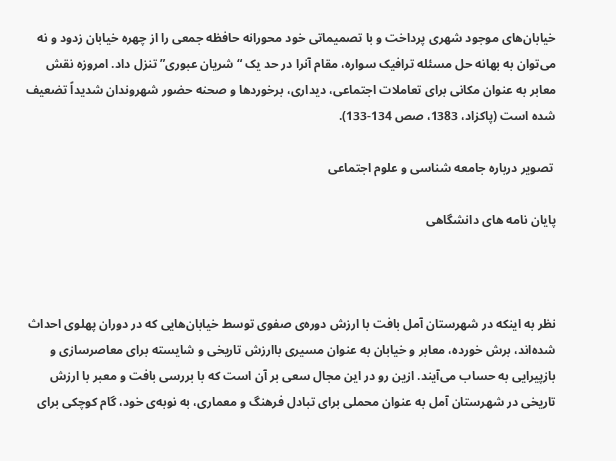خیابان‌های موجود شهری پرداخت و با تصمیماتی خود محورانه حافظه جمعی را از چهره خیابان زدود و نه می‌توان به بهانه حل مسئله ترافیک سواره، مقام آنرا در حد یک “شریان عبوری” تنزل داد. امروزه نقش معابر به عنوان مکانی برای تعاملات اجتماعی، دیداری، برخوردها و صحنه حضور شهروندان شدیداً تضعیف شده است (پاکزاد، 1383، صص 134-133).

 تصویر درباره جامعه شناسی و علوم اجتماعی

پایان نامه های دانشگاهی



نظر به اینکه در شهرستان آمل بافت با ارزش دوره‌ی صفوی توسط خیابان‌هایی که در دوران پهلوی احداث شده‌اند، برش خورده، معابر و خیابان به عنوان مسیری باارزش تاریخی و شایسته برای معاصرسازی و بازپیرایی به حساب می‌آیند. ازین رو در این مجال سعی بر آن است که با بررسی بافت و معبر با ارزش تاریخی در شهرستان آمل به عنوان محملی برای تبادل فرهنگ و معماری، به نوبه‌ی خود، گام کوچکی برای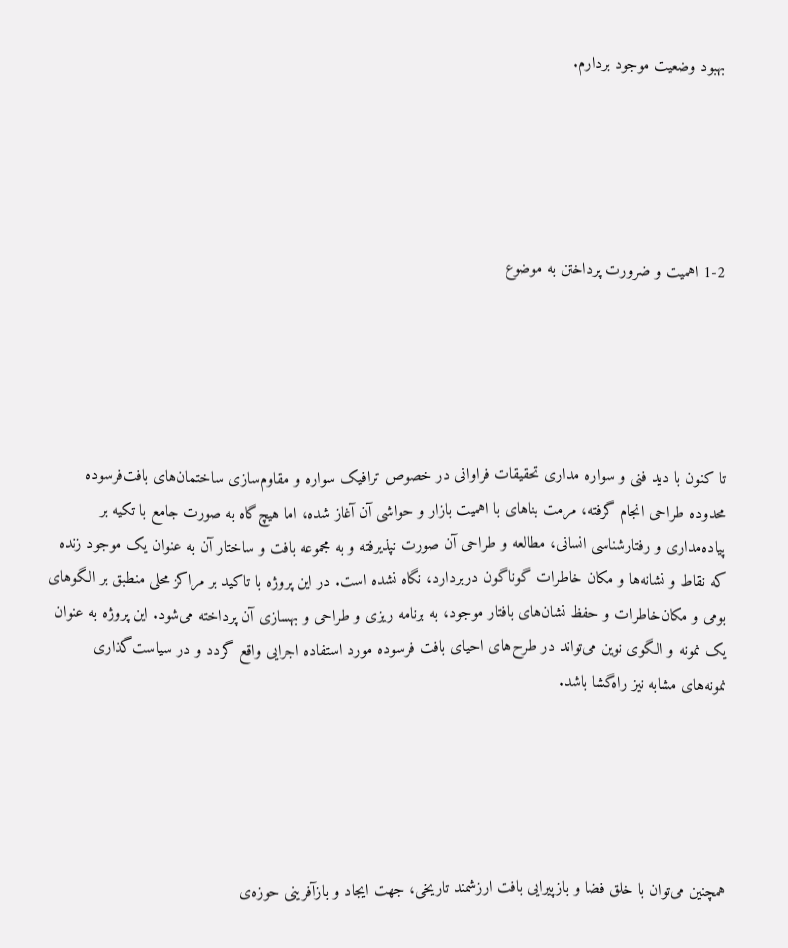بهبود وضعیت موجود بردارم.





1-2 اهمیت و ضرورت پرداختن به موضوع





تا کنون با دید فنی و سواره مداری تحقیقات فراوانی در خصوص ترافیک سواره و مقاوم‌سازی ساختمان‌های بافت‌فرسوده محدوده طراحی انجام گرفته، مرمت بناهای با اهمیت بازار و حواشی آن آغاز شده، اما هیچ‌گاه به صورت جامع با تکیه بر پیاده‌مداری و رفتارشناسی انسانی، مطالعه و طراحی آن صورت نپذیرفته و به مجموعه بافت و ساختار آن به عنوان یک موجود زنده که نقاط و نشانه‌ها و مکان خاطرات گوناگون دربردارد، نگاه نشده است. در این پروژه با تاکید بر مراکز محلی منطبق بر الگوهای بومی و مکان‌خاطرات و حفظ نشان‌های بافتار موجود، به برنامه ریزی و طراحی و بهسازی آن پرداخته می‌شود. این پروژه به عنوان یک نمونه و الگوی نوین می‌تواند در طرح‌های احیای بافت فرسوده مورد استفاده اجرایی واقع گردد و در سیاست‌گذاری نمونه‌های مشابه نیز راه‌گشا باشد.





همچنین می‌توان با خلق فضا و بازپیرایی بافت ارزشمند تاریخی، جهت ایجاد و بازآفرینی حوزه‌ی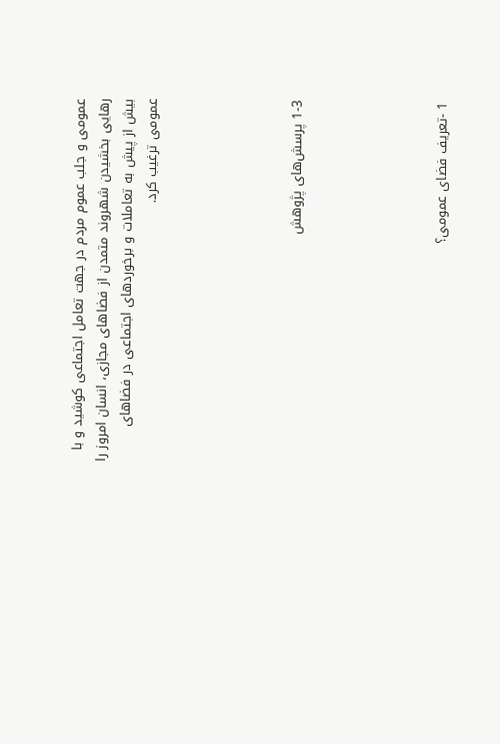عمومی و جلب عموم مردم در جهت تعامل اجتماعی کوشید و با رهایی بخشیدن شهروند متمدن از فضاهای مجازی، انسان امروز را بیش از پیش به تعاملات و برخوردهای اجتماعی در فضاهای عمومی ترغیب کرد.





1-3 پرسش‌های پژوهش





1 -تعریف فضای عمومی؟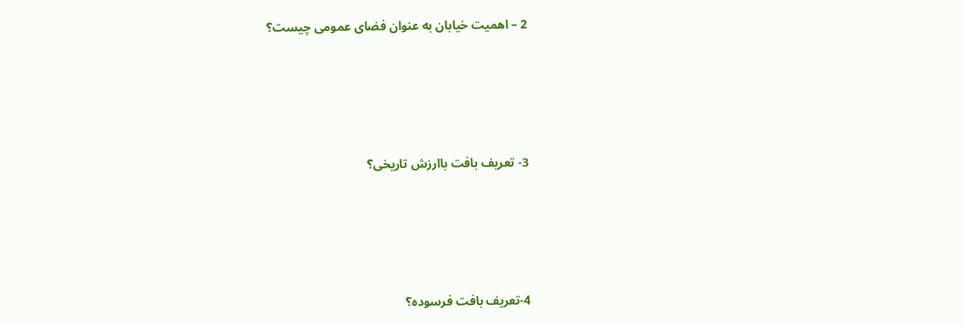2 – اهمیت خیابان به عنوان فضای عمومی چیست؟





3- تعریف بافت باارزش تاریخی؟





4-تعریف بافت فرسوده؟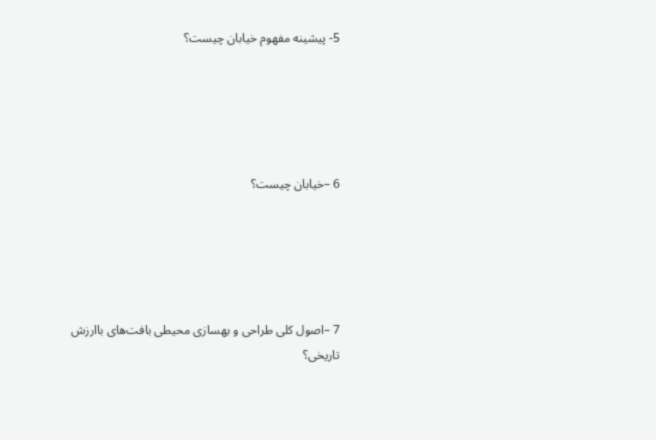5- پیشینه مفهوم خیابان چیست؟





6 –خیابان چیست؟





7 –اصول كلی طراحی و بهسازی محیطی بافت‌های باارزش تاریخی؟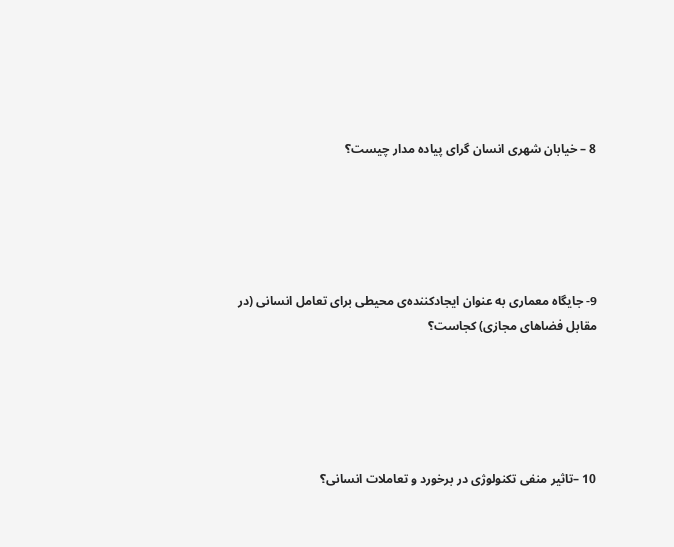8 – خیابان شهری انسان گرای پیاده مدار چیست؟





9- جایگاه معماری به عنوان ایجادکننده‌ی محیطی برای تعامل انسانی (در مقابل فضاهای مجازی) کجاست؟





10 –تاثیر منفی تکنولوژی در برخورد و تعاملات انسانی؟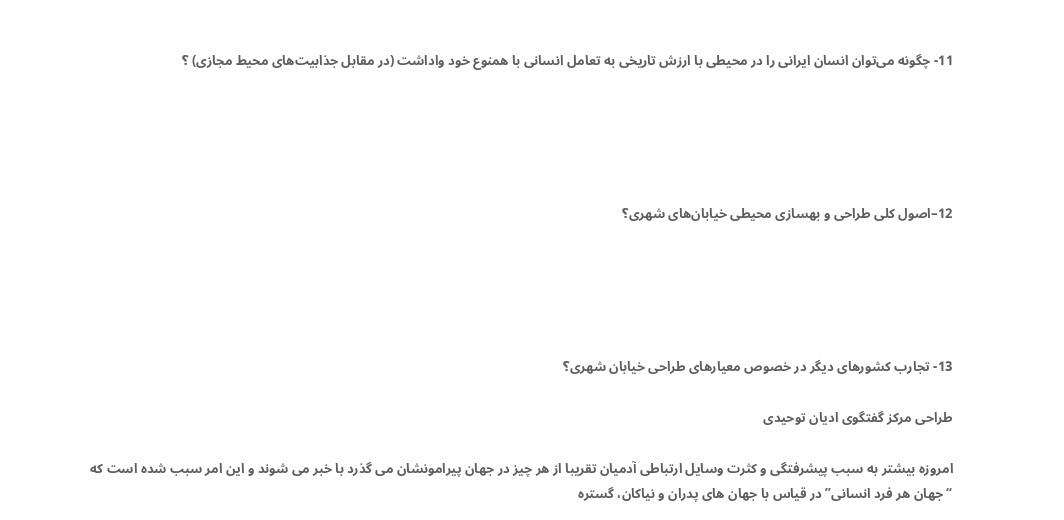11- چگونه می‌توان انسان ایرانی را در محیطی با ارزش تاریخی به تعامل انسانی با همنوع خود واداشت (در مقابل جذابیت‌های محیط مجازی) ؟





12–اصول كلی طراحی و بهسازی محیطی خیابان‌های شهری؟





13- تجارب کشورهای دیگر در خصوص معیارهای طراحی خیابان شهری؟

طراحی مرکز گفتگوی ادیان توحیدی

امروزه بیشتر به سبب پیشرفتگی و کثرت وسایل ارتباطی آدمیان تقریبا از هر چیز در جهان پیرامونشان می گذرد با خبر می شوند و این امر سبب شده است که “جهان هر فرد انسانی” در قیاس با جهان های پدران و نیاکان، گستره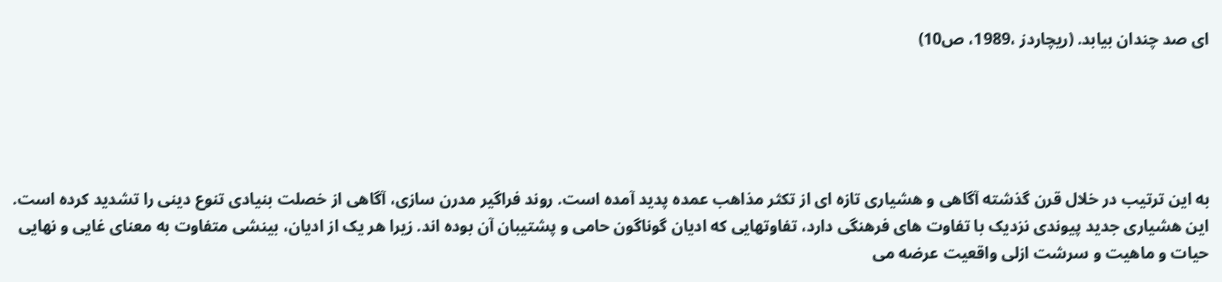ای صد چندان بیابد. (ریچاردز ،1989، ص10)





به این ترتیب در خلال قرن گذشته آگاهی و هشیاری تازه ای از تکثر مذاهب عمده پدید آمده است. روند فراگیر مدرن سازی، آگاهی از خصلت بنیادی تنوع دینی را تشدید کرده است. این هشیاری جدید پیوندی نزدیک با تفاوت های فرهنگی دارد، تفاوتهایی که ادیان گوناگون حامی و پشتیبان آن بوده اند. زیرا هر یک از ادیان، بینشی متفاوت به معنای غایی و نهایی حیات و ماهیت و سرشت ازلی واقعیت عرضه می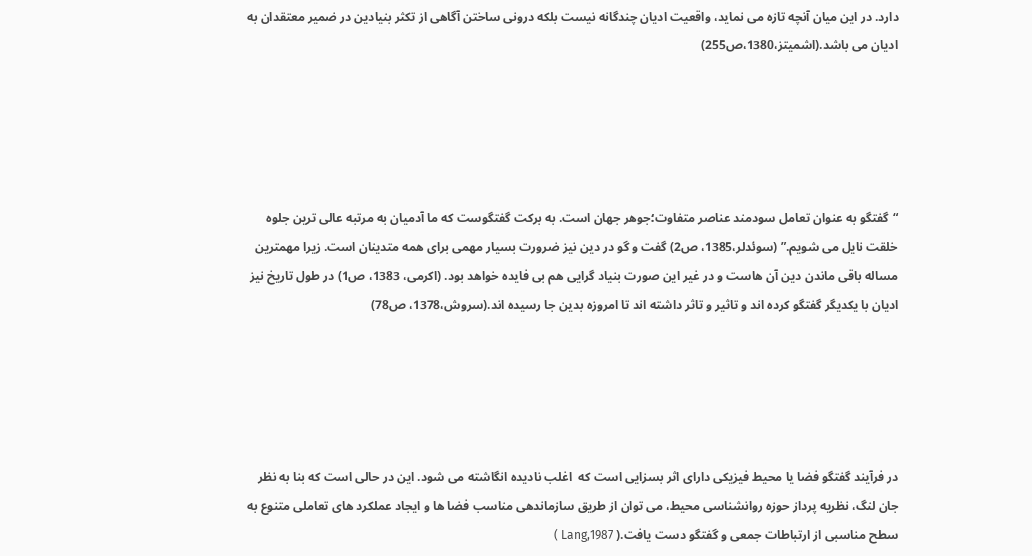دارد. در این میان آنچه تازه می نماید، واقعیت ادیان چندگانه نیست بلکه درونی ساختن آگاهی از تکثر بنیادین در ضمیر معتقدان به ادیان می باشد.(اشمیتز،1380،ص255)





“گفتگو به عنوان تعامل سودمند عناصر متفاوت؛جوهر جهان است. به برکت گفتگوست که ما آدمیان به مرتبه عالی ترین جلوه خلقت نایل می شویم.” (سوئدلر،1385، ص2) گفت و گو در دین نیز ضرورت بسیار مهمی برای همه متدینان است. زیرا مهمترین مساله باقی ماندن دین آن هاست و در غیر این صورت بنیاد گرایی هم بی فایده خواهد بود. (اکرمی، 1383، ص1) در طول تاریخ نیز ادیان با یکدیگر گفتگو کرده اند و تاثیر و تاثر داشته اند تا امروزه بدین جا رسیده اند.(سروش،1378، ص78)





در فرآیند گفتگو فضا یا محیط فیزیكی دارای اثر بسزایی است که  اغلب نادیده انگاشته می شود. این در حالی است که بنا به نظر جان لنگ، نظریه پرداز حوزه روانشناسی محیط، می توان از طریق سازماندهی مناسب فضا ها و ایجاد عملکرد های تعاملی متنوع به سطح مناسبی از ارتباطات جمعی و گفتگو دست یافت.( Lang,1987 )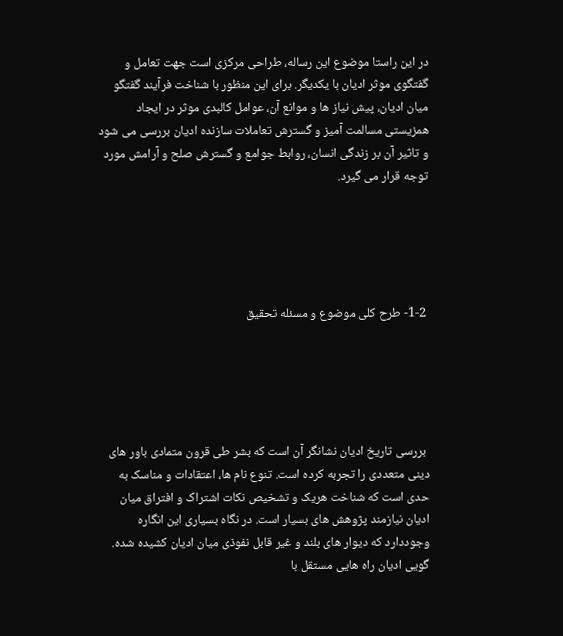در این راستا موضوع این رساله، طراحی مرکزی است جهت تعامل و گفتگوی موثر ادیان با یکدیگر. برای این منظور با شناخت فرآیند گفتگو میان ادیان، پیش نیاز ها و موانع آن، عوامل کالبدی موثر در ایجاد همزیستی مسالمت آمیز و گسترش تعاملات سازنده ادیان بررسی می شود و تاثیر آن بر زندگی انسان، روابط جوامع و گسترش صلح و آرامش مورد توجه قرار می گیرد.





 1-2- طرح کلی موضوع و مسئله تحقیق





 بررسی تاریخ ادیان نشانگر آن است که بشر طی قرون متمادی باور های دینی متعددی را تجربه کرده است. تنوع نام ها، اعتقادات و مناسک به حدی است که شناخت هریک و تشخیص نکات اشتراک و افتراق میان ادیان نیازمند پژوهش های بسیار است. در نگاه بسیاری این انگاره وجوددارد که دیوار های بلند و غیر قابل نفوذی میان ادیان کشیده شده. گویی ادیان راه هایی مستقل با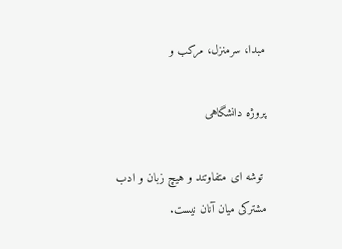مبدا، سرمنزل، مرکب و

پروژه دانشگاهی

 توشه ای متفاوتند و هیچ زبان و ادب مشترکی میان آنان نیست.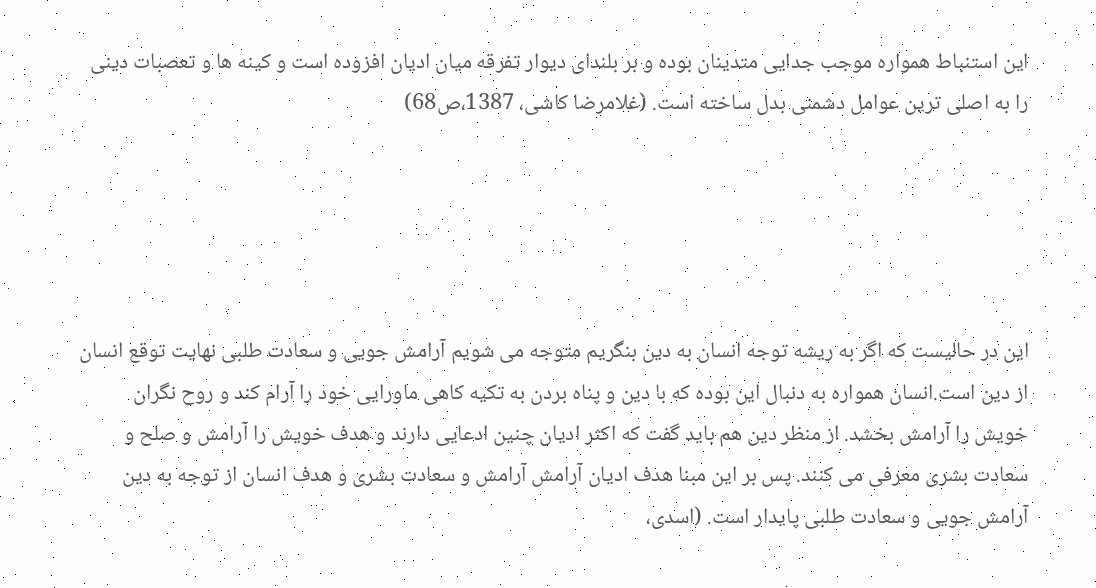این استنباط همواره موجب جدایی متدینان بوده و بر بلندای دیوار تفرقه میان ادیان افزوده است و کینه ها و تعصبات دینی را به اصلی ترین عوامل دشمنی بدل ساخته است. (غلامرضا کاشی، 1387،ص68)





این در حالیست که اگر به ریشه توجه انسان به دین بنگریم متوجه می شویم آرامش جویی و سعادت طلبی نهایت توقع انسان از دین است.انسان همواره به دنبال این بوده که با دین و پناه بردن به تکیه کاهی ماورایی خود را آرام کند و روح نگران خویش را آرامش بخشد. از منظر دین هم باید گفت که اکثر ادیان چنین ادعایی دارند و هدف خویش را آرامش و صلح و سعادت بشری معرفی می کنند. پس بر این مبنا هدف ادیان آرامش آرامش و سعادت بشری و هدف انسان از توجه به دین آرامش جویی و سعادت طلبی پایدار است. (اسدی،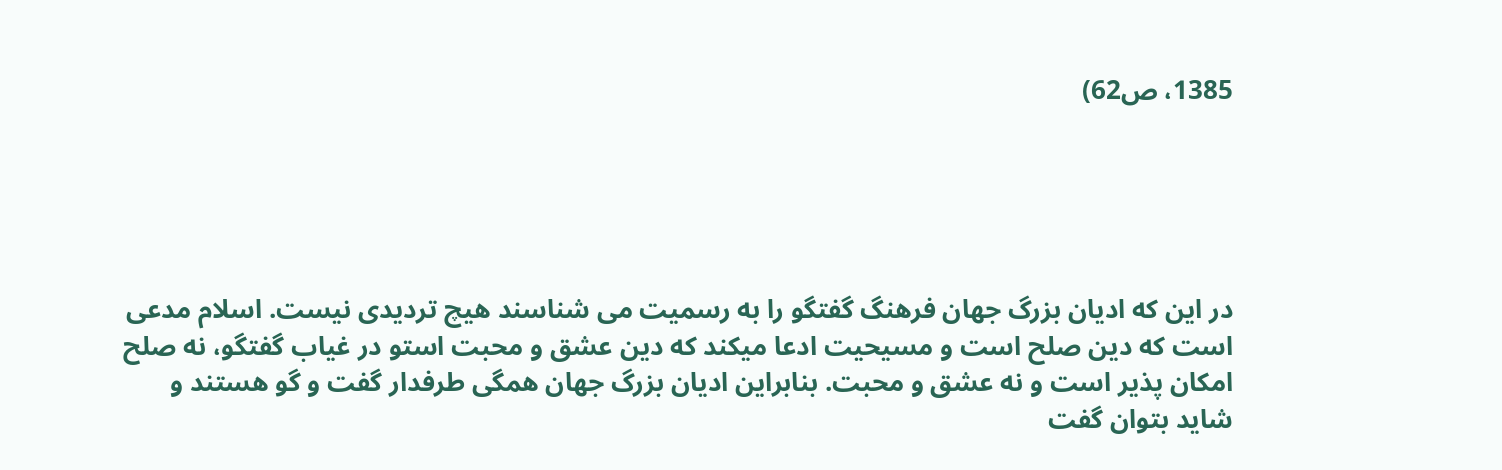1385، ص62)





در این که ادیان بزرگ جهان فرهنگ گفتگو را به رسمیت می شناسند هیچ تردیدی نیست. اسلام مدعی است که دین صلح است و مسیحیت ادعا میکند که دین عشق و محبت استو در غیاب گفتگو، نه صلح امکان پذیر است و نه عشق و محبت. بنابراین ادیان بزرگ جهان همگی طرفدار گفت و گو هستند و شاید بتوان گفت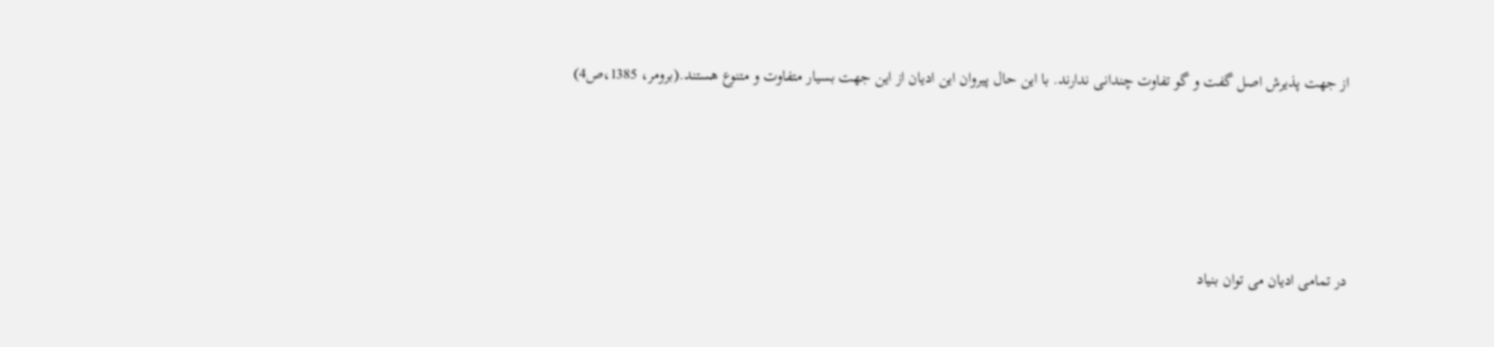از جهت پذیرش اصل گفت و گو تفاوت چندانی ندارند. با این حال پیروان این ادیان از این جهت بسیار متفاوت و متنوع هستند.(برومر، 1385،ص4)





در تمامی ادیان می توان بنیاد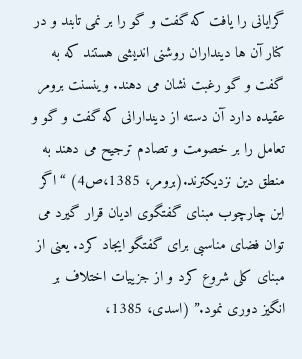گرایانی را یافت که گفت و گو را بر نمی تابند و در کنار آن ها دینداران روشنی اندیشی هستند که به گفت و گو رغبت نشان می دهند. وینسنت برومر عقیده دارد آن دسته از دیندارانی که گفت و گو و تعامل را بر خصومت و تصادم ترجیح می دهند به منطق دین نزدیکترند.(برومر، 1385،ص4) “اگر این چارچوب مبنای گفتگوی ادیان قرار گیرد می توان فضای مناسبی برای گفتگو ایجاد کرد. یعنی از مبنای کلی شروع کرد و از جزییات اختلاف بر انگیز دوری نمود.” (اسدی، 1385،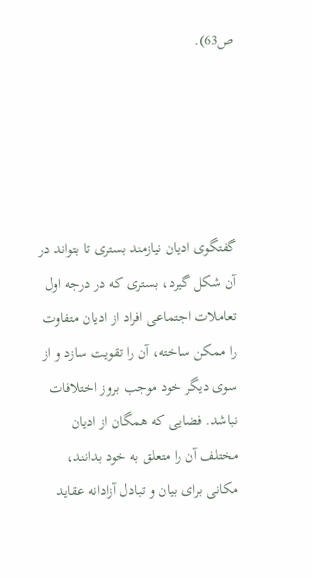ص63).





گفتگوی ادیان نیازمند بستری تا بتواند در آن شکل گیرد، بستری که در درجه اول تعاملات اجتماعی افراد از ادیان متفاوت را ممکن ساخته، آن را تقویت سازد و از سوی دیگر خود موجب بروز اختلافات نباشد. فضایی که همگان از ادیان مختلف آن را متعلق به خود بدانند، مکانی برای بیان و تبادل آزادانه عقاید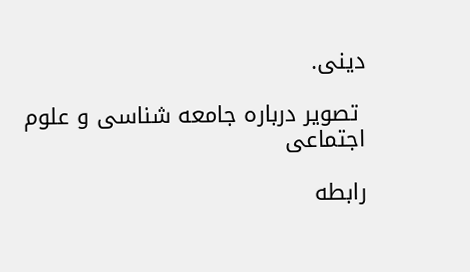دینی.

 تصویر درباره جامعه شناسی و علوم اجتماعی

رابطه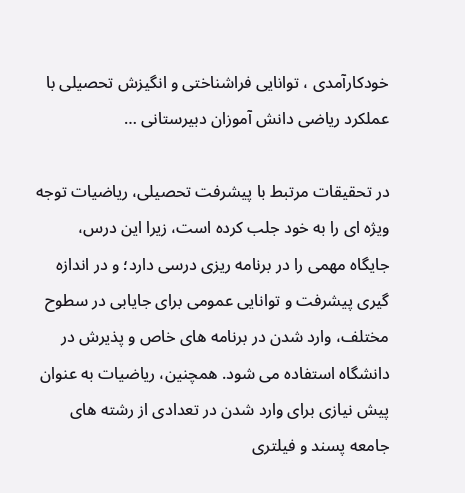خودکارآمدی ، توانایی فراشناختی و انگیزش تحصیلی با عملکرد ریاضی دانش آموزان دبیرستانی …

در تحقیقات مرتبط با پیشرفت تحصیلی، ریاضیات توجه ویژه ای را به خود جلب کرده است، زیرا این درس، جایگاه مهمی را در برنامه ریزی درسی دارد؛ و در اندازه گیری پیشرفت و توانایی عمومی برای جایابی در سطوح مختلف، وارد شدن در برنامه های خاص و پذیرش در دانشگاه استفاده می شود. همچنین، ریاضیات به عنوان پیش نیازی برای وارد شدن در تعدادی از رشته های جامعه پسند و فیلتری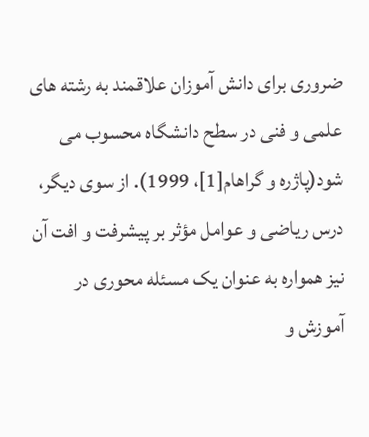ضروری برای دانش آموزان علاقمند به رشته های علمی و فنی در سطح دانشگاه محسوب می شود(پاژره و گراهام[1]، 1999). از سوی دیگر، درس ریاضی و عوامل مؤثر بر پیشرفت و افت آن نیز همواره به عنوان یک مسئله محوری در آموزش و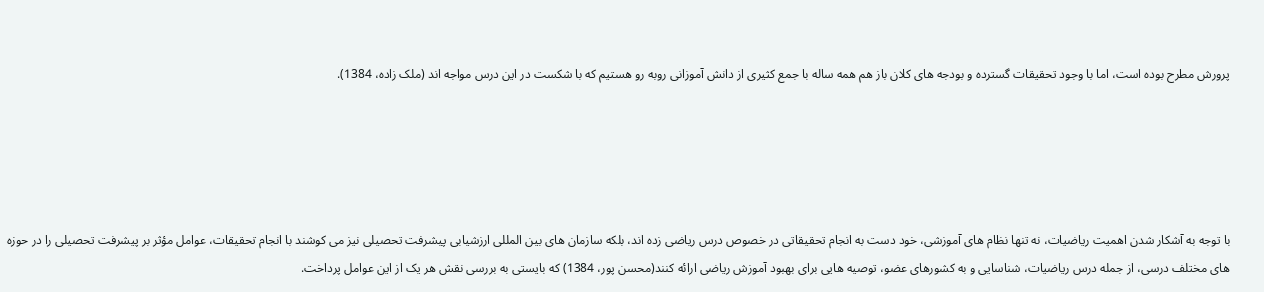پرورش مطرح بوده است، اما با وجود تحقیقات گسترده و بودجه های کلان باز هم همه ساله با جمع کثیری از دانش آموزانی روبه رو هستیم که با شکست در این درس مواجه اند (ملک زاده، 1384).





با توجه به آشكار شدن اهمیت ریاضیات، نه تنها نظام های آموزشی، خود دست به انجام تحقیقاتی در خصوص درس ریاضی زده اند، بلكه سازمان های بین المللی ارزشیابی پیشرفت تحصیلی نیز می كوشند با انجام تحقیقات، عوامل مؤثر بر پیشرفت تحصیلی را در حوزه های مختلف درسی، از جمله درس ریاضیات، شناسایی و به كشورهای عضو، توصیه هایی برای بهبود آموزش ریاضی ارائه كنند(محسن پور، 1384) که بایستی به بررسی نقش هر یک از این عوامل پرداخت.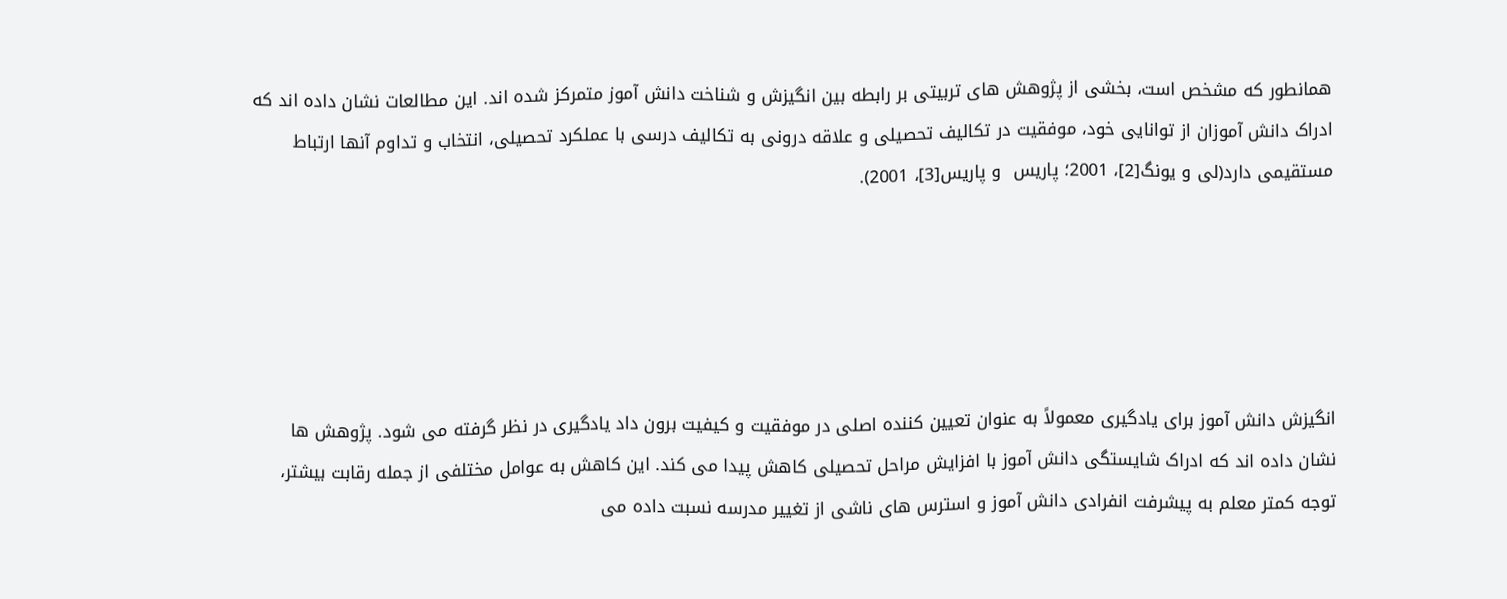همانطور که مشخص است، بخشی از پژوهش های تربیتی بر رابطه بین انگیزش و شناخت دانش آموز متمرکز شده اند. این مطالعات نشان داده اند که ادراک دانش آموزان از توانایی خود، موفقیت در تکالیف تحصیلی و علاقه درونی به تکالیف درسی با عملکرد تحصیلی، انتخاب و تداوم آنها ارتباط مستقیمی دارد(لی و یونگ[2]، 2001؛ پاریس  و پاریس[3]، 2001).





انگیزش دانش آموز برای یادگیری معمولاً به عنوان تعیین کننده اصلی در موفقیت و کیفیت برون داد یادگیری در نظر گرفته می شود. پژوهش ها نشان داده اند که ادراک شایستگی دانش آموز با افزایش مراحل تحصیلی کاهش پیدا می کند. این کاهش به عوامل مختلفی از جمله رقابت بیشتر، توجه کمتر معلم به پیشرفت انفرادی دانش آموز و استرس های ناشی از تغییر مدرسه نسبت داده می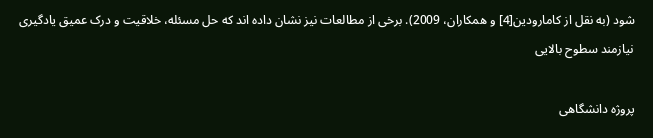شود (به نقل از کامارودین[4] و همکاران، 2009). برخی از مطالعات نیز نشان داده اند که حل مسئله، خلاقیت و درک عمیق یادگیری نیازمند سطوح بالایی

پروژه دانشگاهی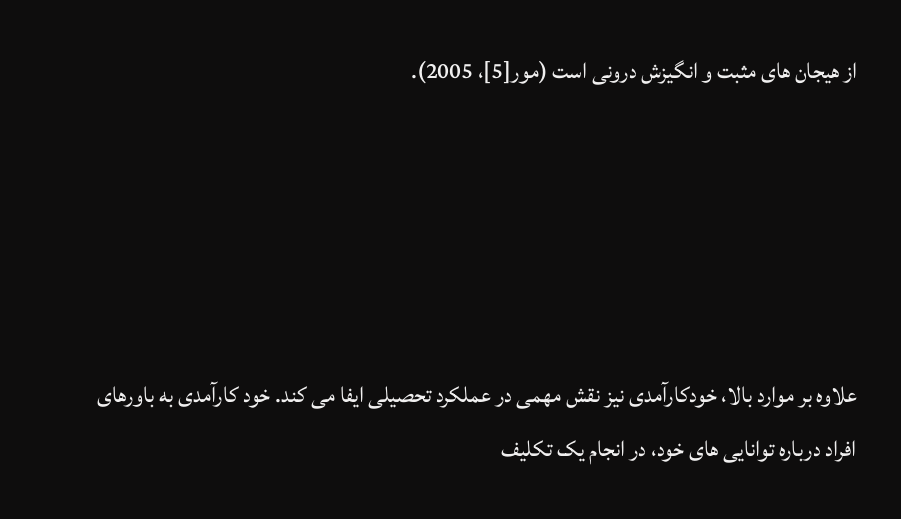از هیجان های مثبت و انگیزش درونی است (مور[5]، 2005).





علاوه بر موارد بالا، خودکارآمدی نیز نقش مهمی در عملکرد تحصیلی ایفا می کند. خود کارآمدی به باورهای افراد درباره توانایی های خود، در انجام یک تکلیف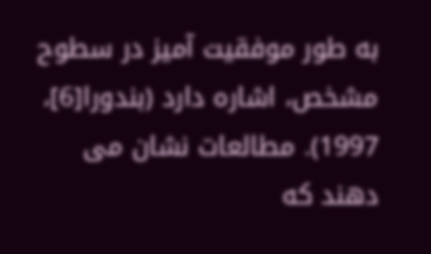به طور موفقیت آمیز در سطوح مشخص، اشاره دارد (بندورا[6]، 1997). مطالعات نشان می دهند که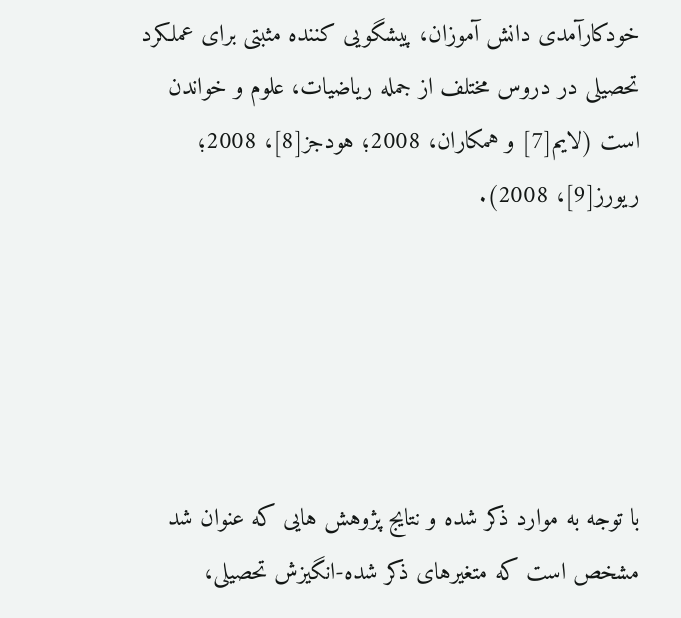خودکارآمدی دانش آموزان، پیشگویی کننده مثبتی برای عملکرد تحصیلی در دروس مختلف از جمله ریاضیات، علوم و خواندن است (لایم[7] و همکاران، 2008؛ هودجز[8]، 2008؛ ریورز[9]، 2008).





با توجه به موارد ذکر شده و نتایج پژوهش هایی که عنوان شد مشخص است که متغیرهای ذکر شده-انگیزش تحصیلی،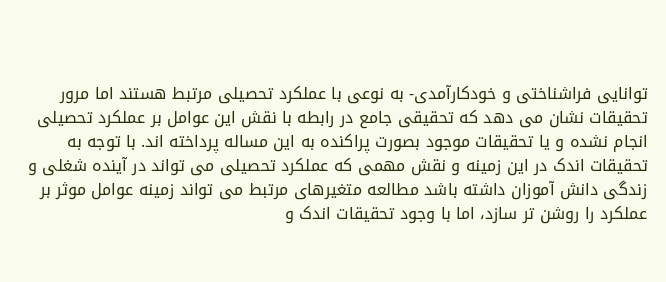توانایی فراشناختی و خودکارآمدی- به نوعی با عملکرد تحصیلی مرتبط هستند اما مرور تحقیقات نشان می دهد که تحقیقی جامع در رابطه با نقش این عوامل بر عملکرد تحصیلی انجام نشده و یا تحقیقات موجود بصورت پراکنده به این مساله پرداخته اند. با توجه به تحقیقات اندک در این زمینه و نقش مهمی که عملکرد تحصیلی می تواند در آینده شغلی و زندگی دانش آموزان داشته باشد مطالعه متغیرهای مرتبط می تواند زمینه عوامل موثر بر عملکرد را روشن تر سازد، اما با وجود تحقیقات اندک و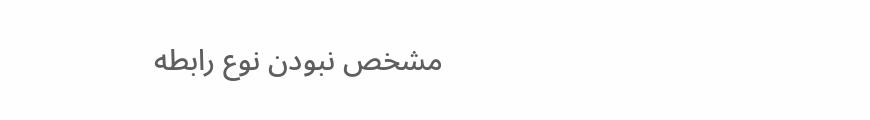مشخص نبودن نوع رابطه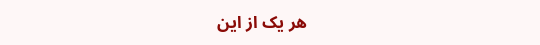هر یک از این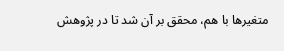متغیرها با هم، محقق بر آن شد تا در پژوهش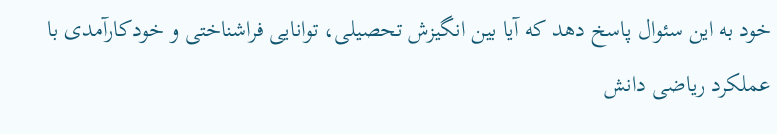خود به این سئوال پاسخ دهد که آیا بین انگیزش تحصیلی، توانایی فراشناختی و خودکارآمدی با عملکرد ریاضی دانش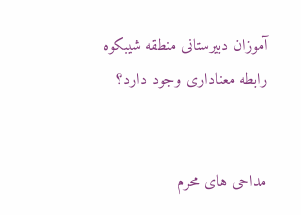آموزان دبیرستانی منطقه شیبکوه رابطه معناداری وجود دارد؟


مداحی های محرم